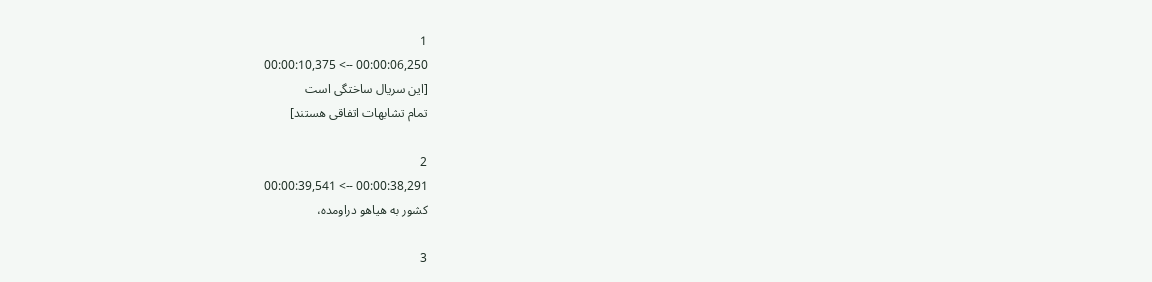1
00:00:06,250 --> 00:00:10,375
[این سریال ساختگی است
تمام تشابهات اتفاقی هستند]

2
00:00:38,291 --> 00:00:39,541
کشور به هیاهو دراومده،

3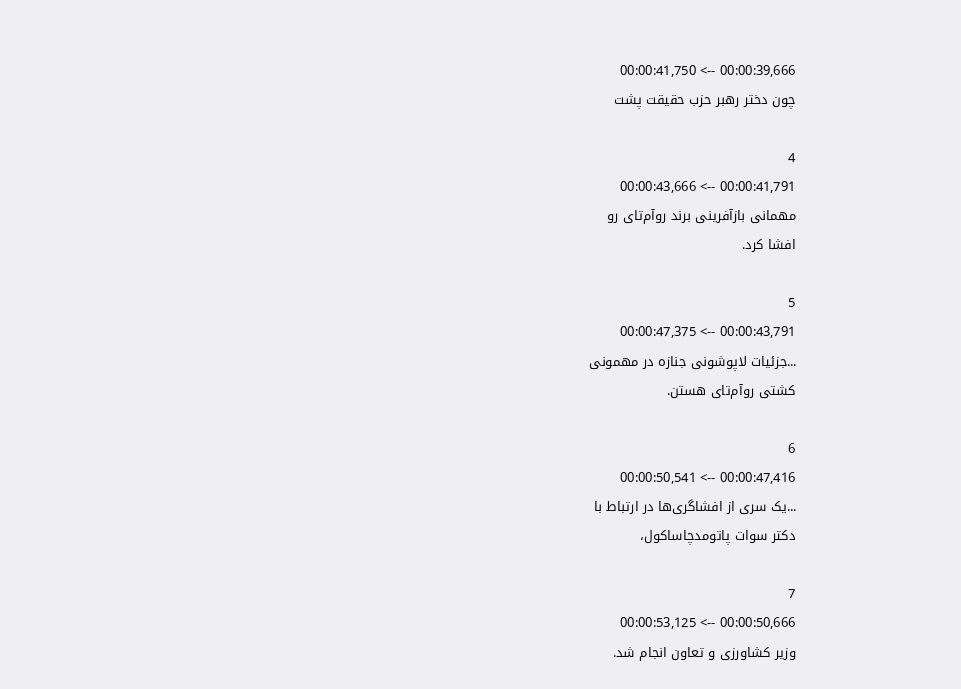00:00:39,666 --> 00:00:41,750
چون دختر رهبر حزب حقیقت پشت

4
00:00:41,791 --> 00:00:43,666
مهمانی بازآفرینی برند روآم‌تای رو
افشا کرد.

5
00:00:43,791 --> 00:00:47,375
...جزئیات لاپوشونی جنازه در مهمونی
کشتی روآم‌تای هستن.

6
00:00:47,416 --> 00:00:50,541
...یک سری از افشاگری‌ها در ارتباط با
دکتر سوات پاتومدچاساکول،

7
00:00:50,666 --> 00:00:53,125
وزیر کشاورزی و تعاون انجام شد.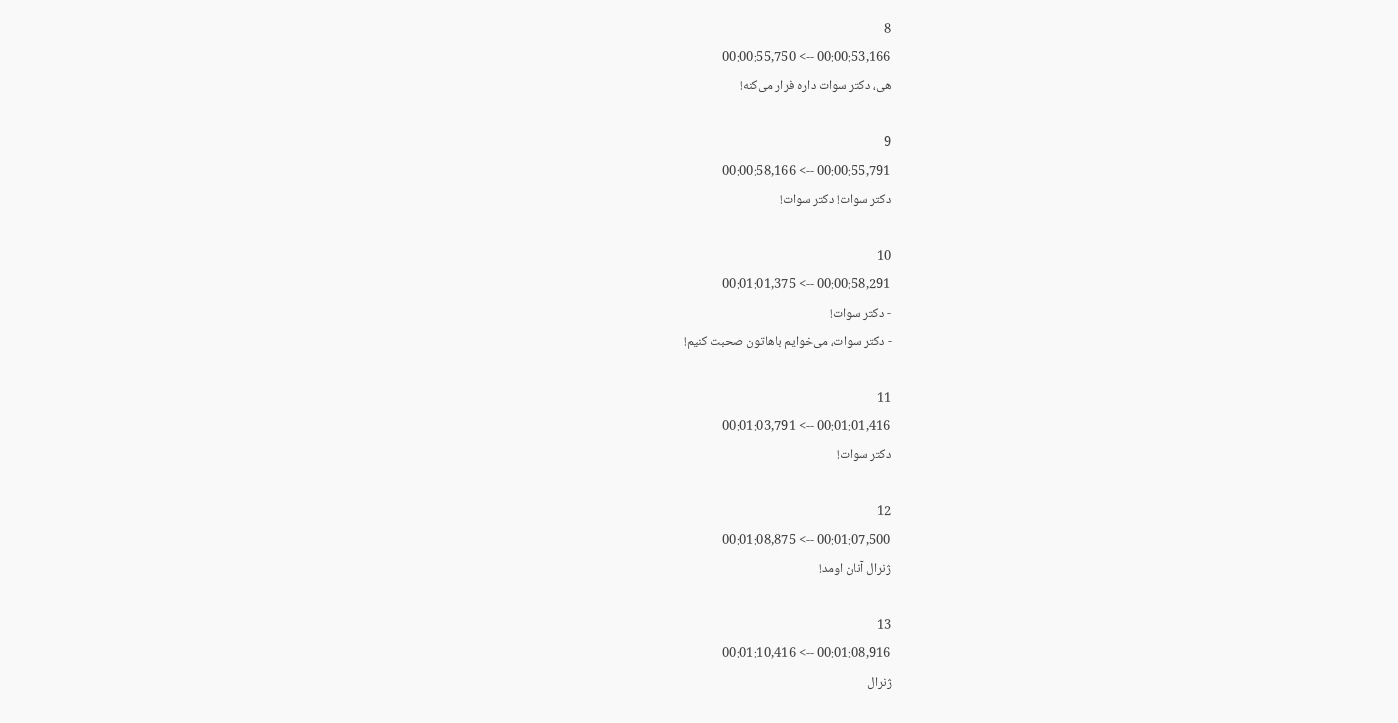8
00:00:53,166 --> 00:00:55,750
هی، دکتر سوات داره فرار می‌کنه!

9
00:00:55,791 --> 00:00:58,166
دکتر سوات! دکتر سوات!

10
00:00:58,291 --> 00:01:01,375
- دکتر سوات!
- دکتر سوات، می‌خوایم باهاتون صحبت کنیم!

11
00:01:01,416 --> 00:01:03,791
دکتر سوات!

12
00:01:07,500 --> 00:01:08,875
ژنرال آنان اومد!

13
00:01:08,916 --> 00:01:10,416
ژنرال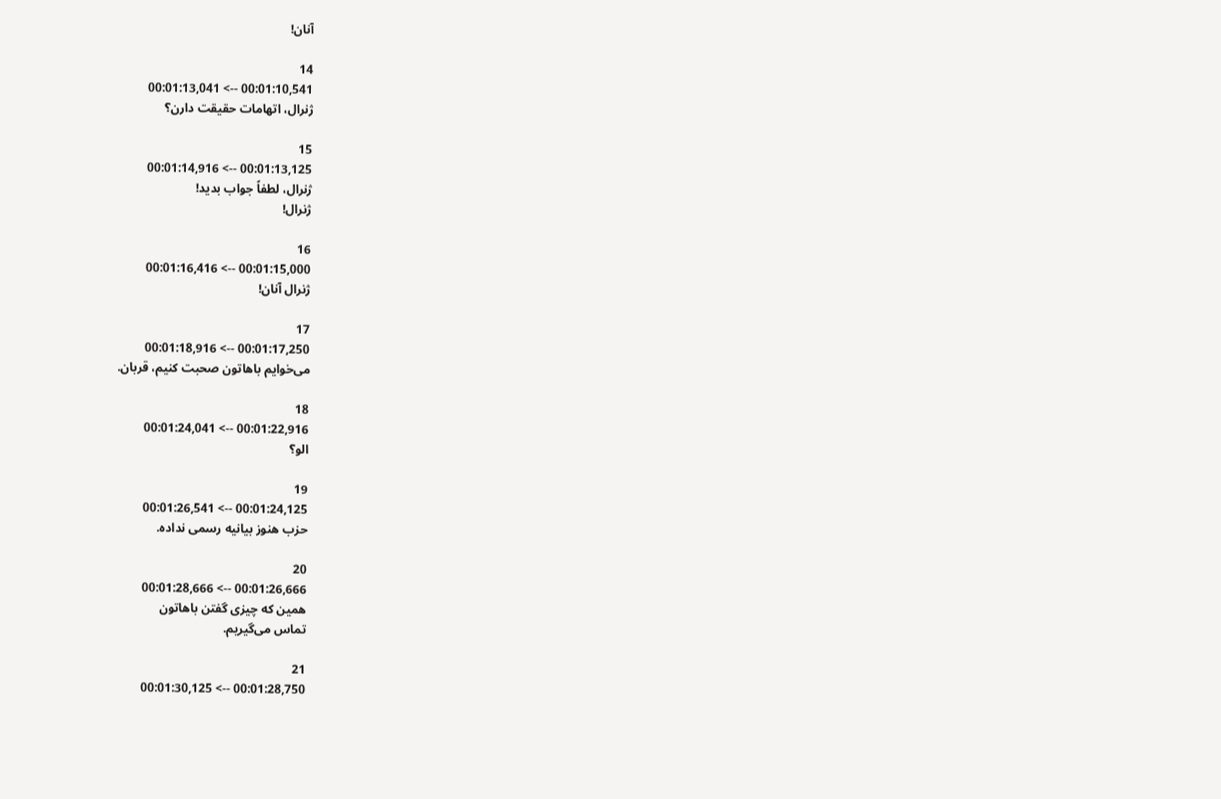آنان!

14
00:01:10,541 --> 00:01:13,041
ژنرال، اتهامات حقیقت دارن؟

15
00:01:13,125 --> 00:01:14,916
ژنرال، لطفاً جواب بدید!
ژنرال!

16
00:01:15,000 --> 00:01:16,416
ژنرال آنان!

17
00:01:17,250 --> 00:01:18,916
می‌خوایم باهاتون صحبت کنیم، قربان.

18
00:01:22,916 --> 00:01:24,041
الو؟

19
00:01:24,125 --> 00:01:26,541
حزب هنوز بیانیه رسمی نداده.

20
00:01:26,666 --> 00:01:28,666
همین که چیزی گفتن باهاتون
تماس می‌گیریم.

21
00:01:28,750 --> 00:01:30,125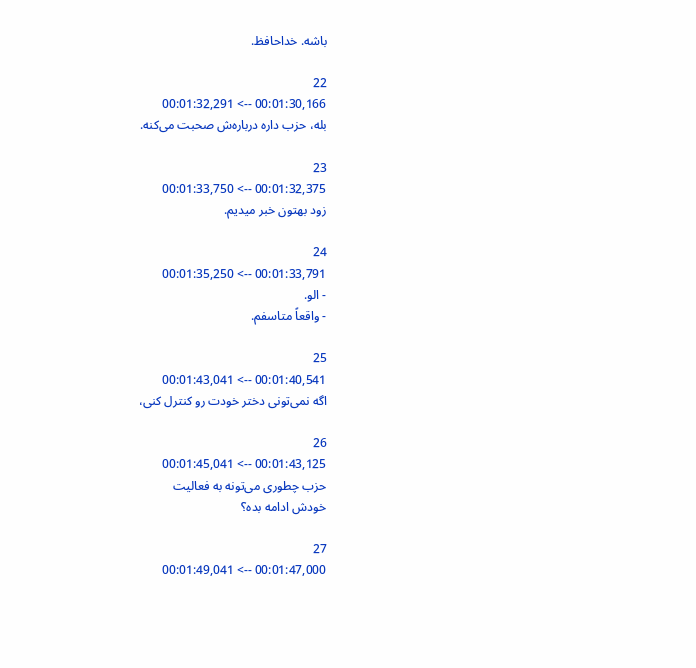باشه. خداحافظ.

22
00:01:30,166 --> 00:01:32,291
بله، حزب داره درباره‌ش صحبت می‌کنه.

23
00:01:32,375 --> 00:01:33,750
زود بهتون خبر میدیم.

24
00:01:33,791 --> 00:01:35,250
- الو.
- واقعاً متاسفم.

25
00:01:40,541 --> 00:01:43,041
اگه نمی‌تونی دختر خودت رو کنترل کنی،

26
00:01:43,125 --> 00:01:45,041
حزب چطوری می‌تونه به فعالیت
خودش ادامه بده؟

27
00:01:47,000 --> 00:01:49,041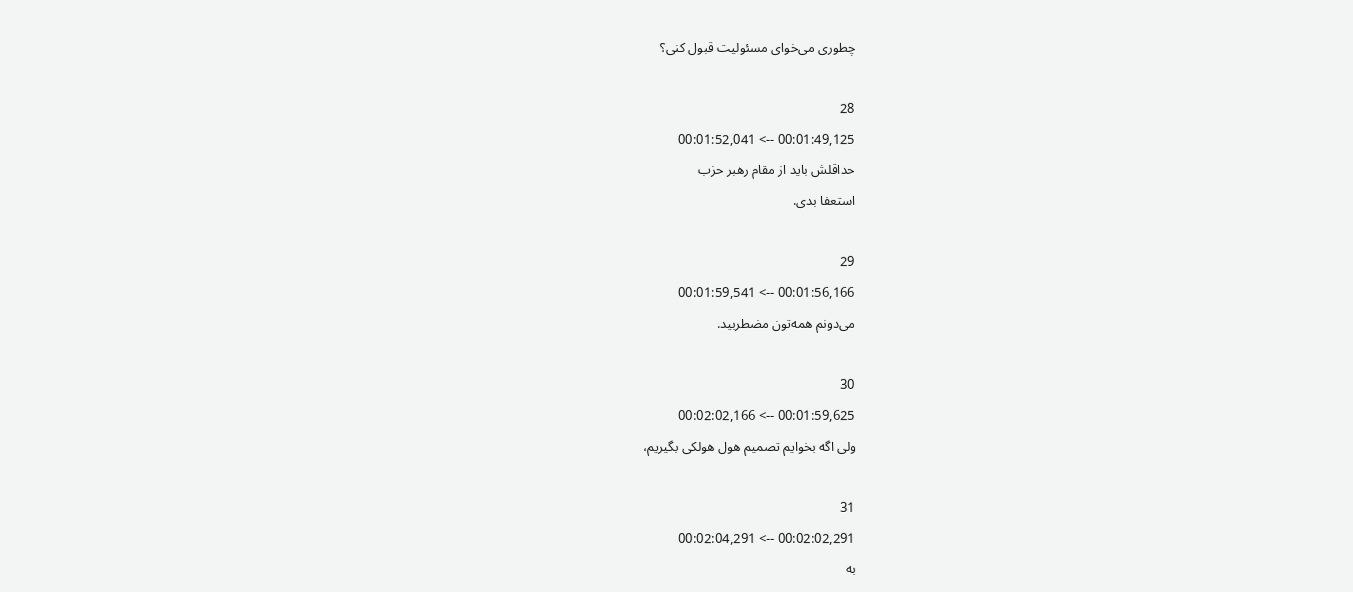چطوری می‌خوای مسئولیت قبول کنی؟

28
00:01:49,125 --> 00:01:52,041
حداقلش باید از مقام رهبر حزب
استعفا بدی.

29
00:01:56,166 --> 00:01:59,541
می‌دونم همه‌تون مضطربید.

30
00:01:59,625 --> 00:02:02,166
ولی اگه بخوایم تصمیم هول هولکی بگیریم،

31
00:02:02,291 --> 00:02:04,291
به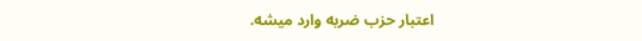اعتبار حزب ضربه وارد میشه.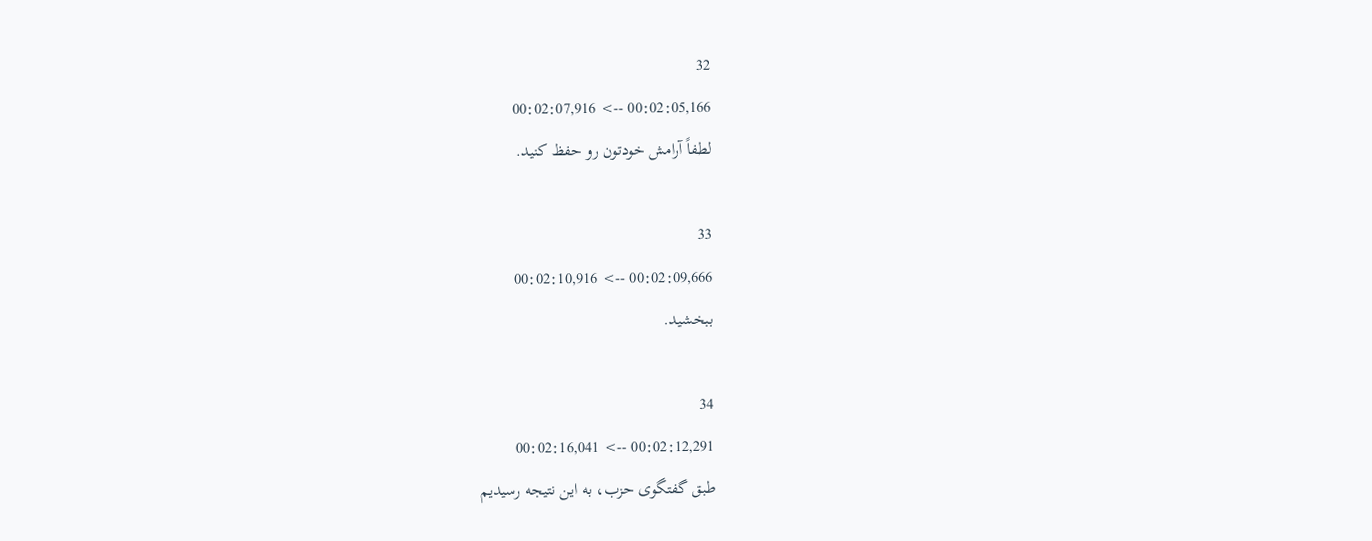32
00:02:05,166 --> 00:02:07,916
لطفاً آرامش خودتون رو حفظ کنید.

33
00:02:09,666 --> 00:02:10,916
ببخشید.

34
00:02:12,291 --> 00:02:16,041
طبق گفتگوی حزب، به این نتیجه رسیدیم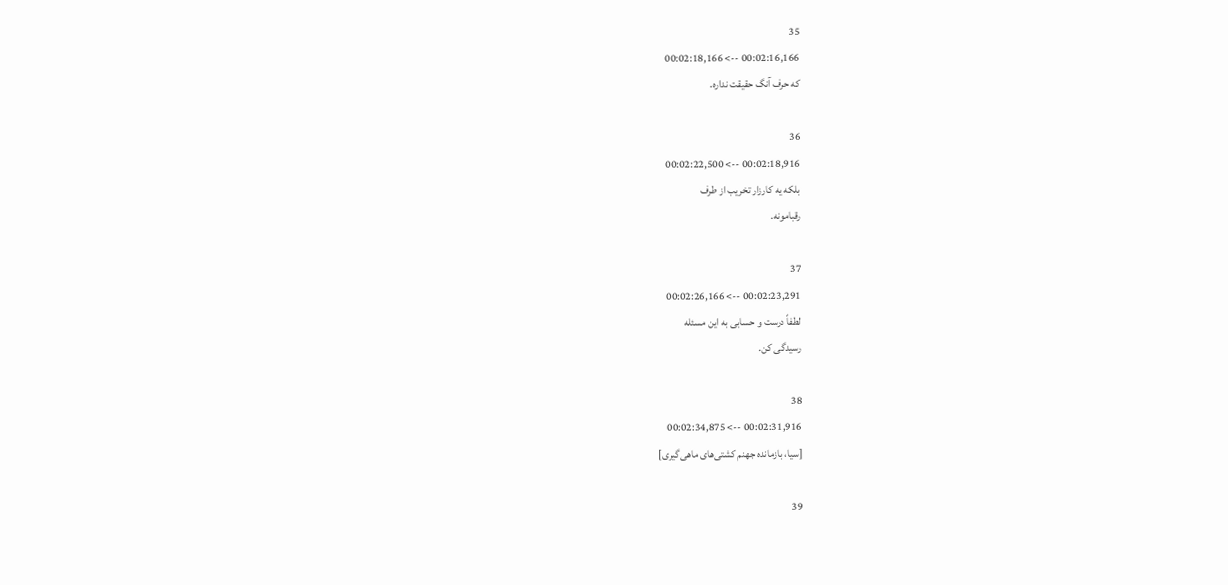35
00:02:16,166 --> 00:02:18,166
که حرف آنگ حقیقت نداره.

36
00:02:18,916 --> 00:02:22,500
بلکه یه کارزار تخریب از طرف
رقبامونه.

37
00:02:23,291 --> 00:02:26,166
لطفاً درست و حسابی به این مسئله
رسیدگی کن.

38
00:02:31,916 --> 00:02:34,875
[سیا، بازمانده جهنم کشتی‌های ماهی‌گیری]

39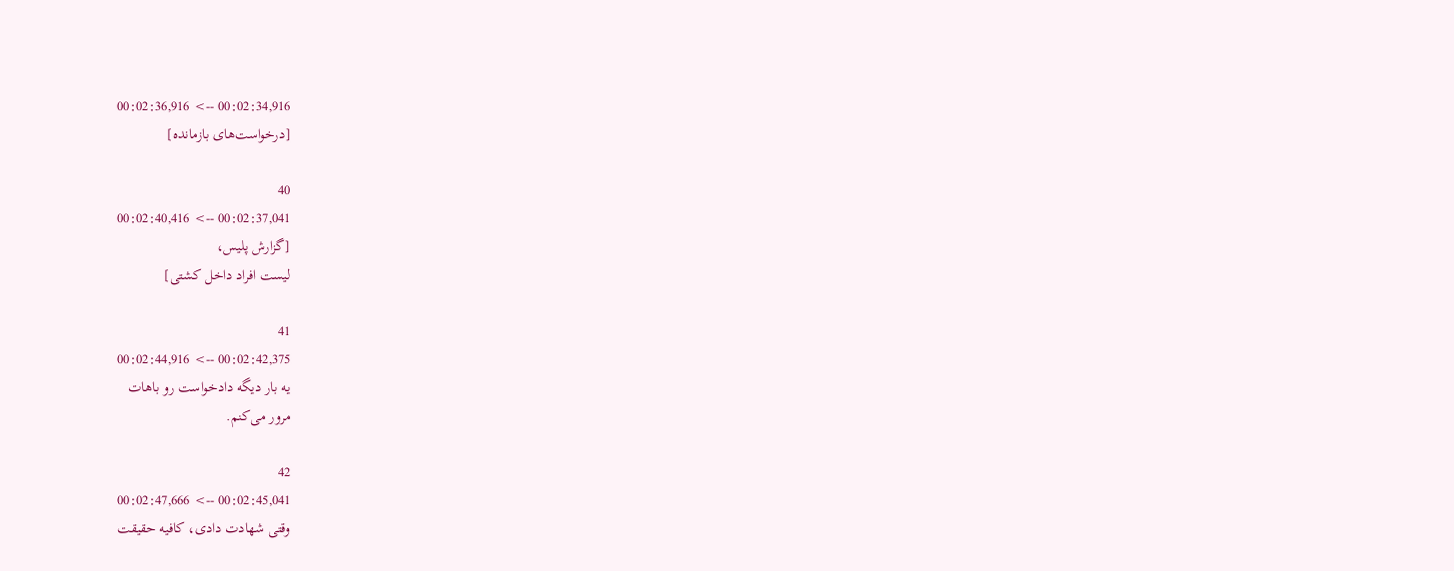00:02:34,916 --> 00:02:36,916
[درخواست‌های بازمانده]

40
00:02:37,041 --> 00:02:40,416
[گزارش پلیس،
لیست افراد داخل کشتی]

41
00:02:42,375 --> 00:02:44,916
یه بار دیگه دادخواست رو باهات
مرور می‌کنم.

42
00:02:45,041 --> 00:02:47,666
وقتی شهادت دادی، کافیه حقیقت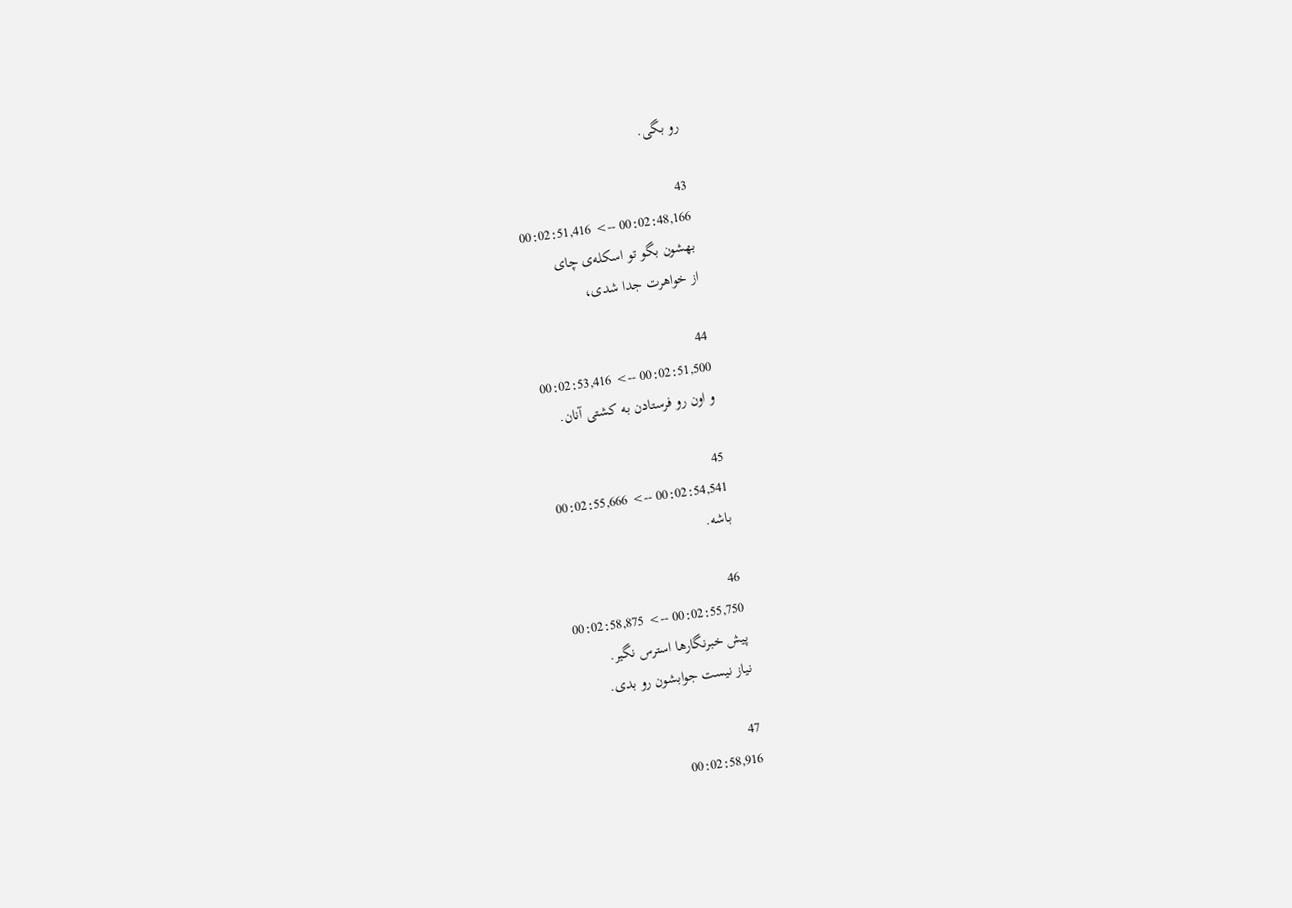رو بگی.

43
00:02:48,166 --> 00:02:51,416
بهشون بگو تو اسکله‌ی چای
از خواهرت جدا شدی،

44
00:02:51,500 --> 00:02:53,416
و اون رو فرستادن به کشتی آنان.

45
00:02:54,541 --> 00:02:55,666
باشه.

46
00:02:55,750 --> 00:02:58,875
پیش خبرنگارها استرس نگیر.
نیاز نیست جوابشون رو بدی.

47
00:02:58,916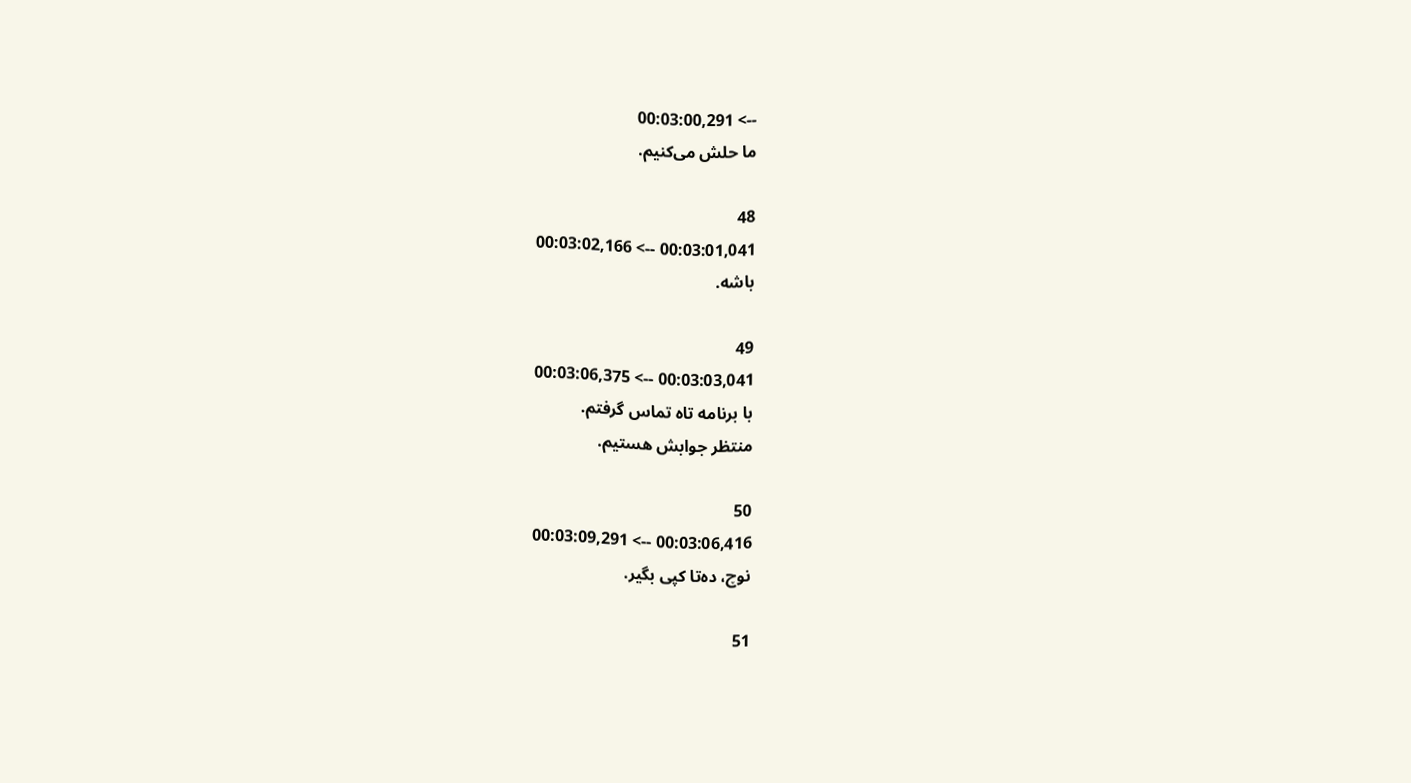--> 00:03:00,291
ما حلش می‌کنیم.

48
00:03:01,041 --> 00:03:02,166
باشه.

49
00:03:03,041 --> 00:03:06,375
با برنامه تاه تماس گرفتم.
منتظر جوابش هستیم.

50
00:03:06,416 --> 00:03:09,291
نوچ، ده‌تا کپی بگیر.

51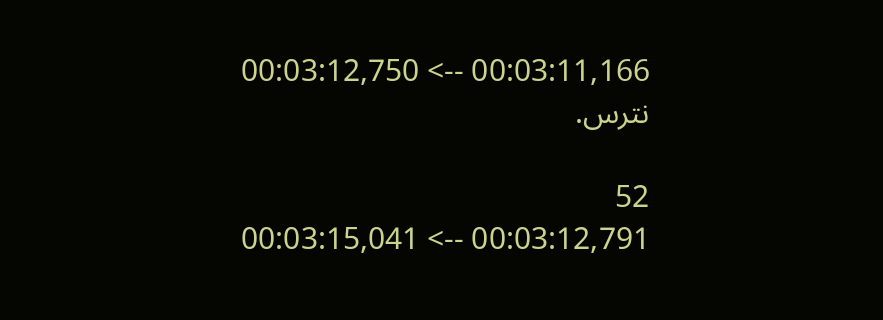00:03:11,166 --> 00:03:12,750
نترس.

52
00:03:12,791 --> 00:03:15,041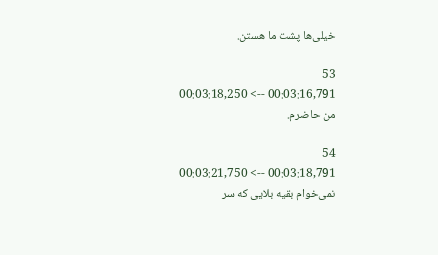خیلی‌ها پشت ما هستن.

53
00:03:16,791 --> 00:03:18,250
من حاضرم.

54
00:03:18,791 --> 00:03:21,750
نمی‌خوام بقیه بلایی که سر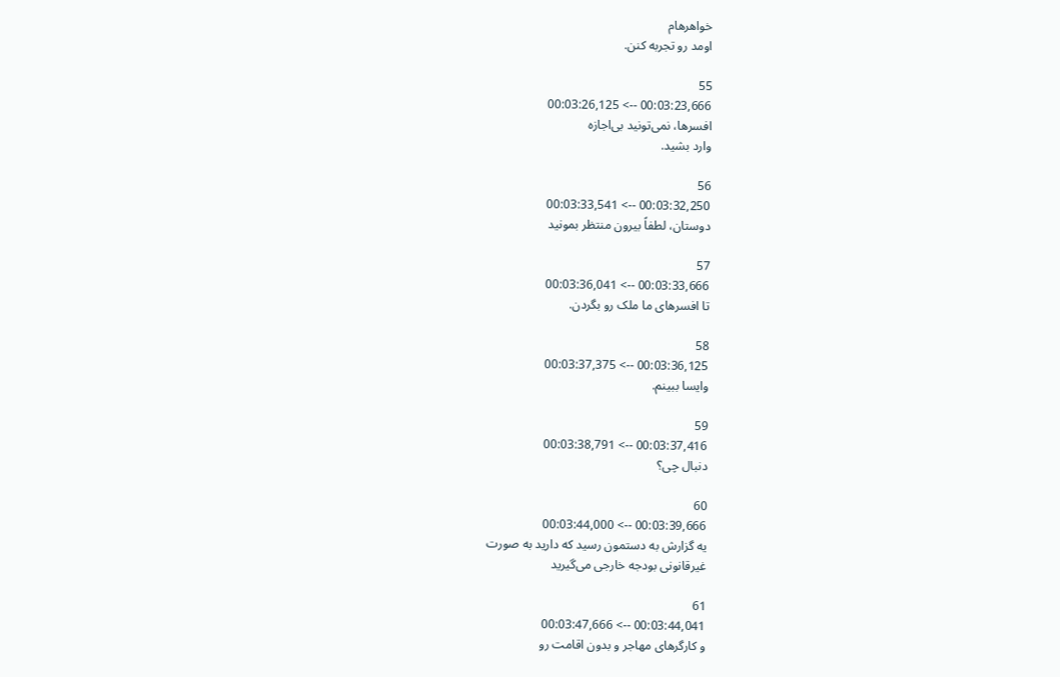خواهرهام
اومد رو تجربه کنن.

55
00:03:23,666 --> 00:03:26,125
افسرها، نمی‌تونید بی‌اجازه
وارد بشید.

56
00:03:32,250 --> 00:03:33,541
دوستان، لطفاً بیرون منتظر بمونید

57
00:03:33,666 --> 00:03:36,041
تا افسرهای ما ملک رو بگردن.

58
00:03:36,125 --> 00:03:37,375
وایسا ببینم.

59
00:03:37,416 --> 00:03:38,791
دنبال چی؟

60
00:03:39,666 --> 00:03:44,000
یه گزارش به دستمون رسید که دارید به صورت
غیرقانونی بودجه خارجی می‌گیرید

61
00:03:44,041 --> 00:03:47,666
و کارگرهای مهاجر و بدون اقامت رو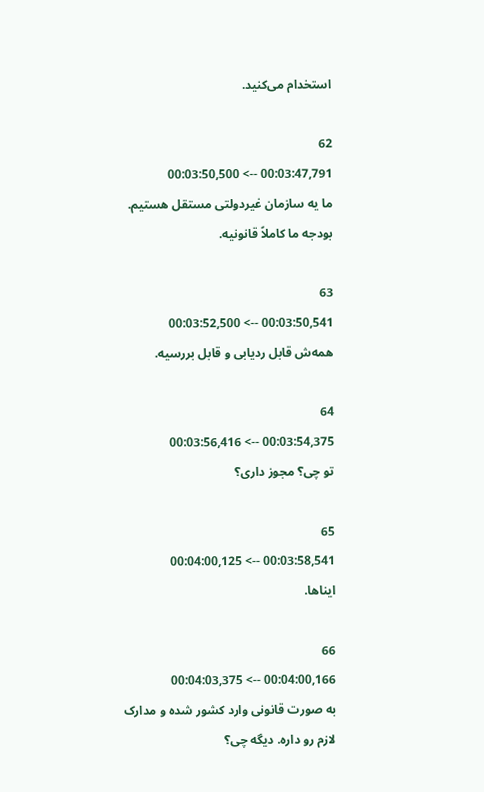استخدام می‌کنید.

62
00:03:47,791 --> 00:03:50,500
ما یه سازمان غیردولتی مستقل هستیم.
بودجه ما کاملاً قانونیه.

63
00:03:50,541 --> 00:03:52,500
همه‌ش قابل ردیابی و قابل بررسیه.

64
00:03:54,375 --> 00:03:56,416
تو چی؟ مجوز داری؟

65
00:03:58,541 --> 00:04:00,125
ایناها.

66
00:04:00,166 --> 00:04:03,375
به صورت قانونی وارد کشور شده و مدارک
لازم رو داره. دیگه چی؟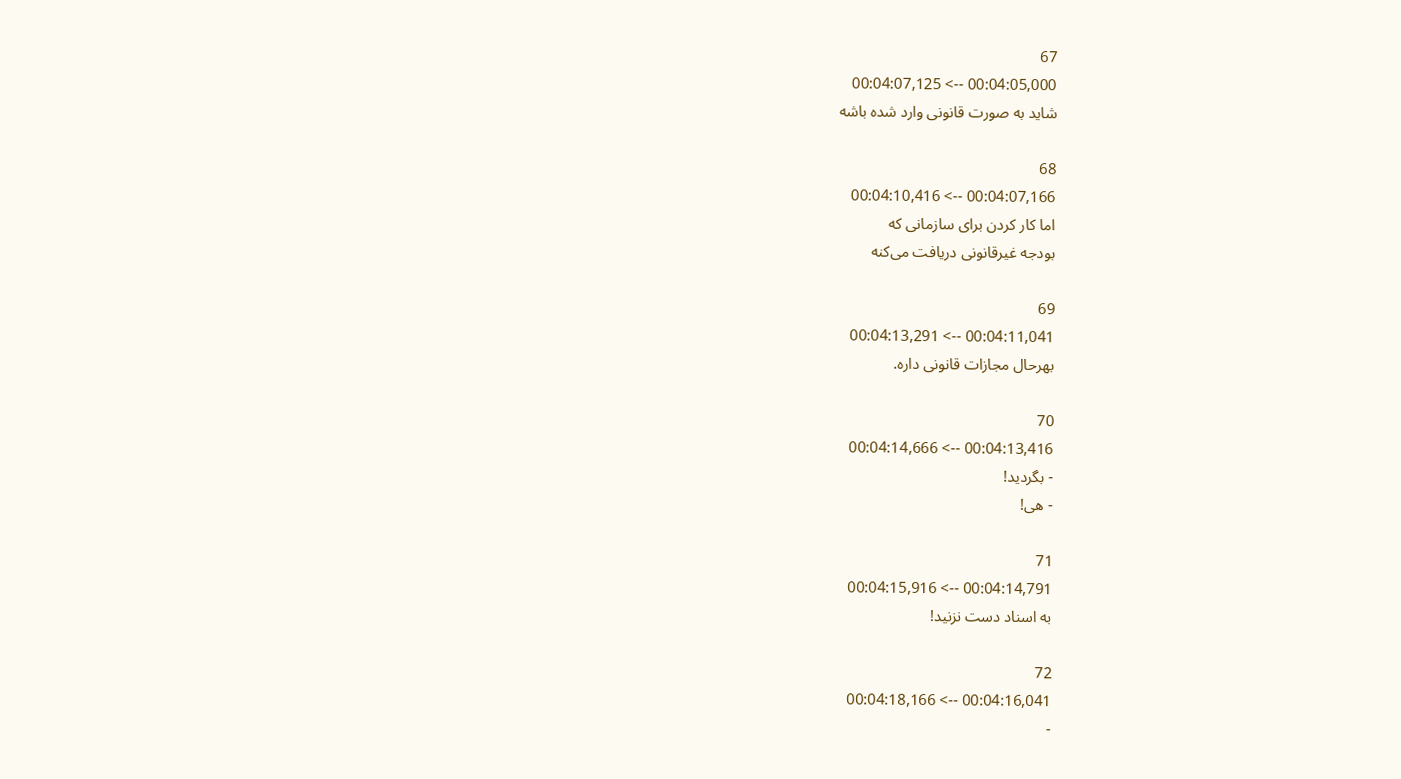67
00:04:05,000 --> 00:04:07,125
شاید به صورت قانونی وارد شده باشه

68
00:04:07,166 --> 00:04:10,416
اما کار کردن برای سازمانی که
بودجه غیرقانونی دریافت می‌کنه

69
00:04:11,041 --> 00:04:13,291
بهرحال مجازات قانونی داره.

70
00:04:13,416 --> 00:04:14,666
- بگردید!
- هی!

71
00:04:14,791 --> 00:04:15,916
به اسناد دست نزنید!

72
00:04:16,041 --> 00:04:18,166
-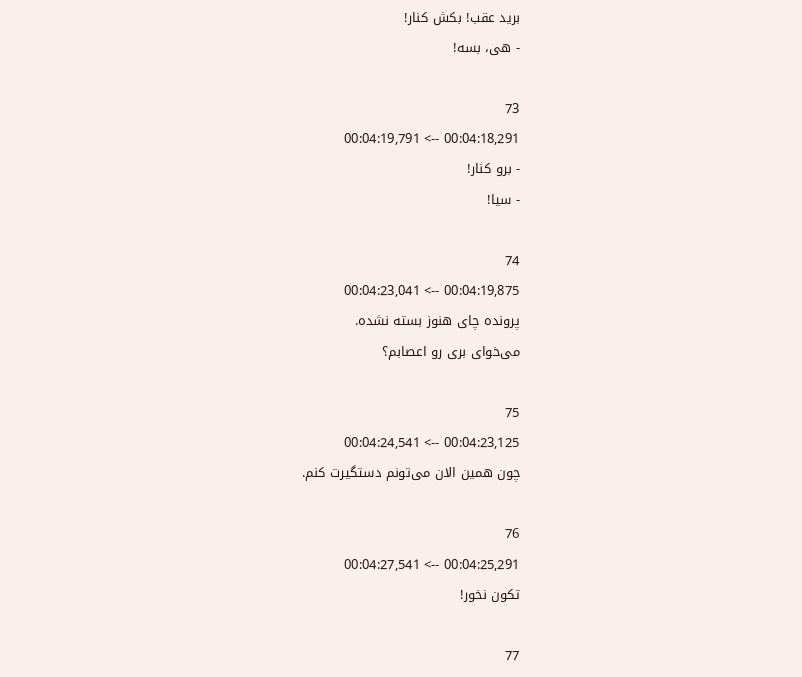برید عقب! بکش کنار!
- هی، بسه!

73
00:04:18,291 --> 00:04:19,791
- برو کنار!
- سیا!

74
00:04:19,875 --> 00:04:23,041
پرونده چای هنوز بسته نشده.
می‌خوای بری رو اعصابم؟

75
00:04:23,125 --> 00:04:24,541
چون همین الان می‌تونم دستگیرت کنم.

76
00:04:25,291 --> 00:04:27,541
تکون نخور!

77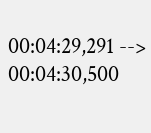00:04:29,291 --> 00:04:30,500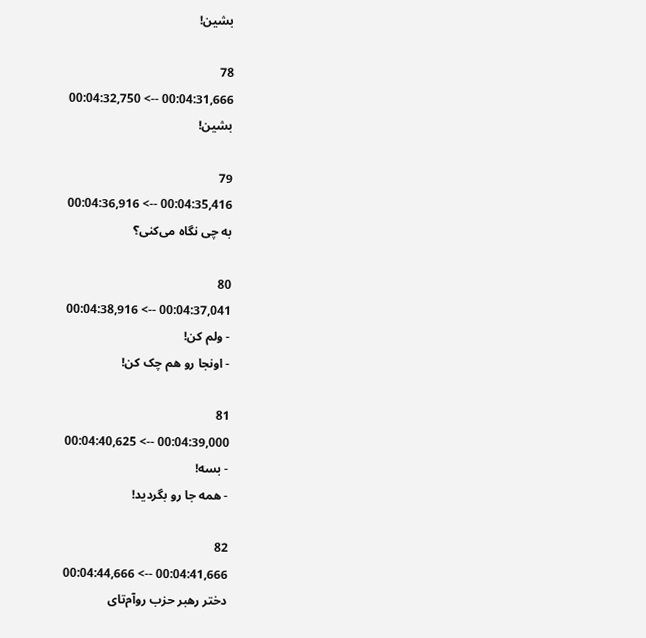بشین!

78
00:04:31,666 --> 00:04:32,750
بشین!

79
00:04:35,416 --> 00:04:36,916
به چی نگاه می‌کنی؟

80
00:04:37,041 --> 00:04:38,916
- ولم کن!
- اونجا رو هم چک کن!

81
00:04:39,000 --> 00:04:40,625
- بسه!
- همه جا رو بگردید!

82
00:04:41,666 --> 00:04:44,666
دختر رهبر حزب روآم‌تای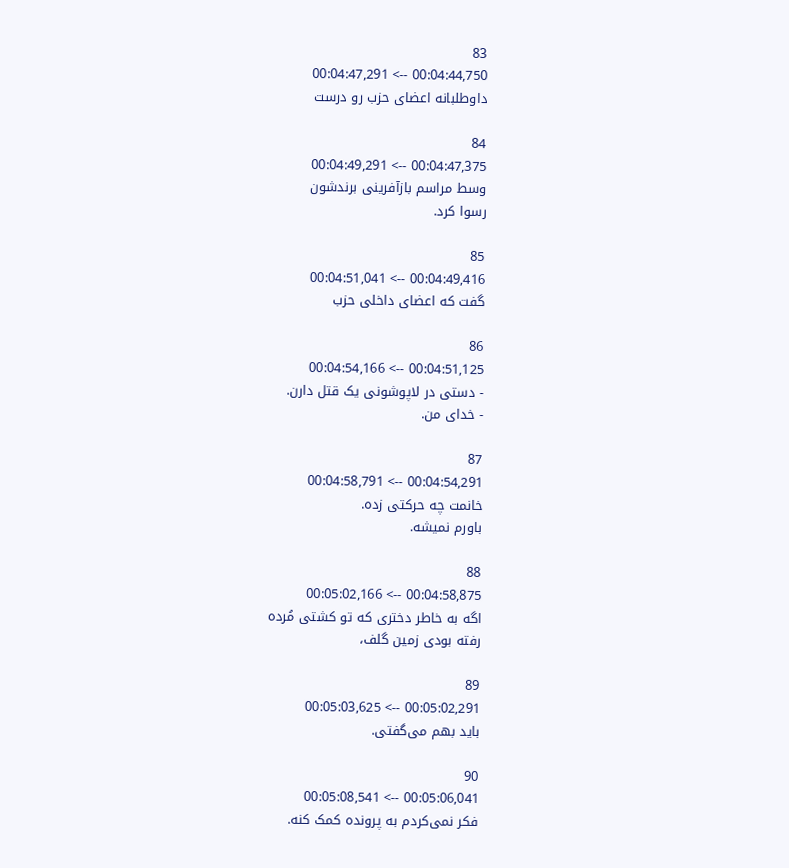83
00:04:44,750 --> 00:04:47,291
داوطلبانه اعضای حزب رو درست

84
00:04:47,375 --> 00:04:49,291
وسط مراسم بازآفرینی برندشون
رسوا کرد.

85
00:04:49,416 --> 00:04:51,041
گفت که اعضای داخلی حزب

86
00:04:51,125 --> 00:04:54,166
- دستی در لاپوشونی یک قتل دارن.
- خدای من.

87
00:04:54,291 --> 00:04:58,791
خانمت چه حرکتی زده.
باورم نمیشه.

88
00:04:58,875 --> 00:05:02,166
اگه به خاطر دختری که تو کشتی مُرده
رفته بودی زمین گلف،

89
00:05:02,291 --> 00:05:03,625
باید بهم می‌گفتی.

90
00:05:06,041 --> 00:05:08,541
فکر نمی‌کردم به پرونده کمک کنه.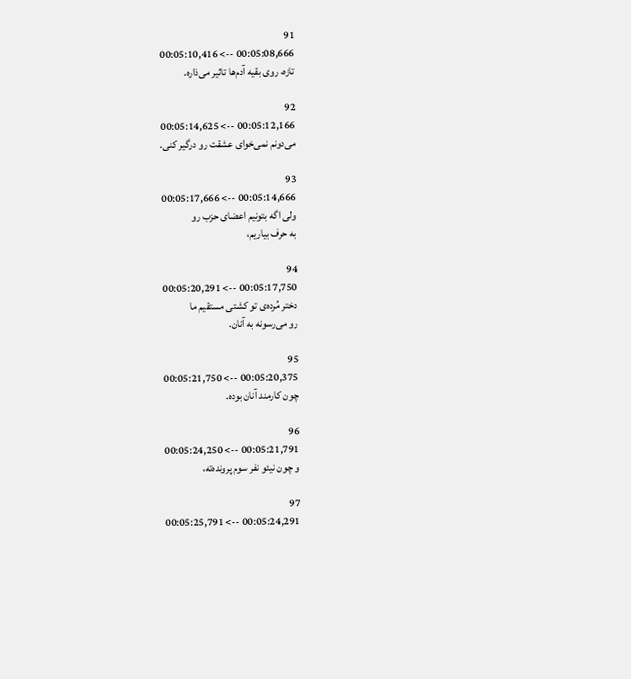91
00:05:08,666 --> 00:05:10,416
تازه، روی بقیه آدم‌ها تاثیر می‌ذاره.

92
00:05:12,166 --> 00:05:14,625
می‌دونم نمی‌خوای عشقت رو درگیر کنی.

93
00:05:14,666 --> 00:05:17,666
ولی اگه بتونیم اعضای حزب رو
به حرف بیاریم،

94
00:05:17,750 --> 00:05:20,291
دختر مُرده‌ی تو کشتی مستقیم ما
رو می‌رسونه به آنان.

95
00:05:20,375 --> 00:05:21,750
چون کارمند آنان بوده.

96
00:05:21,791 --> 00:05:24,250
و چون نیئو نفر سوم پرونده‌ته،

97
00:05:24,291 --> 00:05:25,791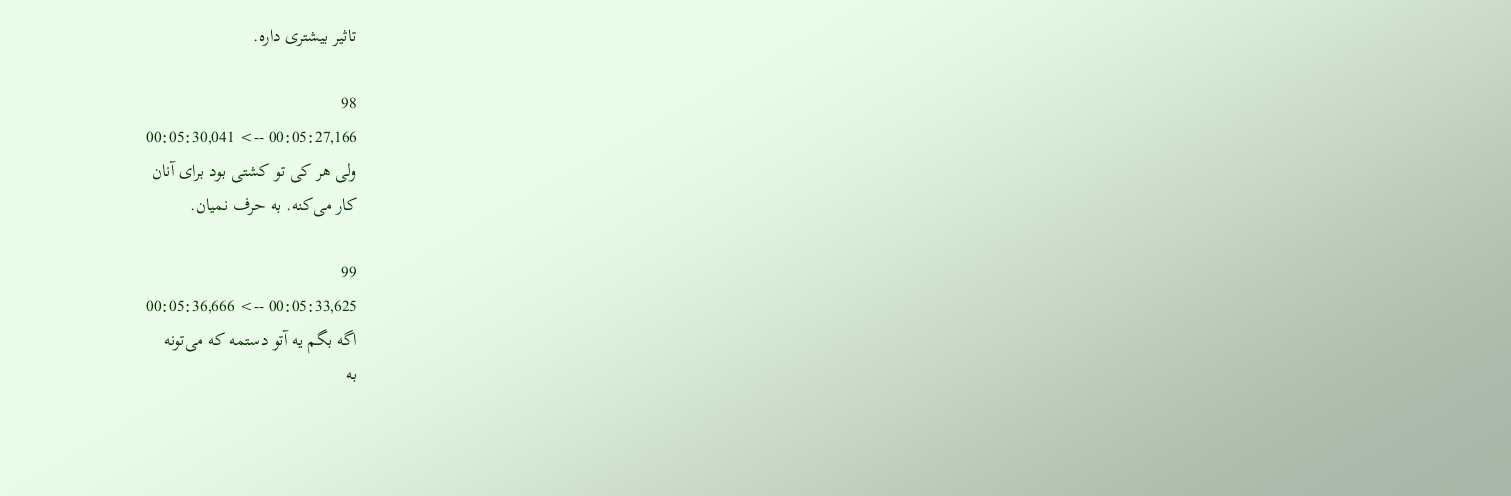تاثیر بیشتری داره.

98
00:05:27,166 --> 00:05:30,041
ولی هر کی تو کشتی بود برای آنان
کار می‌کنه. به حرف نمیان.

99
00:05:33,625 --> 00:05:36,666
اگه بگم یه آتو دستمه که می‌تونه
به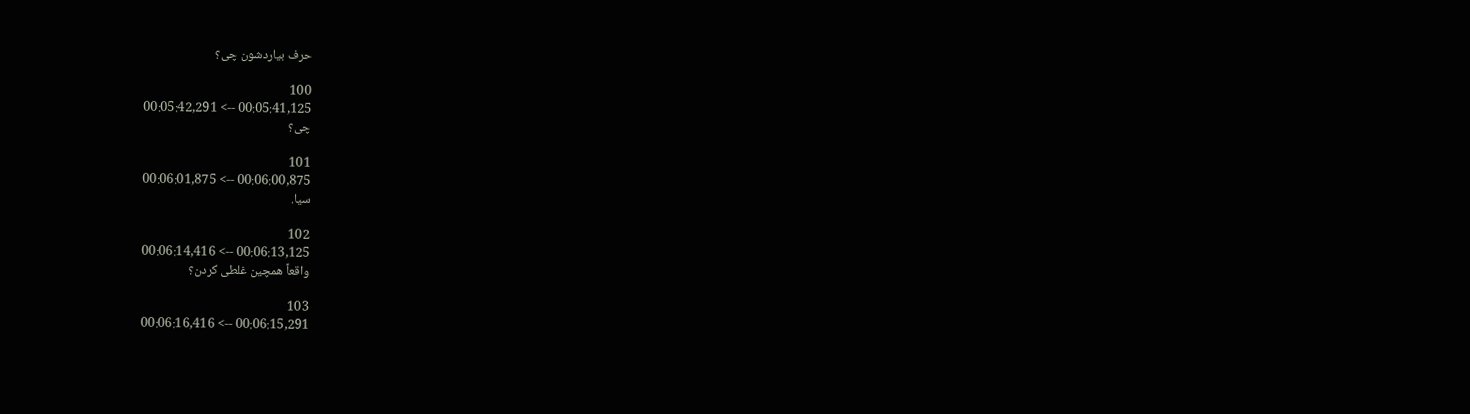حرف بیاردشون چی؟

100
00:05:41,125 --> 00:05:42,291
چی؟

101
00:06:00,875 --> 00:06:01,875
سیا.

102
00:06:13,125 --> 00:06:14,416
واقعاً همچین غلطی کردن؟

103
00:06:15,291 --> 00:06:16,416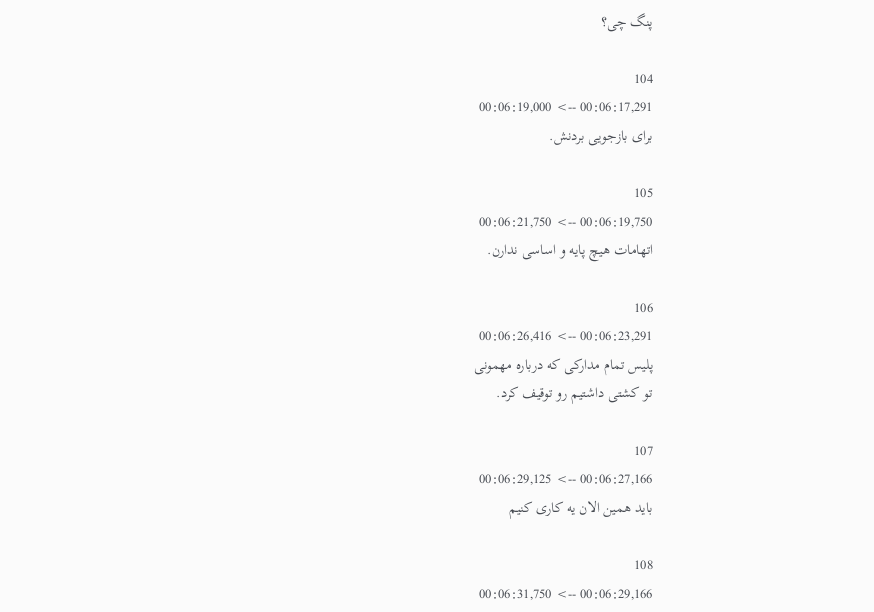پنگ چی؟

104
00:06:17,291 --> 00:06:19,000
برای بازجویی بردنش.

105
00:06:19,750 --> 00:06:21,750
اتهامات هیچ پایه و اساسی ندارن.

106
00:06:23,291 --> 00:06:26,416
پلیس تمام مدارکی که درباره مهمونی
تو کشتی داشتیم رو توقیف کرد.

107
00:06:27,166 --> 00:06:29,125
باید همین الان یه کاری کنیم

108
00:06:29,166 --> 00:06:31,750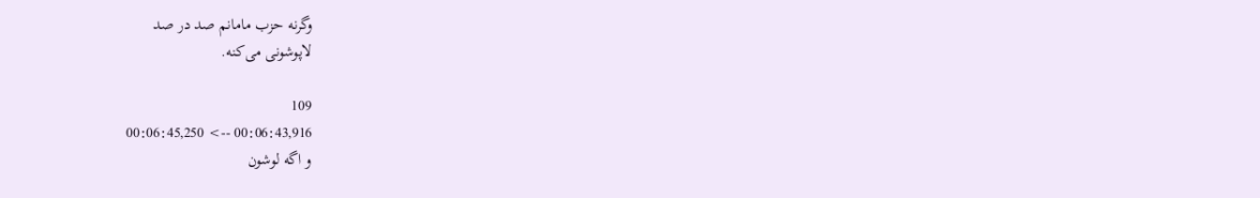وگرنه حزب مامانم صد در صد
لاپوشونی می‌کنه.

109
00:06:43,916 --> 00:06:45,250
و اگه لوشون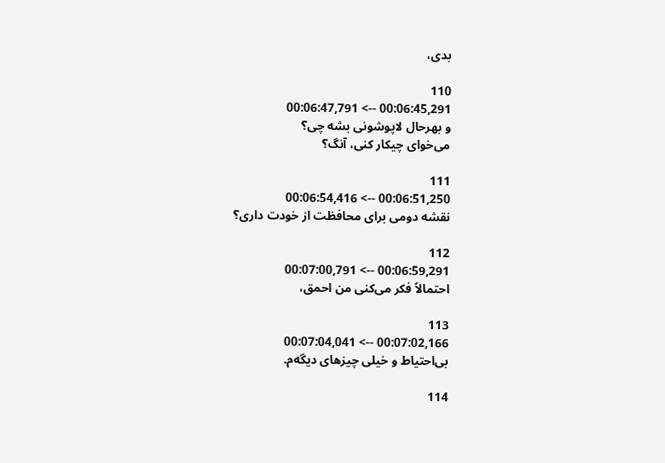بدی،

110
00:06:45,291 --> 00:06:47,791
و بهرحال لاپوشونی بشه چی؟
می‌خوای چیکار کنی، آنگ؟

111
00:06:51,250 --> 00:06:54,416
نقشه دومی برای محافظت از خودت داری؟

112
00:06:59,291 --> 00:07:00,791
احتمالاً فکر می‌کنی من احمق،

113
00:07:02,166 --> 00:07:04,041
بی‌احتیاط و خیلی چیزهای دیگه‌م.

114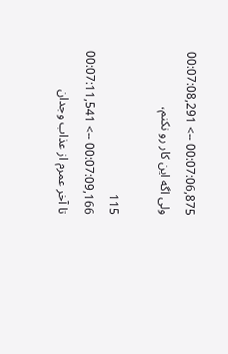00:07:06,875 --> 00:07:08,291
ولی اگه این کار رو نکنم،

115
00:07:09,166 --> 00:07:11,541
تا آخر عمرم از عذاب وجدان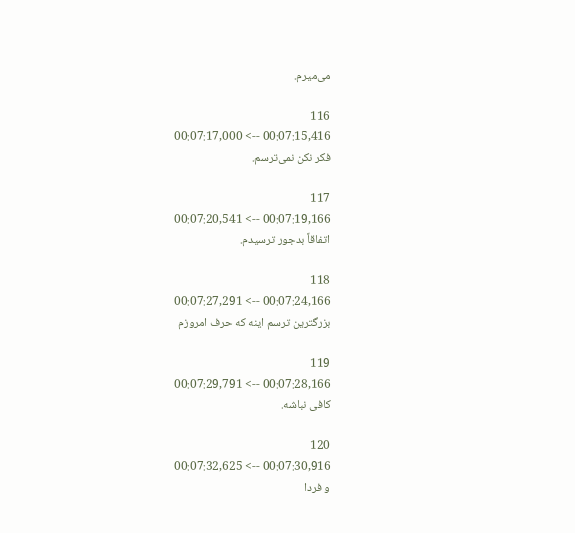می‌میرم.

116
00:07:15,416 --> 00:07:17,000
فکر نکن نمی‌ترسم.

117
00:07:19,166 --> 00:07:20,541
اتفاقاً بدجور ترسیدم.

118
00:07:24,166 --> 00:07:27,291
بزرگترین ترسم اینه که حرف امروزم

119
00:07:28,166 --> 00:07:29,791
کافی نباشه.

120
00:07:30,916 --> 00:07:32,625
و فردا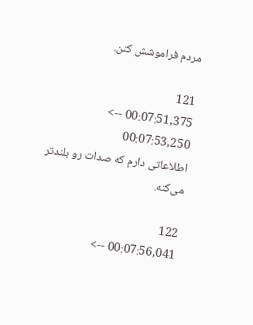مردم فراموشش کنن.

121
00:07:51,375 --> 00:07:53,250
اطلاعاتی دارم که صدات رو بلندتر می‌کنه.

122
00:07:56,041 -->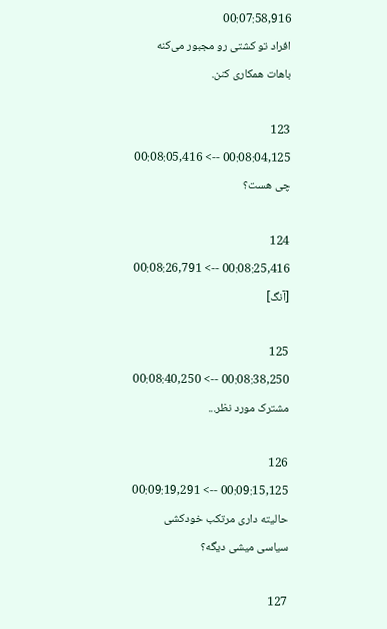00:07:58,916
افراد تو کشتی رو مجبور می‌کنه
باهات همکاری کنن.

123
00:08:04,125 --> 00:08:05,416
چی هست؟

124
00:08:25,416 --> 00:08:26,791
[آنگ]

125
00:08:38,250 --> 00:08:40,250
مشترک مورد نظر...

126
00:09:15,125 --> 00:09:19,291
حالیته داری مرتکب خودکشی
سیاسی میشی دیگه؟

127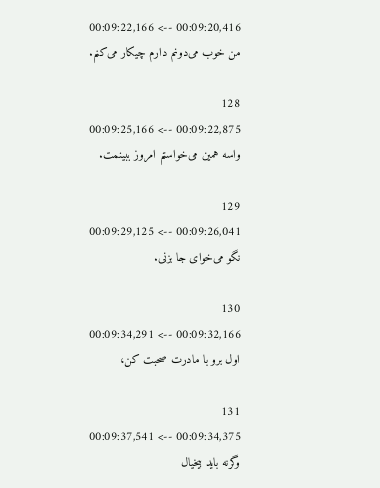00:09:20,416 --> 00:09:22,166
من خوب می‌دونم دارم چیکار می‌کنم.

128
00:09:22,875 --> 00:09:25,166
واسه همین می‌خواستم امروز ببینمت.

129
00:09:26,041 --> 00:09:29,125
نگو می‌خوای جا بزنی.

130
00:09:32,166 --> 00:09:34,291
اول برو با مادرت صحبت کن،

131
00:09:34,375 --> 00:09:37,541
وگرنه باید بیخیال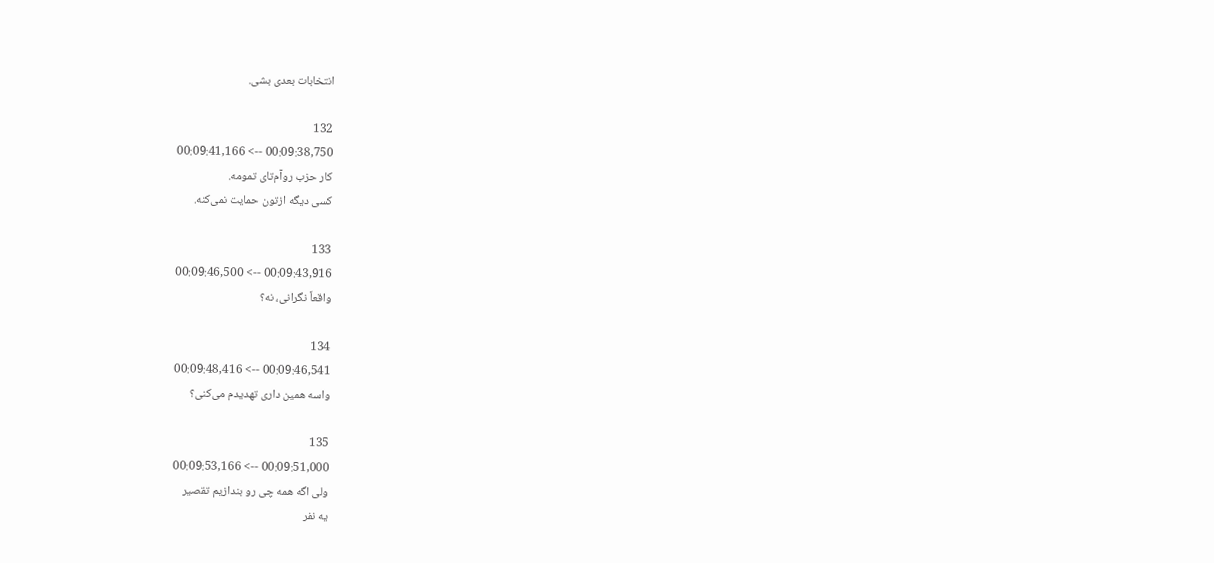انتخابات بعدی بشی.

132
00:09:38,750 --> 00:09:41,166
کار حزب روآم‌تای تمومه.
کسی دیگه ازتون حمایت نمی‌کنه.

133
00:09:43,916 --> 00:09:46,500
واقعاً نگرانی، نه؟

134
00:09:46,541 --> 00:09:48,416
واسه همین داری تهدیدم می‌کنی؟

135
00:09:51,000 --> 00:09:53,166
ولی اگه همه چی رو بندازیم تقصیر
یه نفر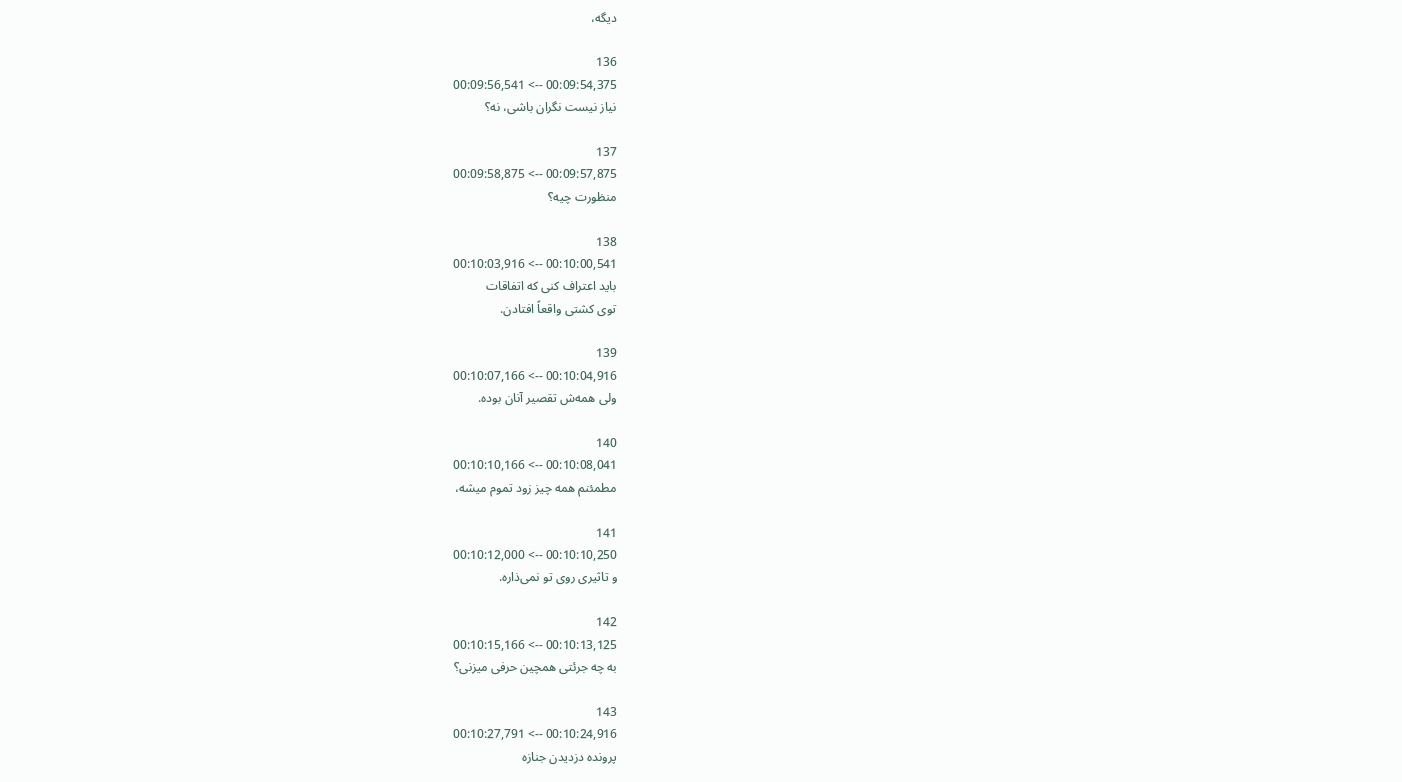دیگه،

136
00:09:54,375 --> 00:09:56,541
نیاز نیست نگران باشی، نه؟

137
00:09:57,875 --> 00:09:58,875
منظورت چیه؟

138
00:10:00,541 --> 00:10:03,916
باید اعتراف کنی که اتفاقات
توی کشتی واقعاً افتادن.

139
00:10:04,916 --> 00:10:07,166
ولی همه‌ش تقصیر آنان بوده.

140
00:10:08,041 --> 00:10:10,166
مطمئنم همه چیز زود تموم میشه،

141
00:10:10,250 --> 00:10:12,000
و تاثیری روی تو نمی‌ذاره.

142
00:10:13,125 --> 00:10:15,166
به چه جرئتی همچین حرفی میزنی؟

143
00:10:24,916 --> 00:10:27,791
پرونده دزدیدن جنازه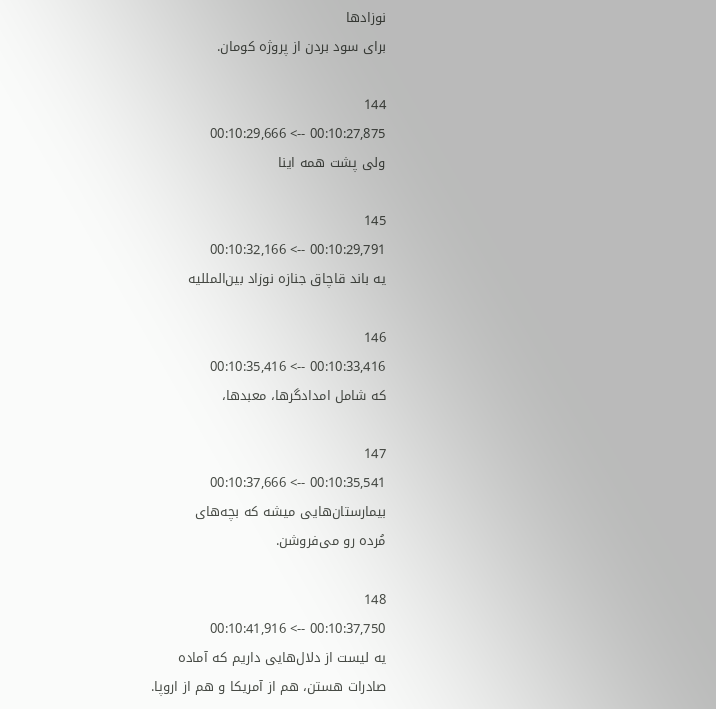نوزادها
برای سود بردن از پروژه کومان.

144
00:10:27,875 --> 00:10:29,666
ولی پشت همه اینا

145
00:10:29,791 --> 00:10:32,166
یه باند قاچاق جنازه نوزاد بین‌المللیه

146
00:10:33,416 --> 00:10:35,416
که شامل امدادگرها، معبدها،

147
00:10:35,541 --> 00:10:37,666
بیمارستان‌هایی میشه که بچه‌های
مُرده رو می‌فروشن.

148
00:10:37,750 --> 00:10:41,916
یه لیست از دلال‌هایی داریم که آماده
صادرات هستن، هم از آمریکا و هم از اروپا.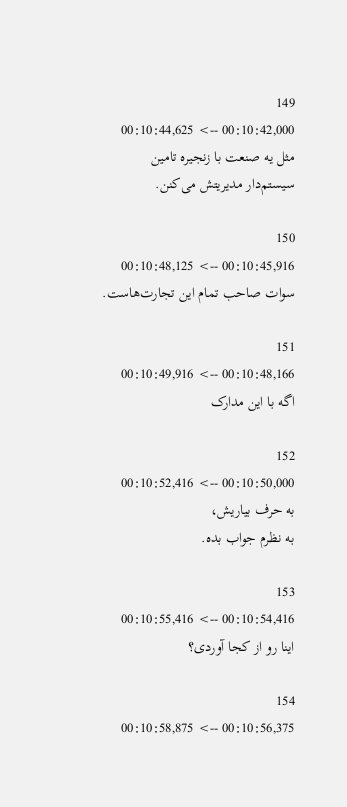149
00:10:42,000 --> 00:10:44,625
مثل یه صنعت با زنجیره تامین
سیستم‌دار مدیریتش می‌کنن.

150
00:10:45,916 --> 00:10:48,125
سوات صاحب تمام این تجارت‌هاست.

151
00:10:48,166 --> 00:10:49,916
اگه با این مدارک

152
00:10:50,000 --> 00:10:52,416
به حرف بیاریش،
به نظرم جواب بده.

153
00:10:54,416 --> 00:10:55,416
اینا رو از کجا آوردی؟

154
00:10:56,375 --> 00:10:58,875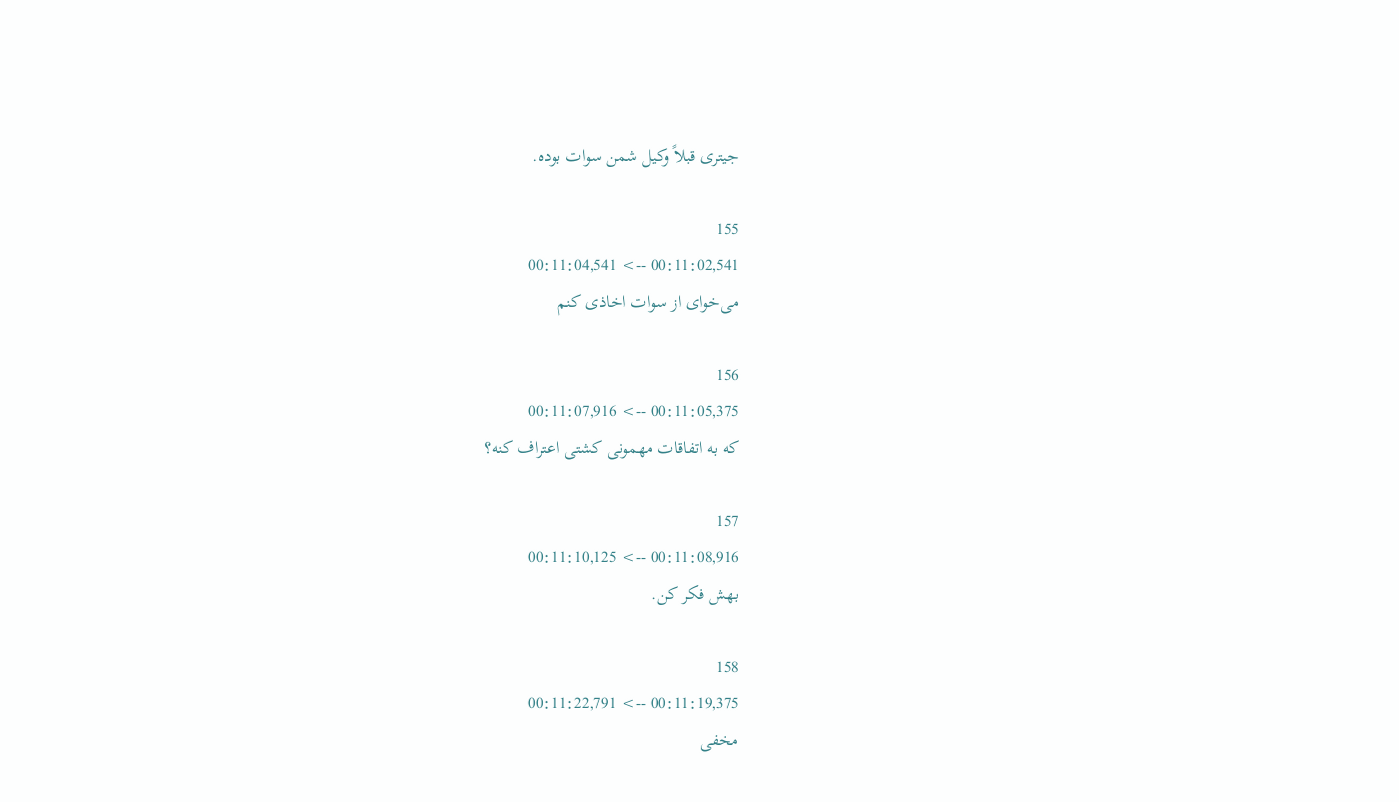جیتری قبلاً وکیل شمن سوات بوده.

155
00:11:02,541 --> 00:11:04,541
می‌خوای از سوات اخاذی کنم

156
00:11:05,375 --> 00:11:07,916
که به اتفاقات مهمونی کشتی اعتراف کنه؟

157
00:11:08,916 --> 00:11:10,125
بهش فکر کن.

158
00:11:19,375 --> 00:11:22,791
مخفی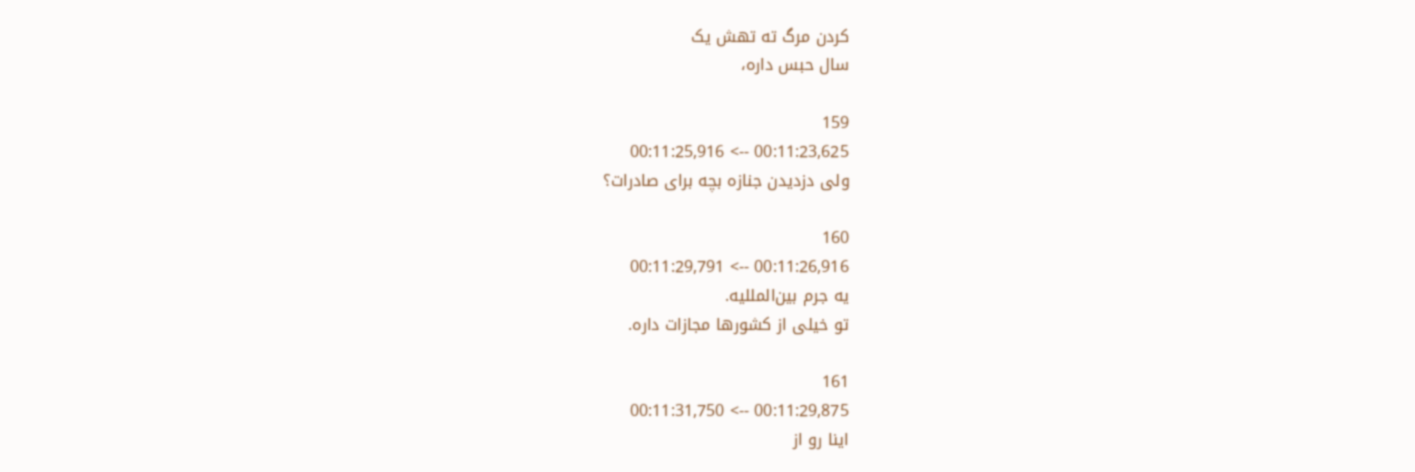کردن مرگ ته تهش یک
سال حبس داره،

159
00:11:23,625 --> 00:11:25,916
ولی دزدیدن جنازه بچه برای صادرات؟

160
00:11:26,916 --> 00:11:29,791
یه جرم بین‌المللیه.
تو خیلی از کشورها مجازات داره.

161
00:11:29,875 --> 00:11:31,750
اینا رو از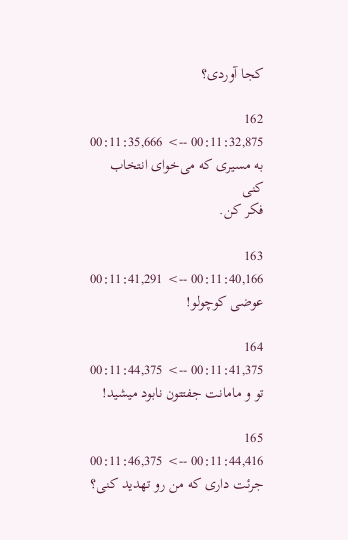کجا آوردی؟

162
00:11:32,875 --> 00:11:35,666
به مسیری که می‌خوای انتخاب کنی
فکر کن.

163
00:11:40,166 --> 00:11:41,291
عوضی کوچولو!

164
00:11:41,375 --> 00:11:44,375
تو و مامانت جفتتون نابود میشید!

165
00:11:44,416 --> 00:11:46,375
جرئت داری که من رو تهدید کنی؟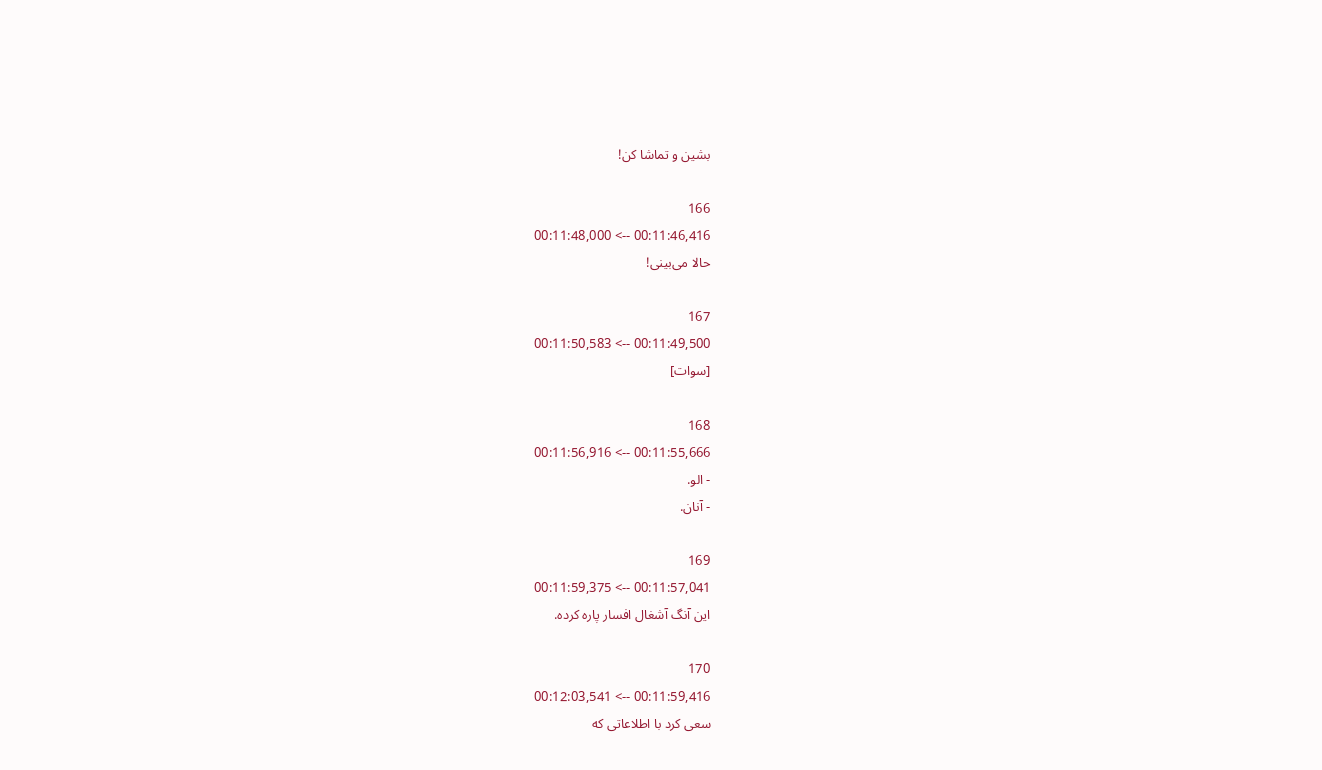بشین و تماشا کن!

166
00:11:46,416 --> 00:11:48,000
حالا می‌بینی!

167
00:11:49,500 --> 00:11:50,583
[سوات]

168
00:11:55,666 --> 00:11:56,916
- الو.
- آنان.

169
00:11:57,041 --> 00:11:59,375
این آنگ آشغال افسار پاره کرده.

170
00:11:59,416 --> 00:12:03,541
سعی کرد با اطلاعاتی که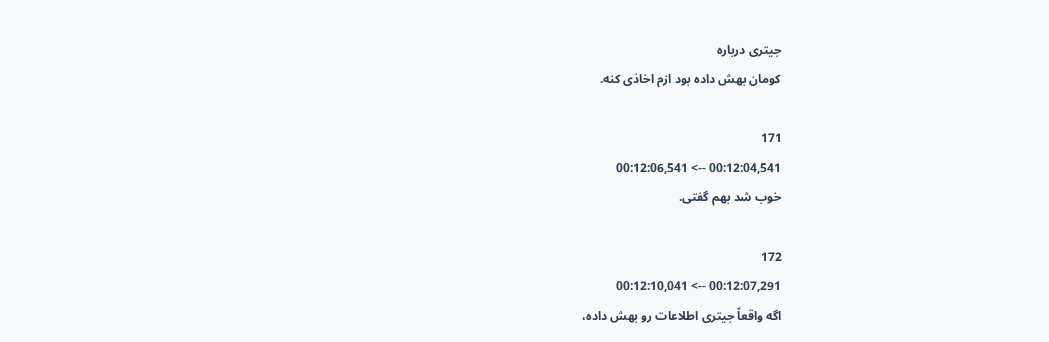جیتری درباره
کومان بهش داده بود ازم اخاذی کنه.

171
00:12:04,541 --> 00:12:06,541
خوب شد بهم گفتی.

172
00:12:07,291 --> 00:12:10,041
اگه واقعاً جیتری اطلاعات رو بهش داده،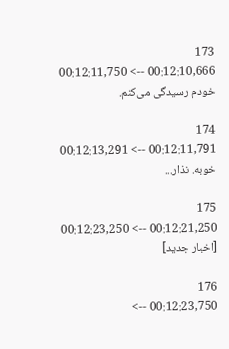173
00:12:10,666 --> 00:12:11,750
خودم رسیدگی می‌کنم.

174
00:12:11,791 --> 00:12:13,291
خوبه. نذار...

175
00:12:21,250 --> 00:12:23,250
[اخبار جدید]

176
00:12:23,750 -->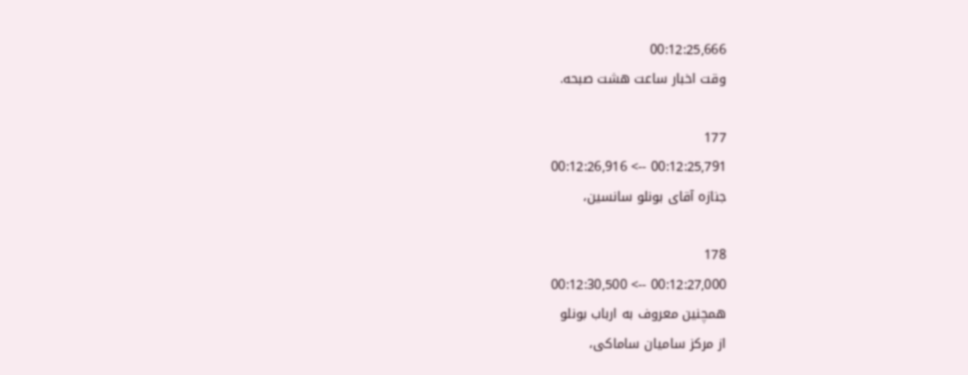00:12:25,666
وقت اخبار ساعت هشت صبحه.

177
00:12:25,791 --> 00:12:26,916
جنازه آقای بونلو سانسین،

178
00:12:27,000 --> 00:12:30,500
همچنین معروف به ارباب بونلو
از مرکز سامیان ساماکی،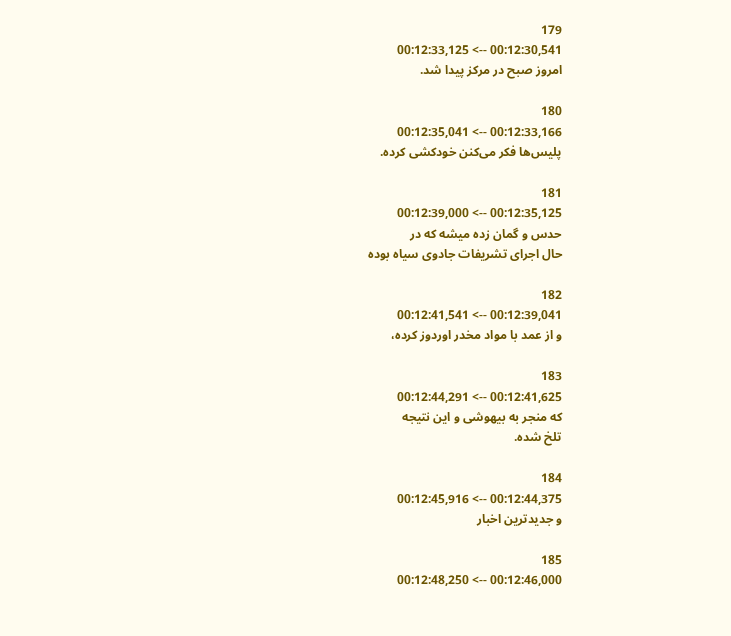179
00:12:30,541 --> 00:12:33,125
امروز صبح در مرکز پیدا شد.

180
00:12:33,166 --> 00:12:35,041
پلیس‌ها فکر می‌کنن خودکشی کرده.

181
00:12:35,125 --> 00:12:39,000
حدس و گمان زده میشه که در
حال اجرای تشریفات جادوی سیاه بوده

182
00:12:39,041 --> 00:12:41,541
و از عمد با مواد مخدر اوردوز کرده،

183
00:12:41,625 --> 00:12:44,291
که منجر به بیهوشی و این نتیجه
تلخ شده.

184
00:12:44,375 --> 00:12:45,916
و جدیدترین اخبار

185
00:12:46,000 --> 00:12:48,250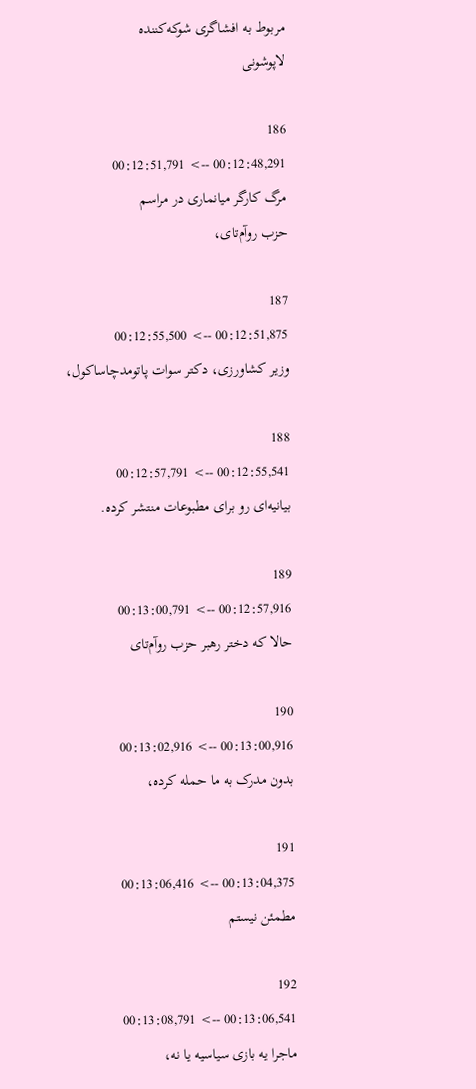مربوط به افشاگری شوکه‌کننده
لاپوشونی

186
00:12:48,291 --> 00:12:51,791
مرگ کارگر میانماری در مراسم
حزب روآم‌تای،

187
00:12:51,875 --> 00:12:55,500
وزیر کشاورزی، دکتر سوات پاتومدچاساکول،

188
00:12:55,541 --> 00:12:57,791
بیانیه‌ای رو برای مطبوعات منتشر کرده.

189
00:12:57,916 --> 00:13:00,791
حالا که دختر رهبر حزب روآم‌تای

190
00:13:00,916 --> 00:13:02,916
بدون مدرک به ما حمله کرده،

191
00:13:04,375 --> 00:13:06,416
مطمئن نیستم

192
00:13:06,541 --> 00:13:08,791
ماجرا یه بازی سیاسیه یا نه،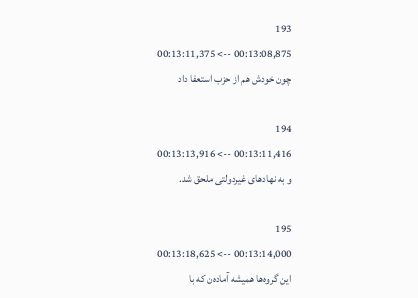193
00:13:08,875 --> 00:13:11,375
چون خودش هم از حزب استعفا داد

194
00:13:11,416 --> 00:13:13,916
و به نهادهای غیردولتی ملحق شد.

195
00:13:14,000 --> 00:13:18,625
این گروه‌ها همیشه آماده‌ن که با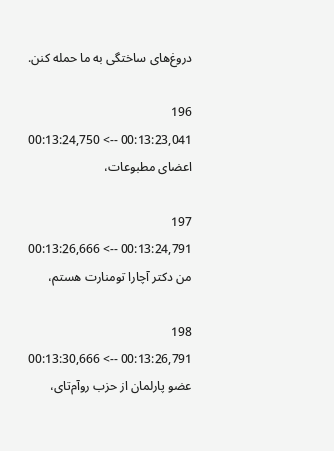دروغ‌های ساختگی به ما حمله کنن.

196
00:13:23,041 --> 00:13:24,750
اعضای مطبوعات،

197
00:13:24,791 --> 00:13:26,666
من دکتر آچارا تومنارت هستم،

198
00:13:26,791 --> 00:13:30,666
عضو پارلمان از حزب روآم‌تای،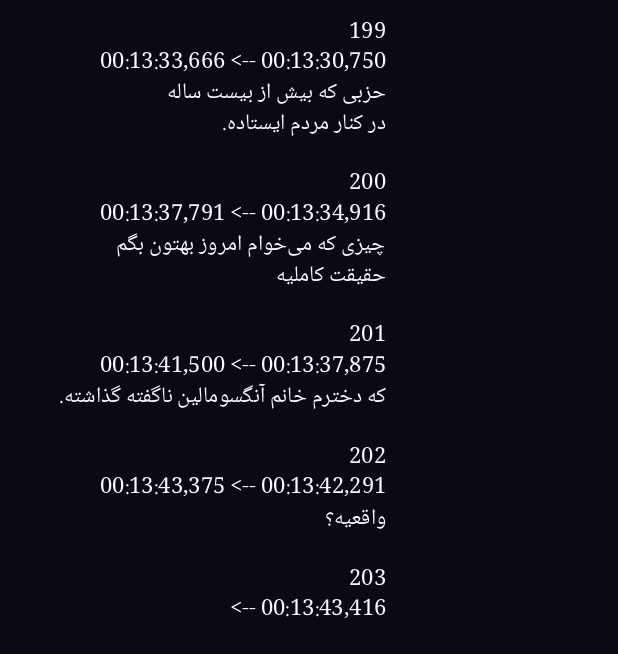199
00:13:30,750 --> 00:13:33,666
حزبی که بیش از بیست ساله
در کنار مردم ایستاده.

200
00:13:34,916 --> 00:13:37,791
چیزی که می‌خوام امروز بهتون بگم
حقیقت کاملیه

201
00:13:37,875 --> 00:13:41,500
که دخترم خانم آنگسومالین ناگفته گذاشته.

202
00:13:42,291 --> 00:13:43,375
واقعیه؟

203
00:13:43,416 -->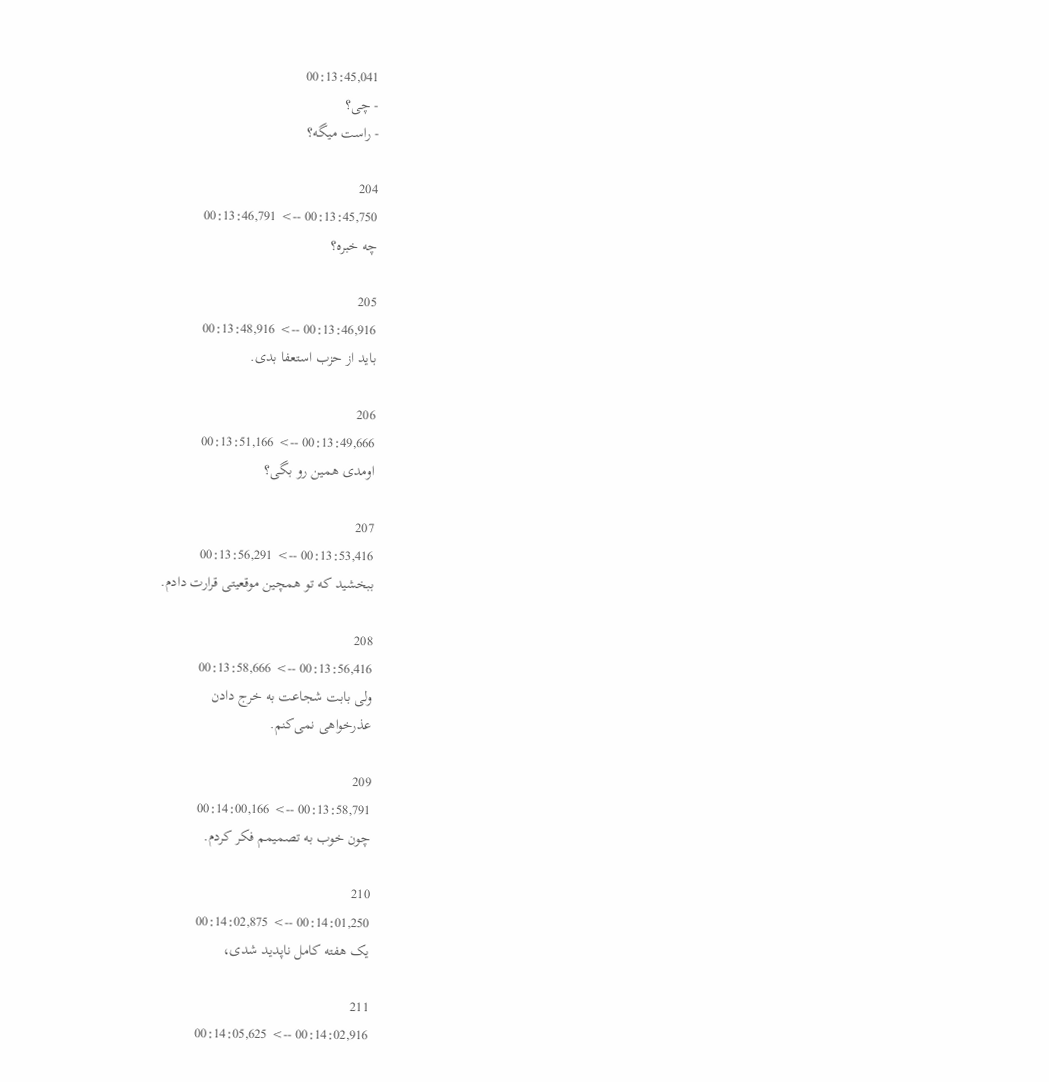00:13:45,041
- چی؟
- راست میگه؟

204
00:13:45,750 --> 00:13:46,791
چه خبره؟

205
00:13:46,916 --> 00:13:48,916
باید از حزب استعفا بدی.

206
00:13:49,666 --> 00:13:51,166
اومدی همین رو بگی؟

207
00:13:53,416 --> 00:13:56,291
ببخشید که تو همچین موقعیتی قرارت دادم.

208
00:13:56,416 --> 00:13:58,666
ولی بابت شجاعت به خرج دادن
عذرخواهی نمی‌کنم.

209
00:13:58,791 --> 00:14:00,166
چون خوب به تصمیمم فکر کردم.

210
00:14:01,250 --> 00:14:02,875
یک هفته کامل ناپدید شدی،

211
00:14:02,916 --> 00:14:05,625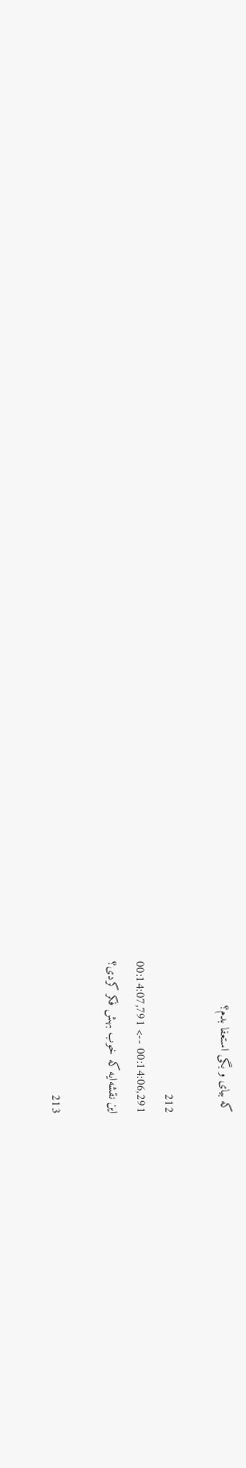که بیای و بگی استعفا بدم؟

212
00:14:06,291 --> 00:14:07,791
این نقشه‌ایه که خوب بهش فکر کردی؟

213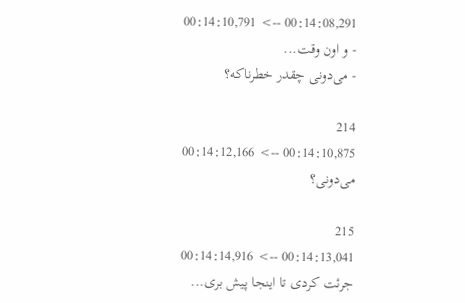00:14:08,291 --> 00:14:10,791
- و اون وقت...
- می‌دونی چقدر خطرناکه؟

214
00:14:10,875 --> 00:14:12,166
می‌دونی؟

215
00:14:13,041 --> 00:14:14,916
جرئت کردی تا اینجا پیش بری...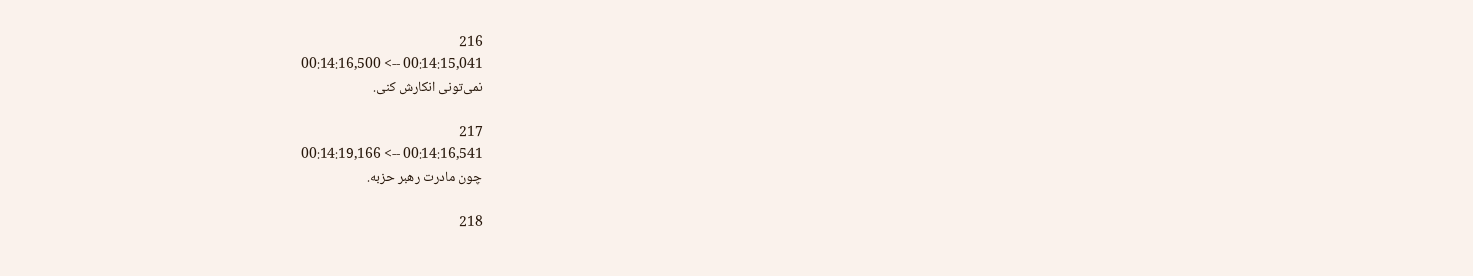216
00:14:15,041 --> 00:14:16,500
نمی‌تونی انکارش کنی.

217
00:14:16,541 --> 00:14:19,166
چون مادرت رهبر حزبه.

218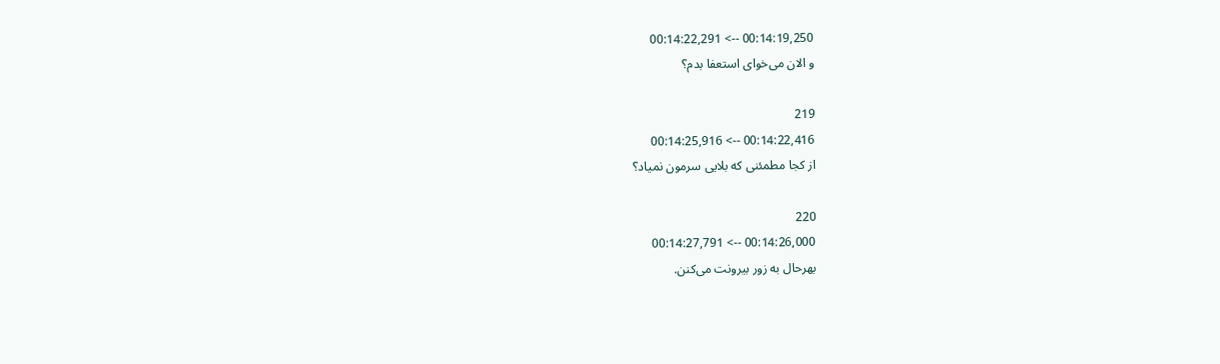00:14:19,250 --> 00:14:22,291
و الان می‌خوای استعفا بدم؟

219
00:14:22,416 --> 00:14:25,916
از کجا مطمئنی که بلایی سرمون نمیاد؟

220
00:14:26,000 --> 00:14:27,791
بهرحال به زور بیرونت می‌کنن.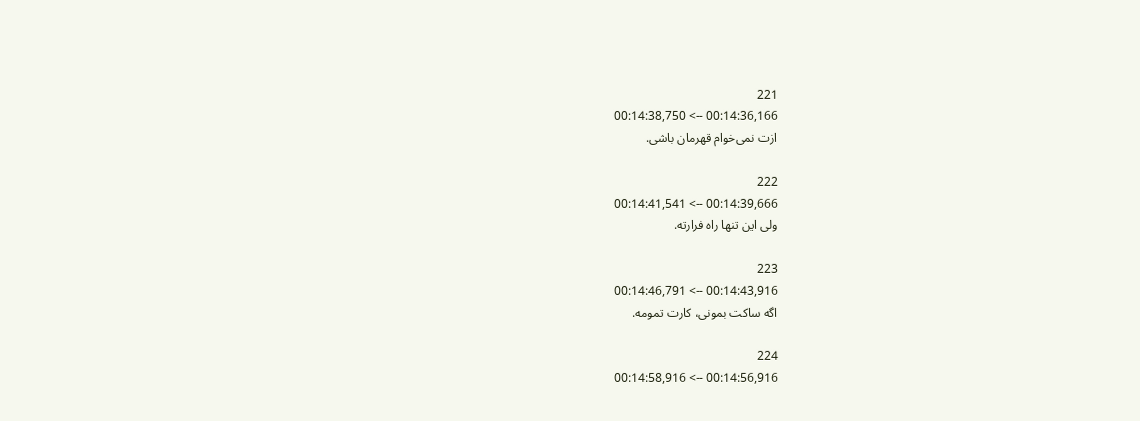221
00:14:36,166 --> 00:14:38,750
ازت نمی‌خوام قهرمان باشی.

222
00:14:39,666 --> 00:14:41,541
ولی این تنها راه فرارته.

223
00:14:43,916 --> 00:14:46,791
اگه ساکت بمونی، کارت تمومه.

224
00:14:56,916 --> 00:14:58,916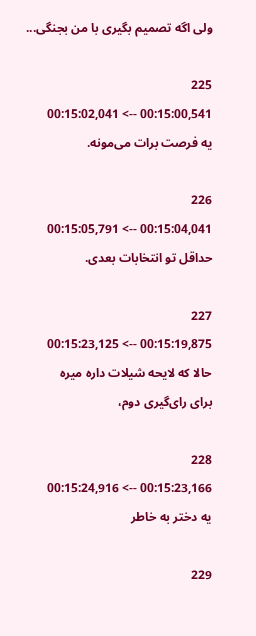ولی اگه تصمیم بگیری با من بجنگی...

225
00:15:00,541 --> 00:15:02,041
یه فرصت برات می‌مونه.

226
00:15:04,041 --> 00:15:05,791
حداقل تو انتخابات بعدی.

227
00:15:19,875 --> 00:15:23,125
حالا که لایحه شیلات داره میره
برای رای‌گیری دوم،

228
00:15:23,166 --> 00:15:24,916
یه دختر به خاطر

229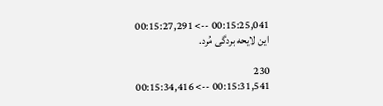00:15:25,041 --> 00:15:27,291
این لایحه بردگی مُرد.

230
00:15:31,541 --> 00:15:34,416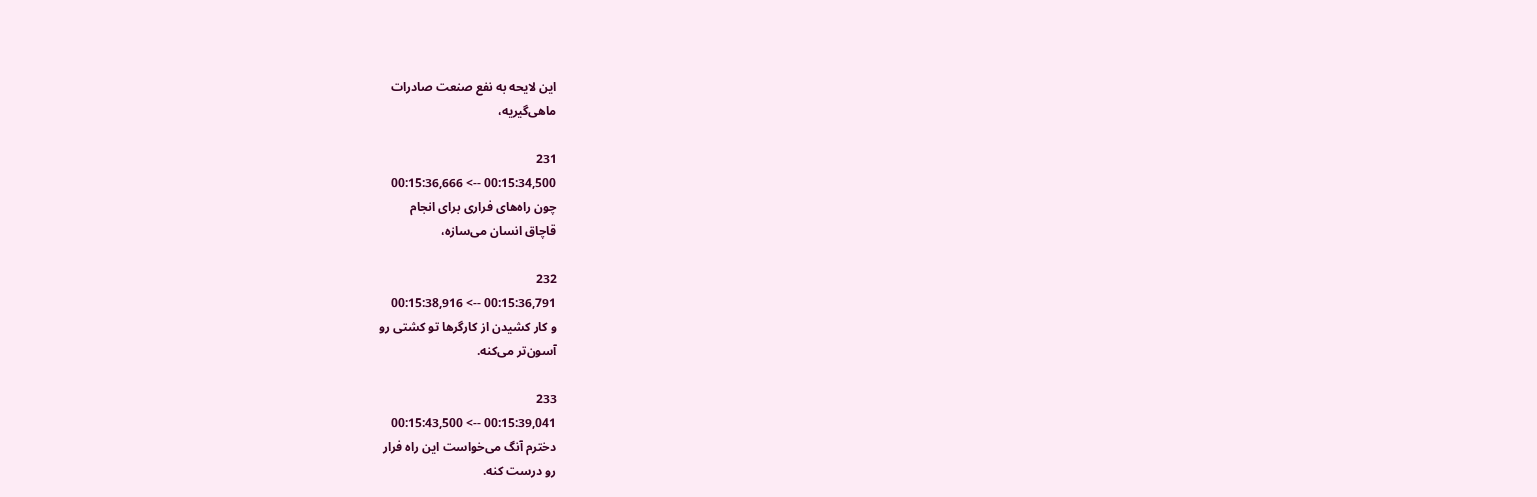این لایحه به نفع صنعت صادرات
ماهی‌گیریه،

231
00:15:34,500 --> 00:15:36,666
چون راه‌های فراری برای انجام
قاچاق انسان می‌سازه،

232
00:15:36,791 --> 00:15:38,916
و کار کشیدن از کارگرها تو کشتی رو
آسون‌تر می‌کنه.

233
00:15:39,041 --> 00:15:43,500
دخترم آنگ می‌خواست این راه فرار
رو درست کنه.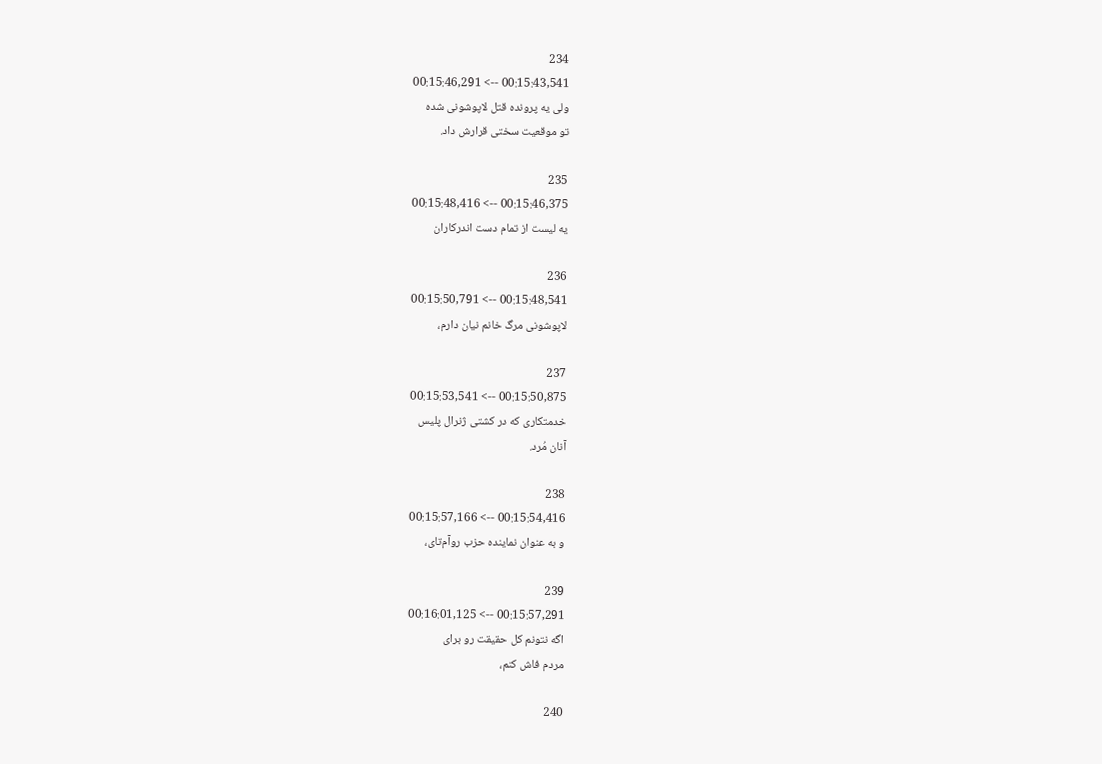234
00:15:43,541 --> 00:15:46,291
ولی یه پرونده قتل لاپوشونی شده
تو موقعیت سختی قرارش داد.

235
00:15:46,375 --> 00:15:48,416
یه لیست از تمام دست اندرکاران

236
00:15:48,541 --> 00:15:50,791
لاپوشونی مرگ خانم نیان دارم،

237
00:15:50,875 --> 00:15:53,541
خدمتکاری که در کشتی ژنرال پلیس
آنان مُرد.

238
00:15:54,416 --> 00:15:57,166
و به عنوان نماینده حزب روآم‌تای،

239
00:15:57,291 --> 00:16:01,125
اگه نتونم کل حقیقت رو برای
مردم فاش کنم،

240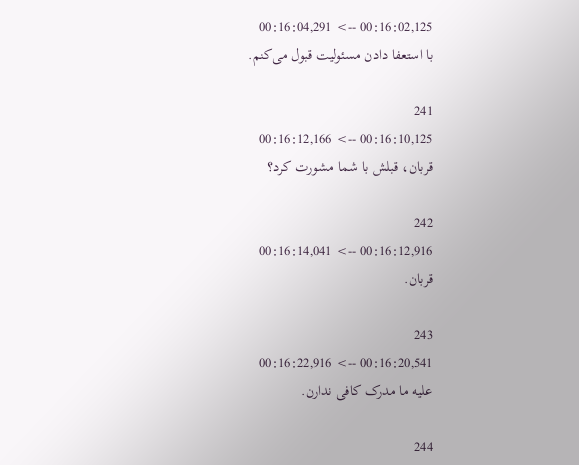00:16:02,125 --> 00:16:04,291
با استعفا دادن مسئولیت قبول می‌کنم.

241
00:16:10,125 --> 00:16:12,166
قربان، قبلش با شما مشورت کرد؟

242
00:16:12,916 --> 00:16:14,041
قربان.

243
00:16:20,541 --> 00:16:22,916
علیه ما مدرک کافی ندارن.

244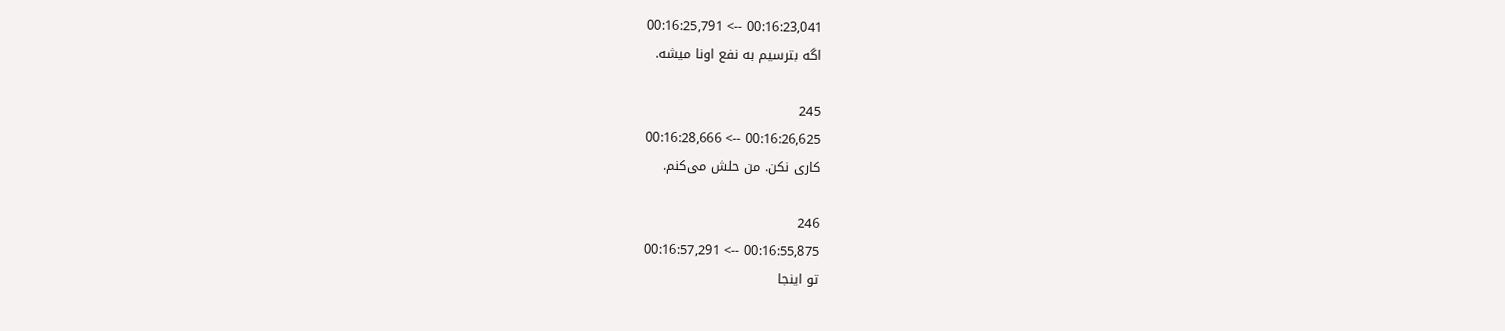00:16:23,041 --> 00:16:25,791
اگه بترسیم به نفع اونا میشه.

245
00:16:26,625 --> 00:16:28,666
کاری نکن. من حلش می‌کنم.

246
00:16:55,875 --> 00:16:57,291
تو اینجا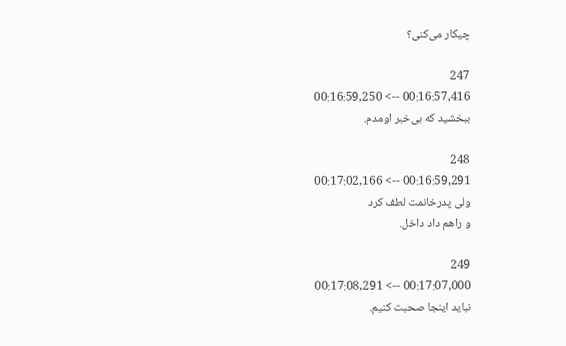چیکار می‌کنی؟

247
00:16:57,416 --> 00:16:59,250
ببخشید که بی‌خبر اومدم.

248
00:16:59,291 --> 00:17:02,166
ولی پدرخانمت لطف کرد
و راهم داد داخل.

249
00:17:07,000 --> 00:17:08,291
نباید اینجا صحبت کنیم.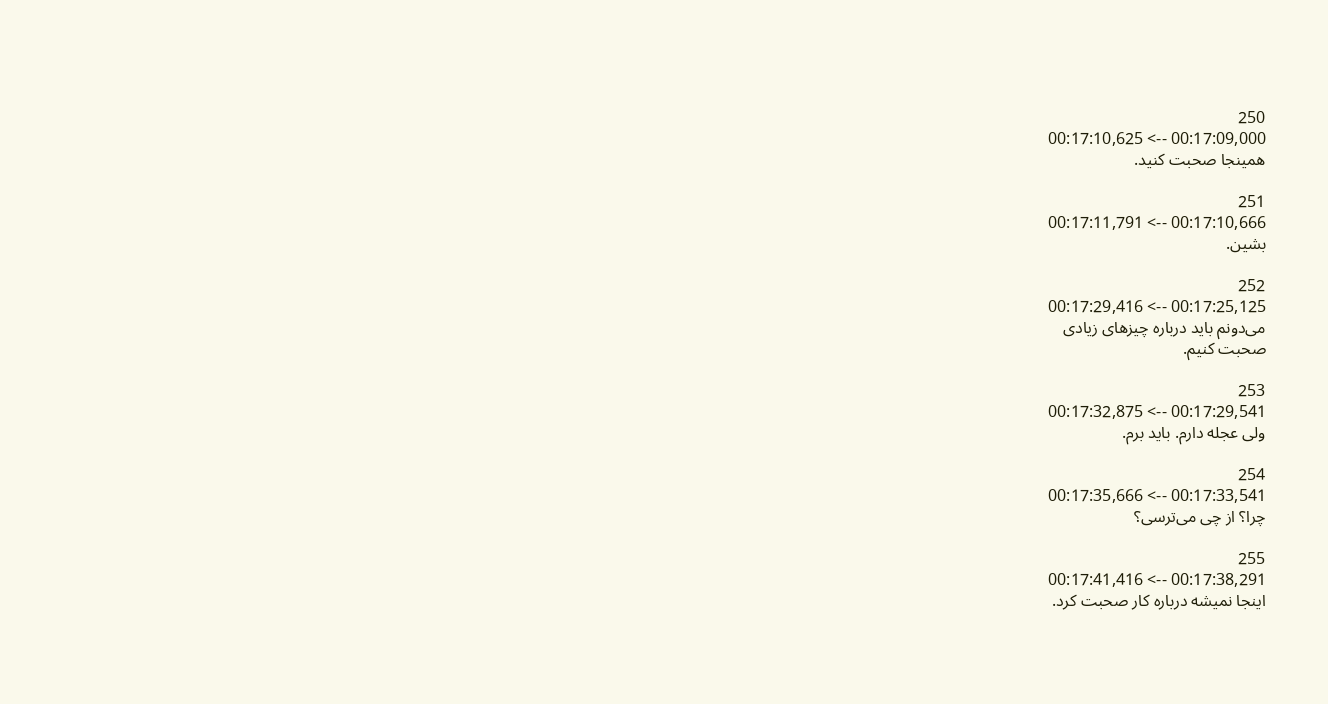250
00:17:09,000 --> 00:17:10,625
همینجا صحبت کنید.

251
00:17:10,666 --> 00:17:11,791
بشین.

252
00:17:25,125 --> 00:17:29,416
می‌دونم باید درباره چیزهای زیادی
صحبت کنیم.

253
00:17:29,541 --> 00:17:32,875
ولی عجله دارم. باید برم.

254
00:17:33,541 --> 00:17:35,666
چرا؟ از چی می‌ترسی؟

255
00:17:38,291 --> 00:17:41,416
اینجا نمیشه درباره کار صحبت کرد.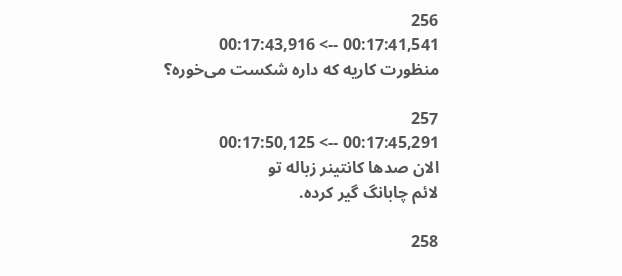256
00:17:41,541 --> 00:17:43,916
منظورت کاریه که داره شکست می‌خوره؟

257
00:17:45,291 --> 00:17:50,125
الان صدها کانتینر زباله تو
لائم چابانگ گیر کرده.

258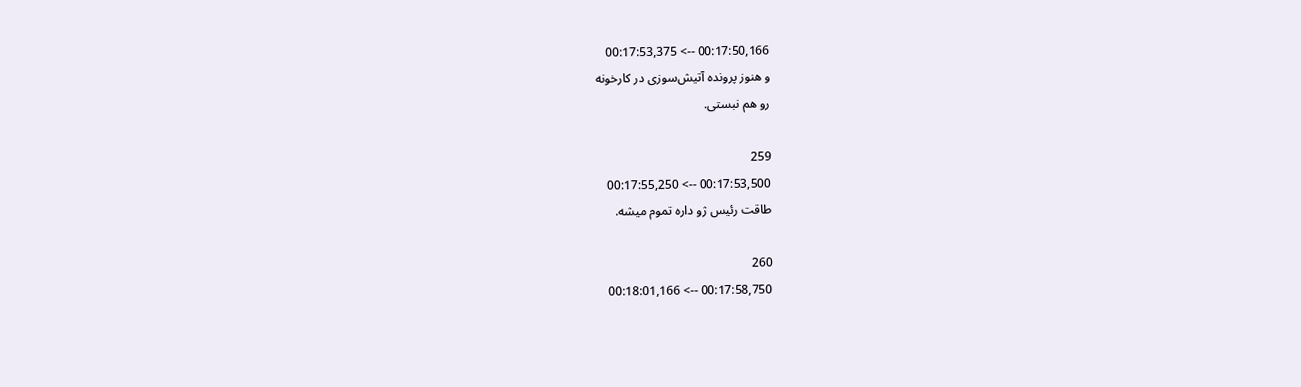00:17:50,166 --> 00:17:53,375
و هنوز پرونده آتیش‌سوزی در کارخونه
رو هم نبستی.

259
00:17:53,500 --> 00:17:55,250
طاقت رئیس ژو داره تموم میشه.

260
00:17:58,750 --> 00:18:01,166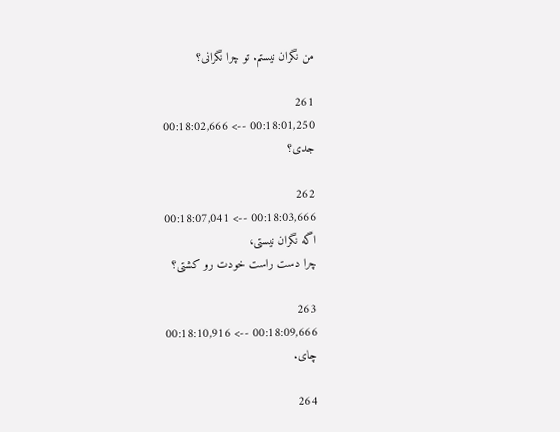من نگران نیستم. تو چرا نگرانی؟

261
00:18:01,250 --> 00:18:02,666
جدی؟

262
00:18:03,666 --> 00:18:07,041
اگه نگران نیستی،
چرا دست راست خودت رو کشتی؟

263
00:18:09,666 --> 00:18:10,916
چای.

264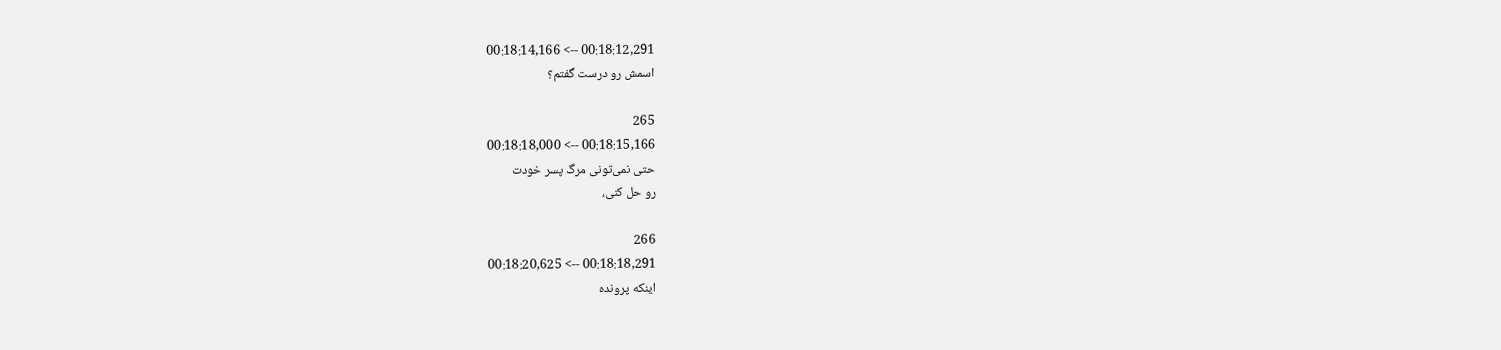00:18:12,291 --> 00:18:14,166
اسمش رو درست گفتم؟

265
00:18:15,166 --> 00:18:18,000
حتی نمی‌تونی مرگ پسر خودت
رو حل کنی،

266
00:18:18,291 --> 00:18:20,625
اینکه پرونده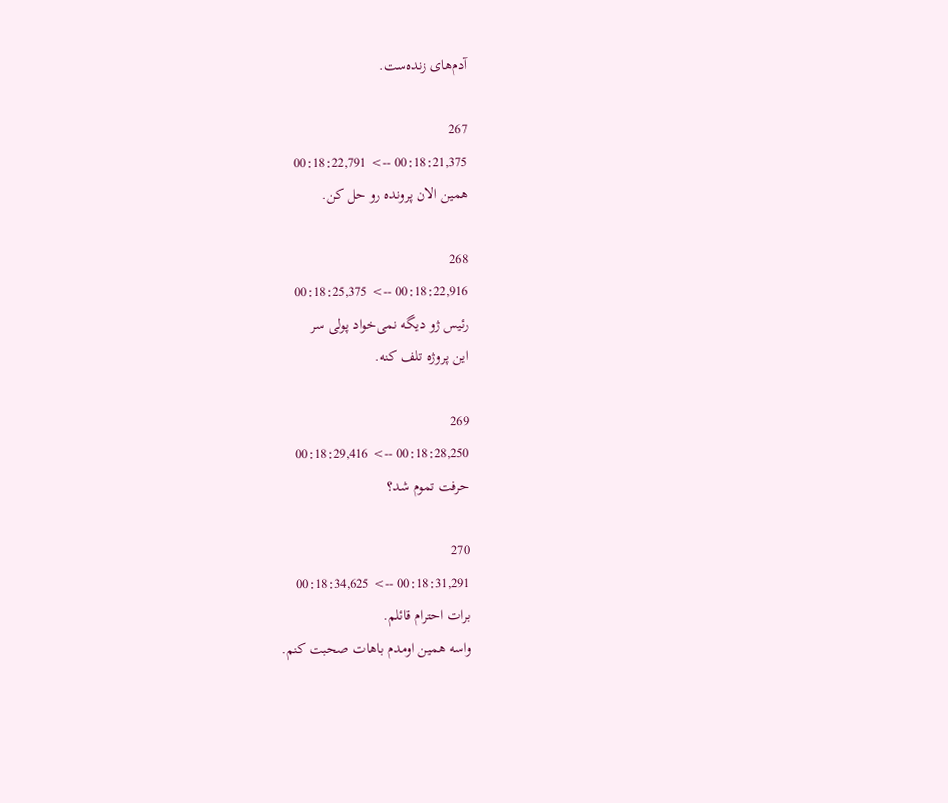آدم‌های زنده‌ست.

267
00:18:21,375 --> 00:18:22,791
همین الان پرونده رو حل کن.

268
00:18:22,916 --> 00:18:25,375
رئیس ژو دیگه نمی‌خواد پولی سر
این پروژه تلف کنه.

269
00:18:28,250 --> 00:18:29,416
حرفت تموم شد؟

270
00:18:31,291 --> 00:18:34,625
برات احترام قائلم.
واسه همین اومدم باهات صحبت کنم.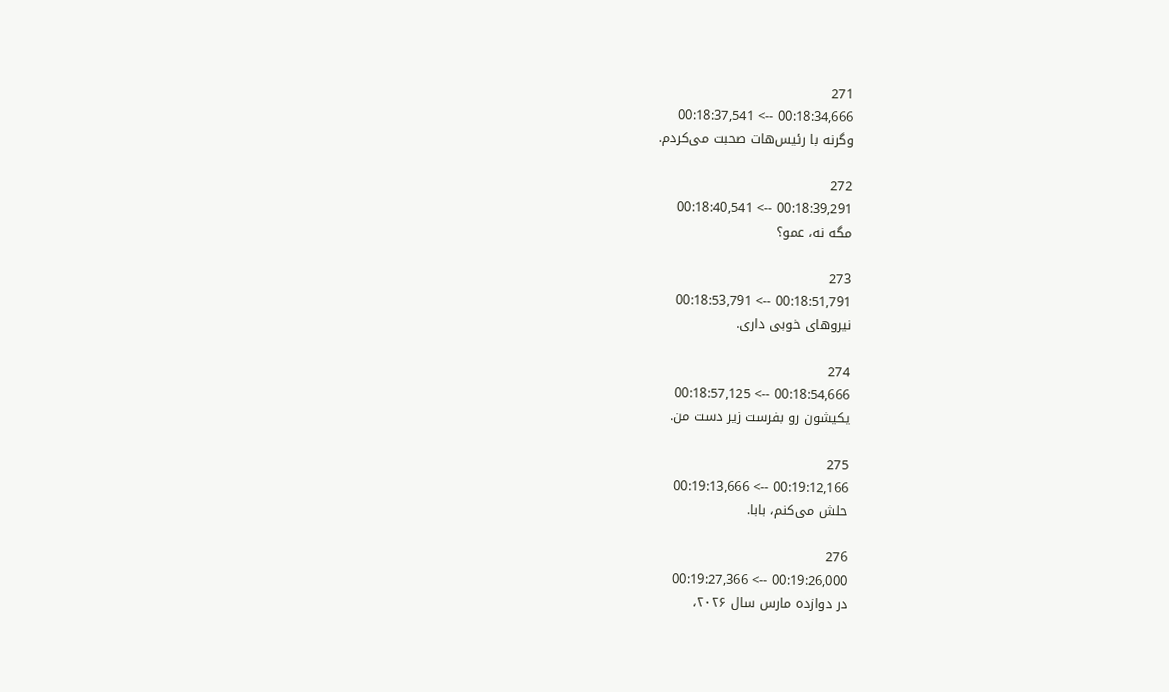271
00:18:34,666 --> 00:18:37,541
وگرنه با رئیس‌هات صحبت می‌کردم.

272
00:18:39,291 --> 00:18:40,541
مگه نه، عمو؟

273
00:18:51,791 --> 00:18:53,791
نیروهای خوبی داری.

274
00:18:54,666 --> 00:18:57,125
یکیشون رو بفرست زیر دست من.

275
00:19:12,166 --> 00:19:13,666
حلش می‌کنم، بابا.

276
00:19:26,000 --> 00:19:27,366
در دوازده مارس سال ۲۰۲۶،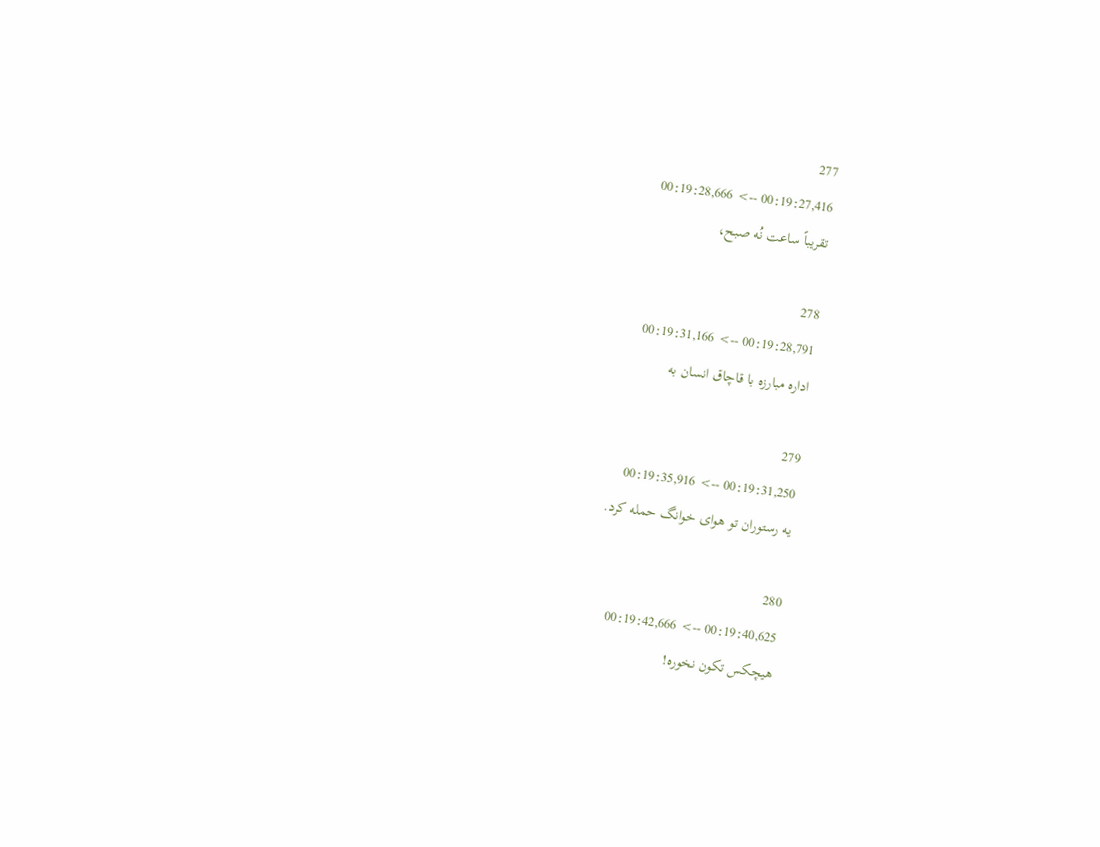277
00:19:27,416 --> 00:19:28,666
تقریباً ساعت نُه صبح،

278
00:19:28,791 --> 00:19:31,166
اداره مبارزه با قاچاق انسان به

279
00:19:31,250 --> 00:19:35,916
یه رستوران تو هوای خوانگ حمله کرد.

280
00:19:40,625 --> 00:19:42,666
هیچکس تکون نخوره!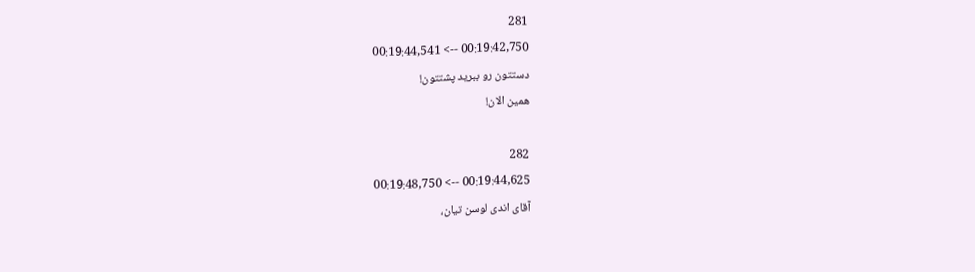281
00:19:42,750 --> 00:19:44,541
دستتون رو ببرید پشتتون!
همین الان!

282
00:19:44,625 --> 00:19:48,750
آقای اندی لوسن تیان،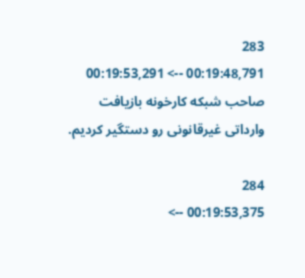283
00:19:48,791 --> 00:19:53,291
صاحب شبکه کارخونه بازیافت
وارداتی غیرقانونی رو دستگیر کردیم.

284
00:19:53,375 -->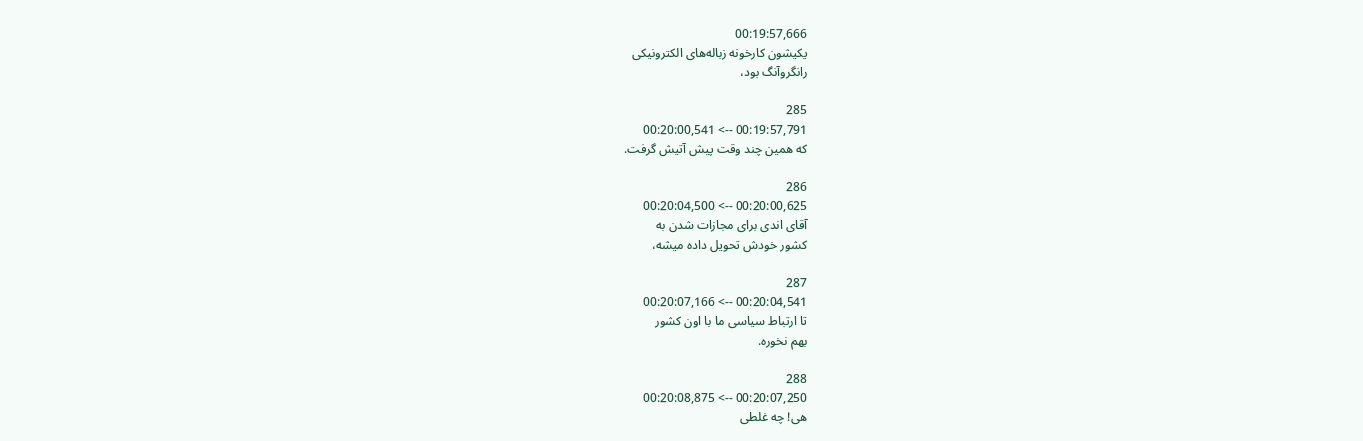00:19:57,666
یکیشون کارخونه زباله‌های الکترونیکی
رانگروآنگ بود،

285
00:19:57,791 --> 00:20:00,541
که همین چند وقت پیش آتیش گرفت.

286
00:20:00,625 --> 00:20:04,500
آقای اندی برای مجازات شدن به
کشور خودش تحویل داده میشه،

287
00:20:04,541 --> 00:20:07,166
تا ارتباط سیاسی ما با اون کشور
بهم نخوره.

288
00:20:07,250 --> 00:20:08,875
هی! چه غلطی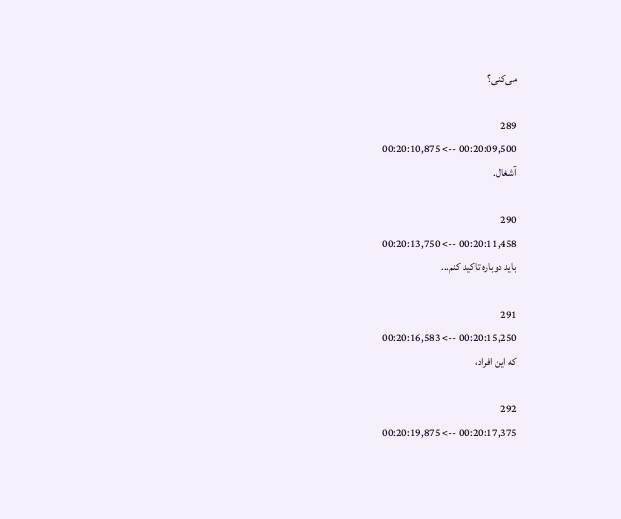می‌کنی؟

289
00:20:09,500 --> 00:20:10,875
آشغال.

290
00:20:11,458 --> 00:20:13,750
باید دوباره تاکید کنم...

291
00:20:15,250 --> 00:20:16,583
که این افراد،

292
00:20:17,375 --> 00:20:19,875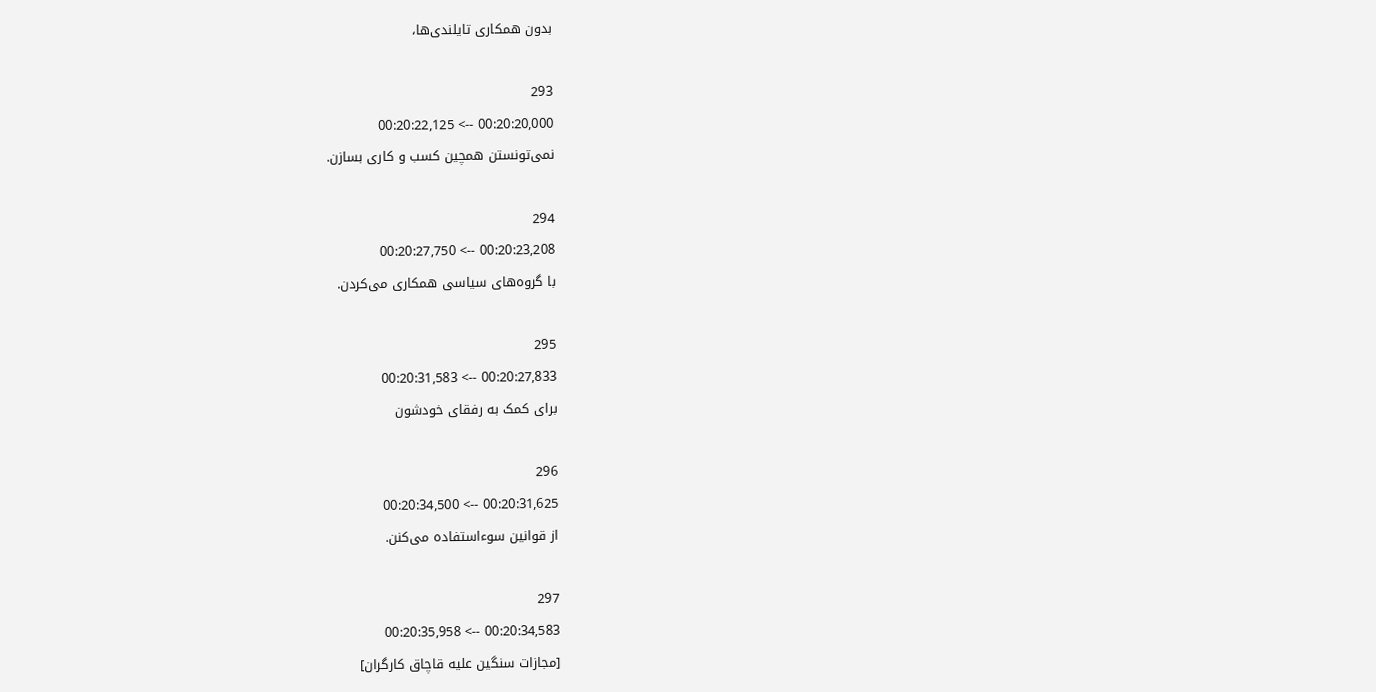بدون همکاری تایلندی‌ها،

293
00:20:20,000 --> 00:20:22,125
نمی‌تونستن همچین کسب و کاری بسازن.

294
00:20:23,208 --> 00:20:27,750
با گروه‌های سیاسی همکاری می‌کردن.

295
00:20:27,833 --> 00:20:31,583
برای کمک به رفقای خودشون

296
00:20:31,625 --> 00:20:34,500
از قوانین سوءاستفاده می‌کنن.

297
00:20:34,583 --> 00:20:35,958
[مجازات سنگین علیه قاچاق کارگران]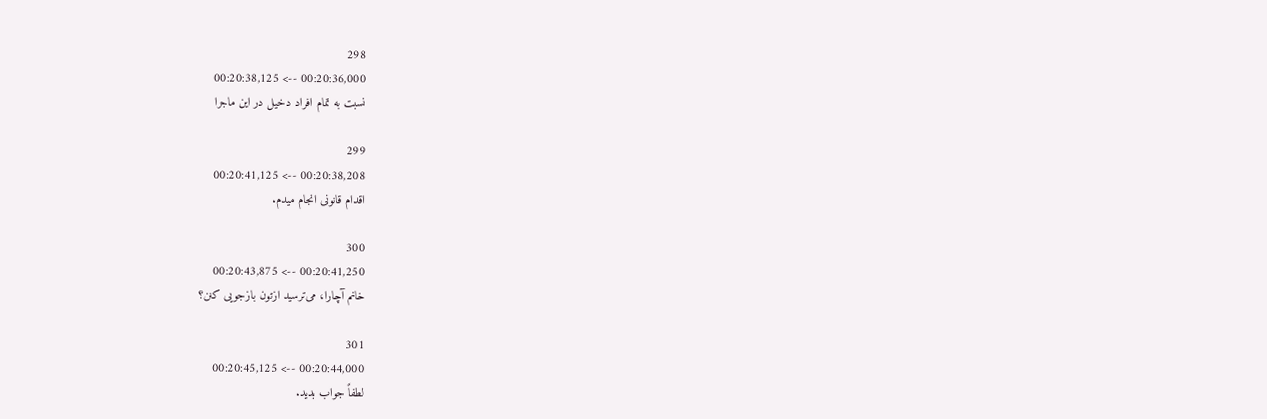298
00:20:36,000 --> 00:20:38,125
نسبت به تمام افراد دخیل در این ماجرا

299
00:20:38,208 --> 00:20:41,125
اقدام قانونی انجام میدم.

300
00:20:41,250 --> 00:20:43,875
خانم آچارا، می‌ترسید ازتون بازجویی کنن؟

301
00:20:44,000 --> 00:20:45,125
لطفاً جواب بدید.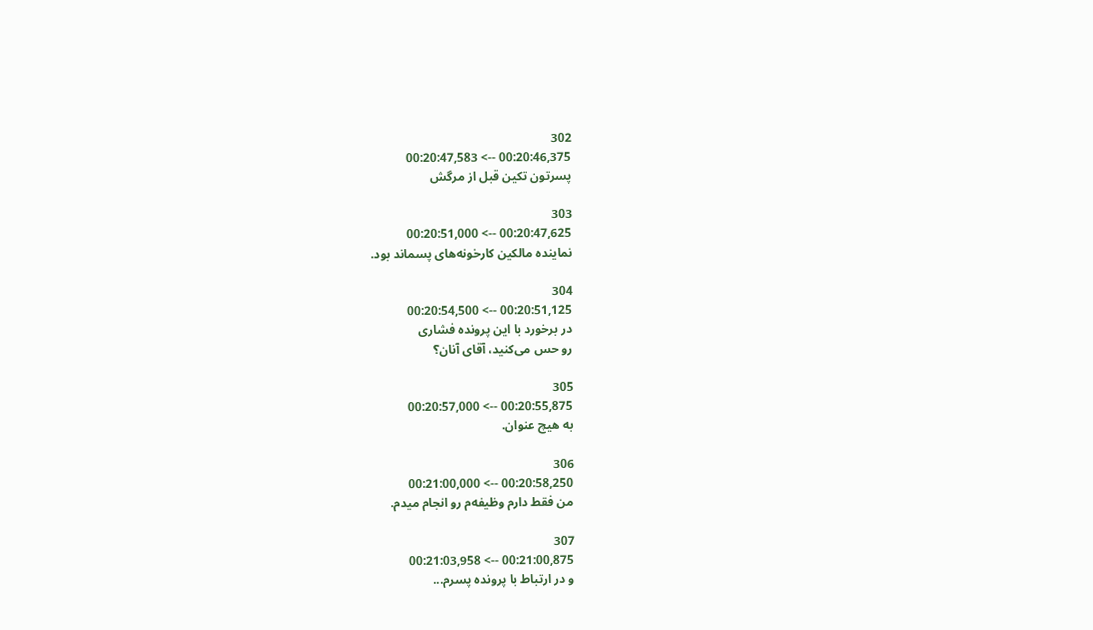302
00:20:46,375 --> 00:20:47,583
پسرتون تکین قبل از مرگش

303
00:20:47,625 --> 00:20:51,000
نماینده مالکین کارخونه‌های پسماند بود.

304
00:20:51,125 --> 00:20:54,500
در برخورد با این پرونده فشاری
رو حس می‌کنید، آقای آنان؟

305
00:20:55,875 --> 00:20:57,000
به هیچ عنوان.

306
00:20:58,250 --> 00:21:00,000
من فقط دارم وظیفه‌م رو انجام میدم.

307
00:21:00,875 --> 00:21:03,958
و در ارتباط با پرونده پسرم...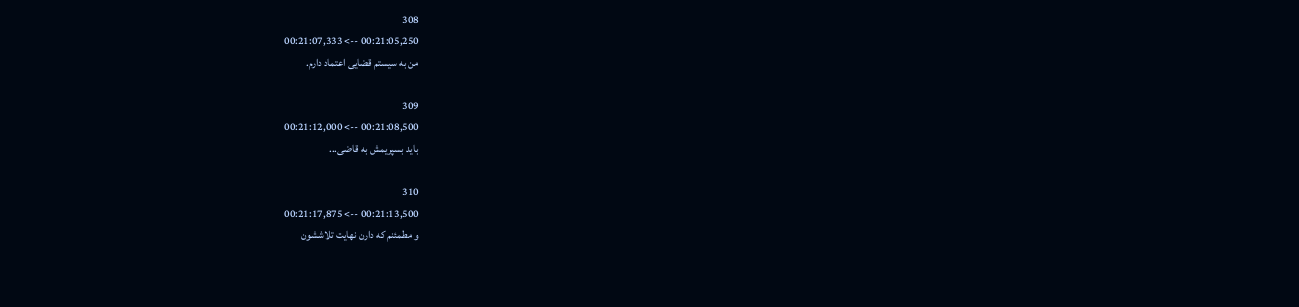308
00:21:05,250 --> 00:21:07,333
من به سیستم قضایی اعتماد دارم.

309
00:21:08,500 --> 00:21:12,000
باید بسپریمش به قاضی...

310
00:21:13,500 --> 00:21:17,875
و مطمئنم که دارن نهایت تلاششون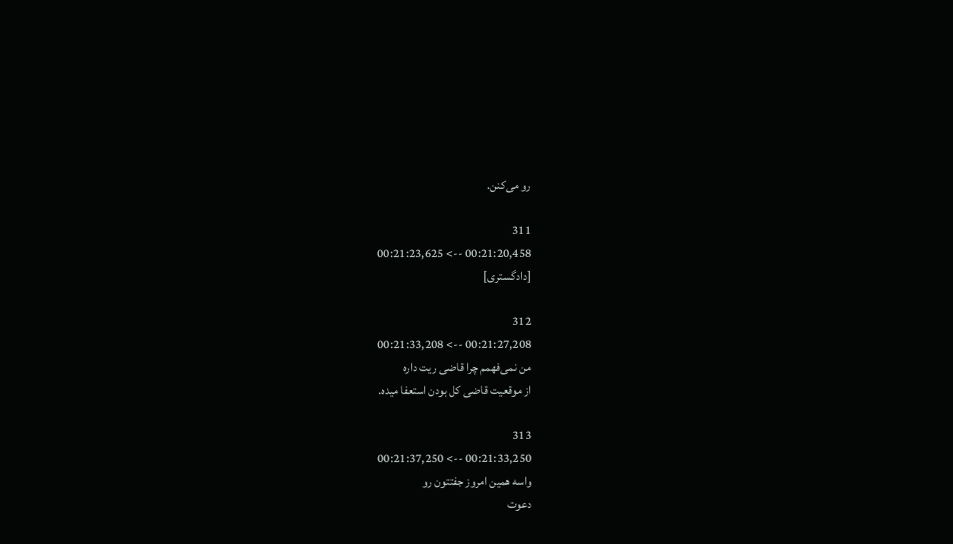رو می‌کنن.

311
00:21:20,458 --> 00:21:23,625
[دادگستری]

312
00:21:27,208 --> 00:21:33,208
من نمی‌فهمم چرا قاضی ریت داره
از موقعیت قاضی کل بودن استعفا میده.

313
00:21:33,250 --> 00:21:37,250
واسه همین امروز جفتتون رو
دعوت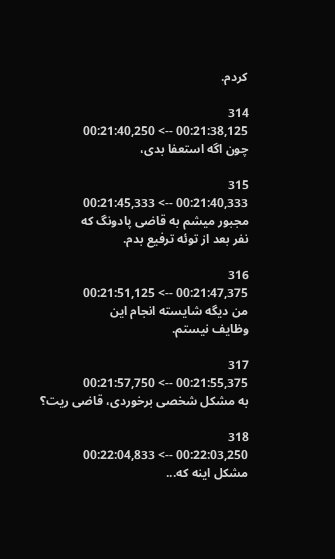کردم.

314
00:21:38,125 --> 00:21:40,250
چون اگه استعفا بدی،

315
00:21:40,333 --> 00:21:45,333
مجبور میشم به قاضی پادونگ که
نفر بعد از توئه ترفیع بدم.

316
00:21:47,375 --> 00:21:51,125
من دیگه شایسته انجام این
وظایف نیستم.

317
00:21:55,375 --> 00:21:57,750
به مشکل شخصی برخوردی، قاضی ریت؟

318
00:22:03,250 --> 00:22:04,833
مشکل اینه که...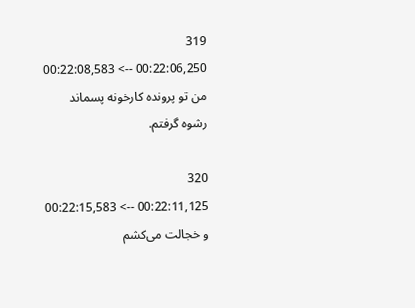319
00:22:06,250 --> 00:22:08,583
من تو پرونده کارخونه پسماند
رشوه گرفتم.

320
00:22:11,125 --> 00:22:15,583
و خجالت می‌کشم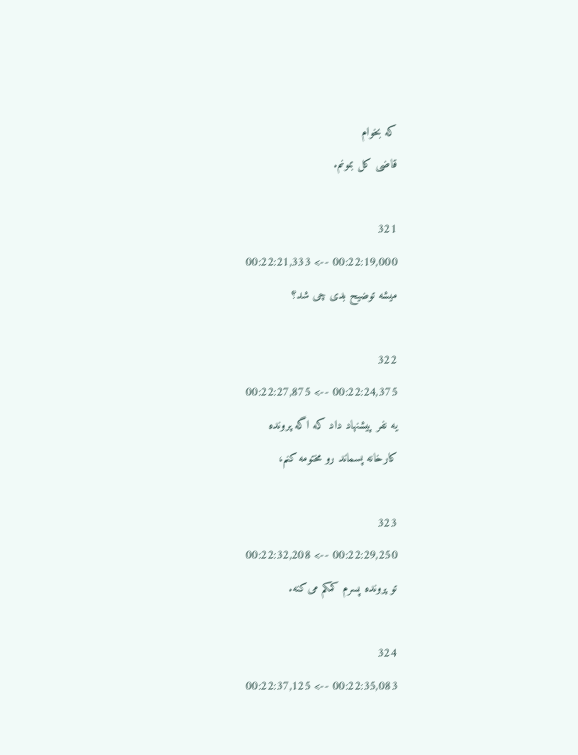که بخوام
قاضی کل بمونم.

321
00:22:19,000 --> 00:22:21,333
میشه توضیح بدی چی شد؟

322
00:22:24,375 --> 00:22:27,875
یه نفر پیشنهاد داد که اگه پرونده
کارخانه پسماند رو مختومه کنم،

323
00:22:29,250 --> 00:22:32,208
تو پرونده پسرم کمکم می‌کنه.

324
00:22:35,083 --> 00:22:37,125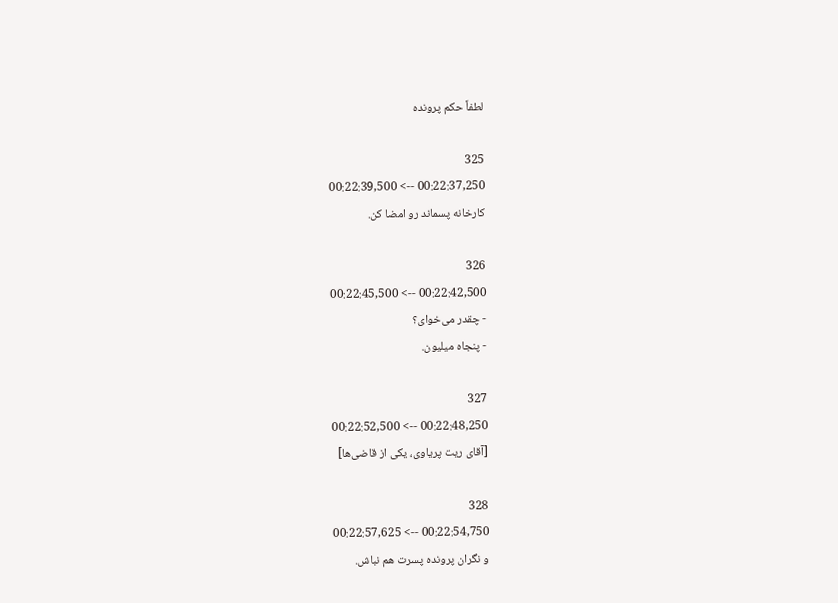لطفاً حکم پرونده

325
00:22:37,250 --> 00:22:39,500
کارخانه پسماند رو امضا کن.

326
00:22:42,500 --> 00:22:45,500
- چقدر می‌خوای؟
- پنجاه میلیون.

327
00:22:48,250 --> 00:22:52,500
[آقای ریت پریاوی، یکی از قاضی‌ها]

328
00:22:54,750 --> 00:22:57,625
و نگران پرونده پسرت هم نباش.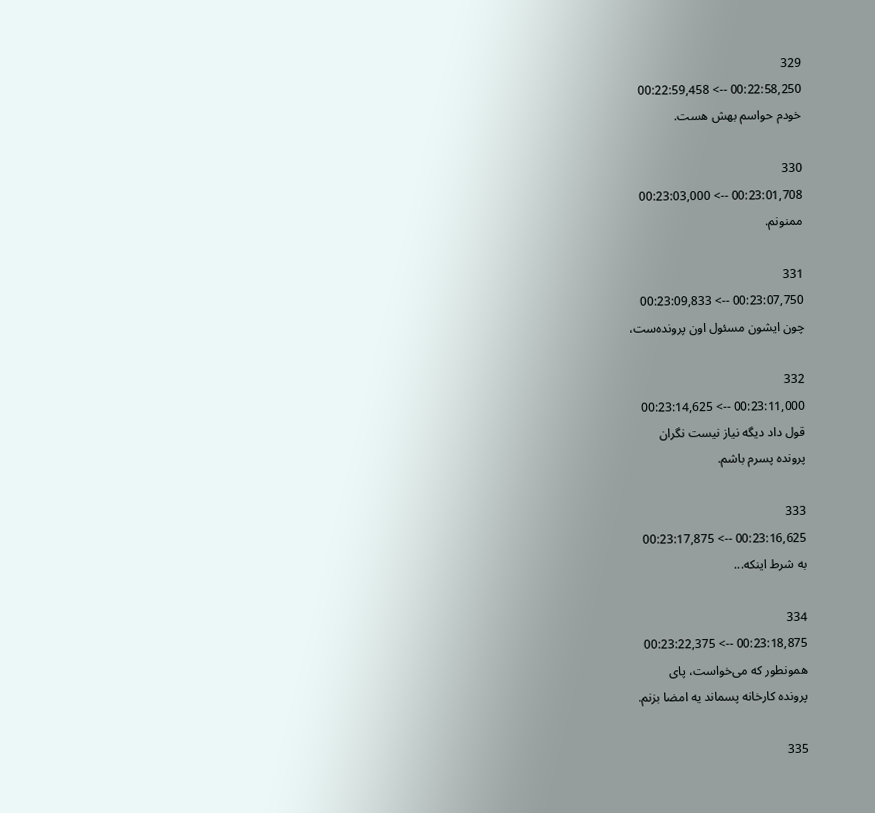329
00:22:58,250 --> 00:22:59,458
خودم حواسم بهش هست.

330
00:23:01,708 --> 00:23:03,000
ممنونم.

331
00:23:07,750 --> 00:23:09,833
چون ایشون مسئول اون پرونده‌ست،

332
00:23:11,000 --> 00:23:14,625
قول داد دیگه نیاز نیست نگران
پرونده پسرم باشم.

333
00:23:16,625 --> 00:23:17,875
به شرط اینکه...

334
00:23:18,875 --> 00:23:22,375
همونطور که می‌خواست، پای
پرونده کارخانه پسماند یه امضا بزنم.

335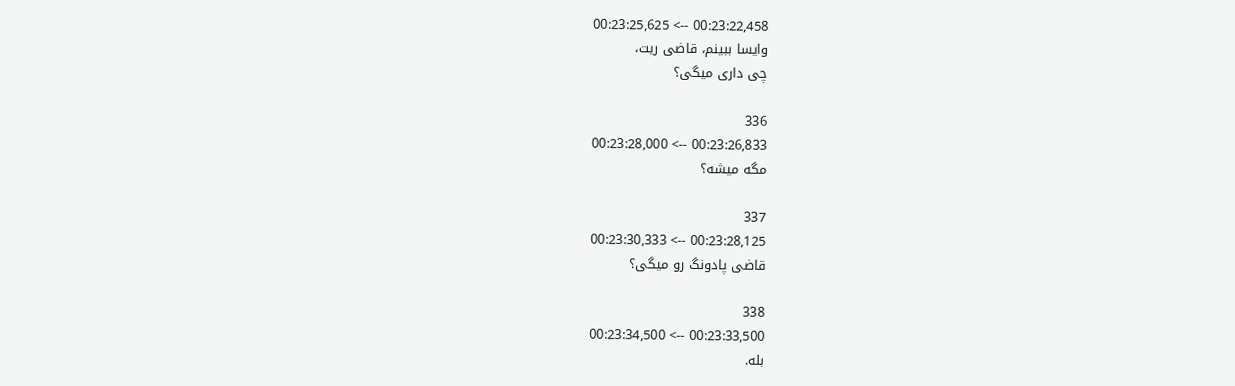00:23:22,458 --> 00:23:25,625
وایسا ببینم، قاضی ریت،
چی داری میگی؟

336
00:23:26,833 --> 00:23:28,000
مگه میشه؟

337
00:23:28,125 --> 00:23:30,333
قاضی پادونگ رو میگی؟

338
00:23:33,500 --> 00:23:34,500
بله.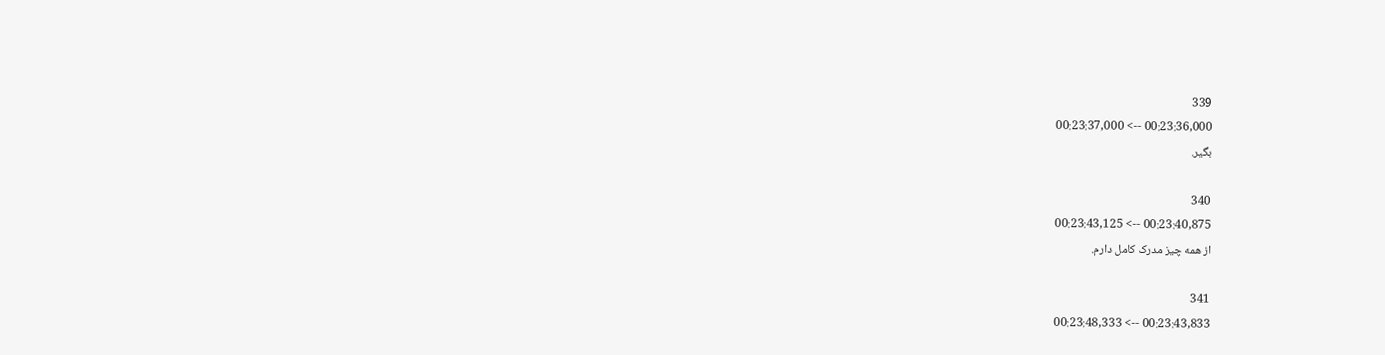339
00:23:36,000 --> 00:23:37,000
بگیر.

340
00:23:40,875 --> 00:23:43,125
از همه چیز مدرک کامل دارم.

341
00:23:43,833 --> 00:23:48,333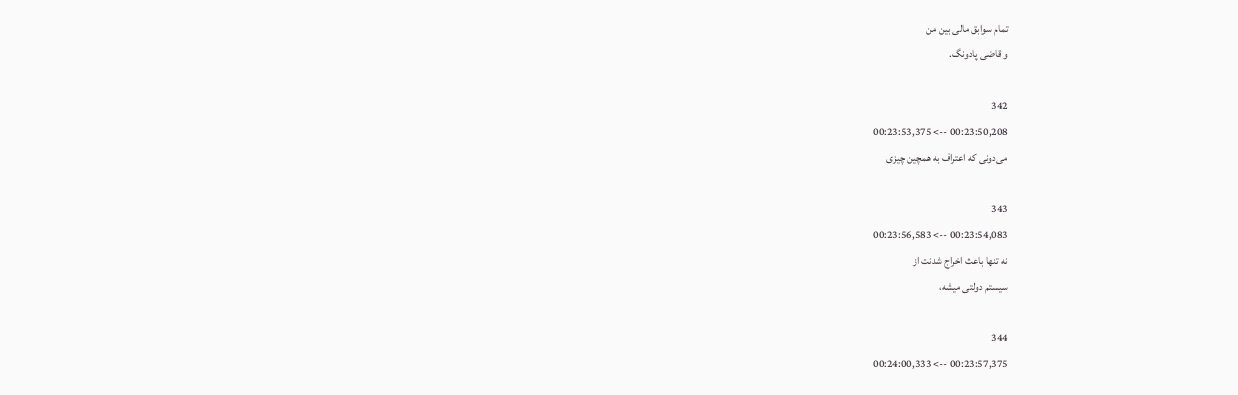تمام سوابق مالی بین من
و قاضی پادونگ.

342
00:23:50,208 --> 00:23:53,375
می‌دونی که اعتراف به همچین چیزی

343
00:23:54,083 --> 00:23:56,583
نه تنها باعث اخراج شدنت از
سیستم دولتی میشه،

344
00:23:57,375 --> 00:24:00,333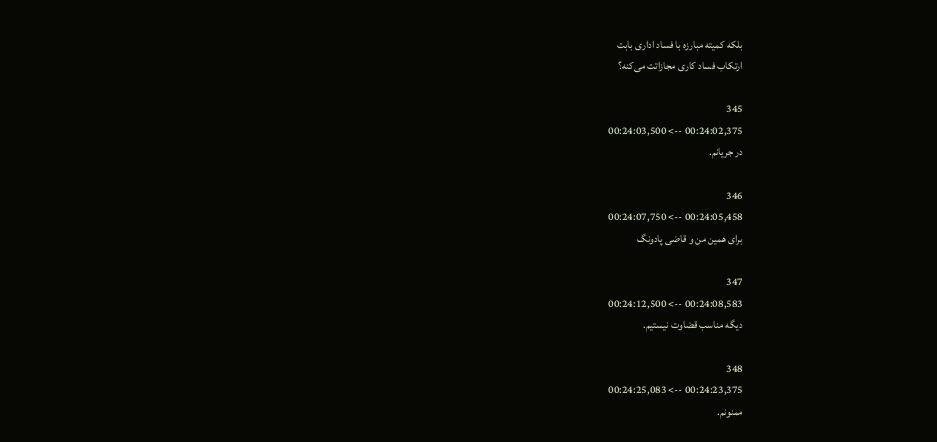بلکه کمیته مبارزه با فساد اداری بابت
ارتکاب فساد کاری مجازاتت می‌کنه؟

345
00:24:02,375 --> 00:24:03,500
در جریانم.

346
00:24:05,458 --> 00:24:07,750
برای همین من و قاضی پادونگ

347
00:24:08,583 --> 00:24:12,500
دیگه مناسب قضاوت نیستیم.

348
00:24:23,375 --> 00:24:25,083
ممنونم.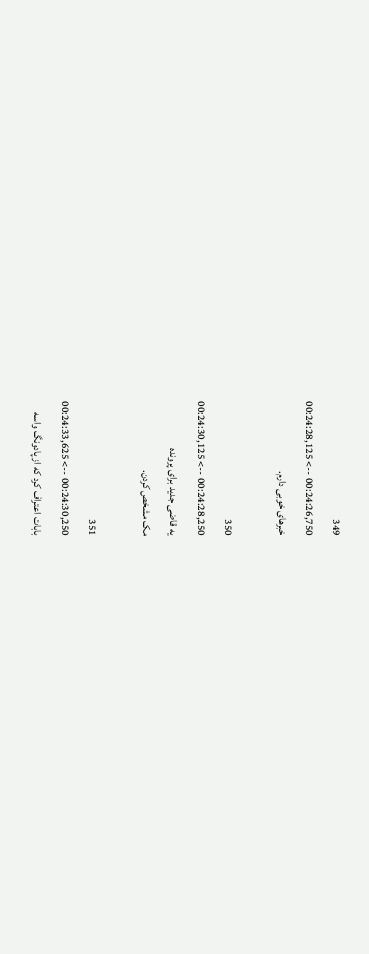349
00:24:26,750 --> 00:24:28,125
خبرهای خوبی دارم.

350
00:24:28,250 --> 00:24:30,125
یه قاضی جدید برای پرونده
مک مشخص کردن.

351
00:24:30,250 --> 00:24:33,625
بابات اعتراف کرد که از پادونگ واسه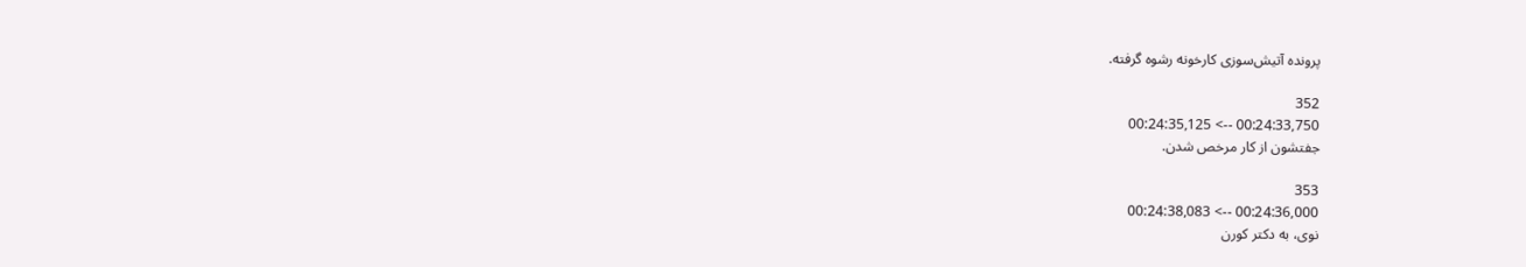پرونده آتیش‌سوزی کارخونه رشوه گرفته.

352
00:24:33,750 --> 00:24:35,125
جفتشون از کار مرخص شدن.

353
00:24:36,000 --> 00:24:38,083
نوی، به دکتر کورن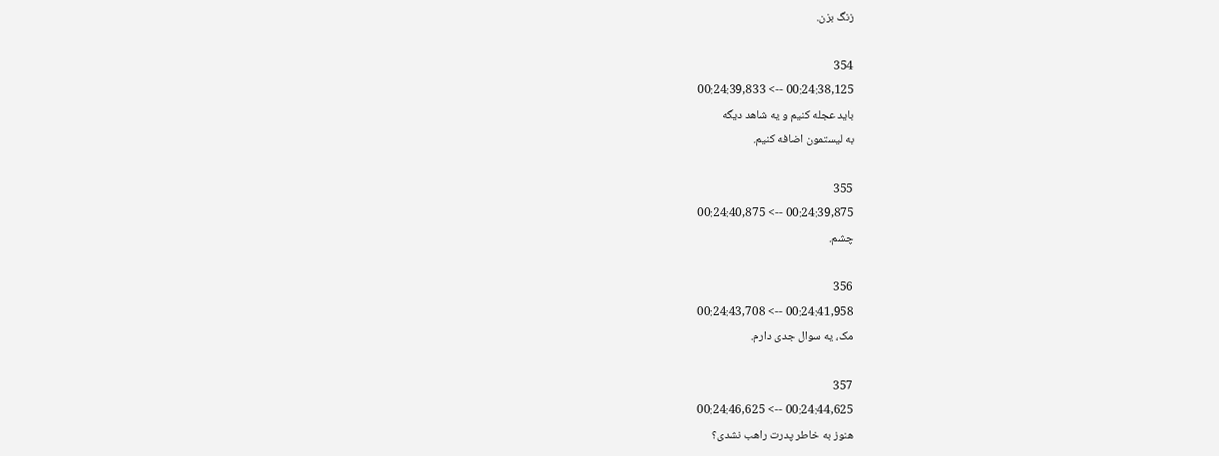زنگ بزن.

354
00:24:38,125 --> 00:24:39,833
باید عجله کنیم و یه شاهد دیگه
به لیستمون اضافه کنیم.

355
00:24:39,875 --> 00:24:40,875
چشم.

356
00:24:41,958 --> 00:24:43,708
مک، یه سوال جدی دارم.

357
00:24:44,625 --> 00:24:46,625
هنوز به خاطر پدرت راهب نشدی؟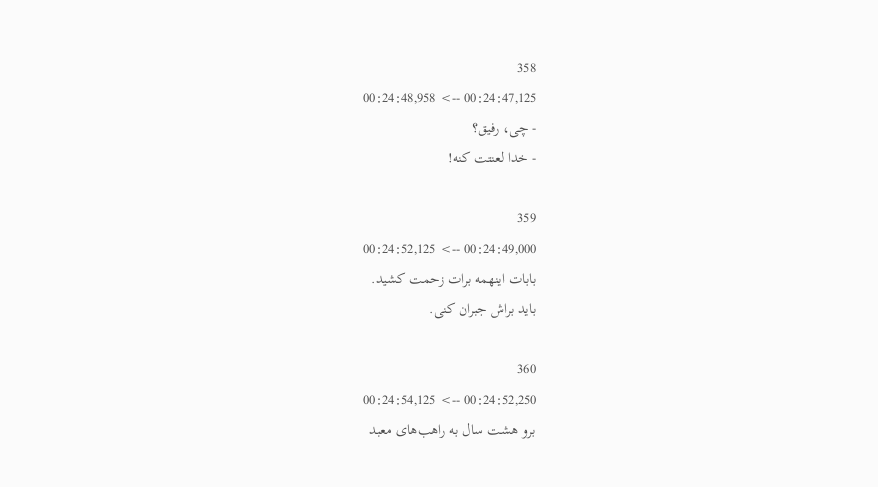358
00:24:47,125 --> 00:24:48,958
- چی، رفیق؟
- خدا لعنتت کنه!

359
00:24:49,000 --> 00:24:52,125
بابات اینهمه برات زحمت کشید.
باید براش جبران کنی.

360
00:24:52,250 --> 00:24:54,125
برو هشت سال به راهب‌های معبد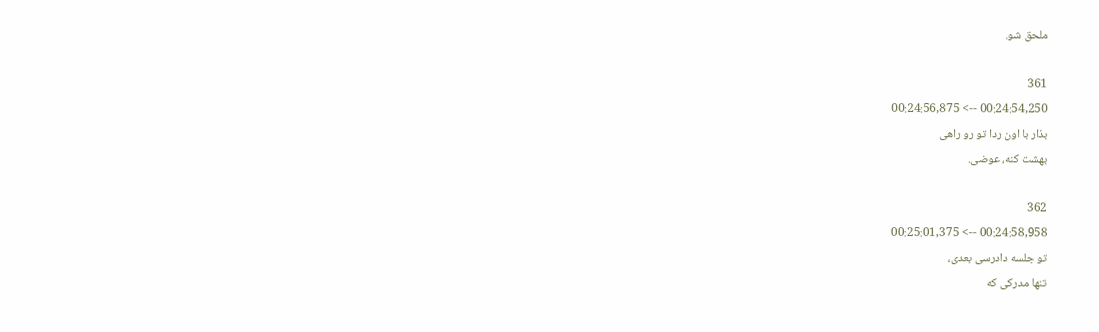ملحق شو.

361
00:24:54,250 --> 00:24:56,875
بذار با اون ردا تو رو راهی
بهشت کنه، عوضی.

362
00:24:58,958 --> 00:25:01,375
تو جلسه دادرسی بعدی،
تنها مدرکی که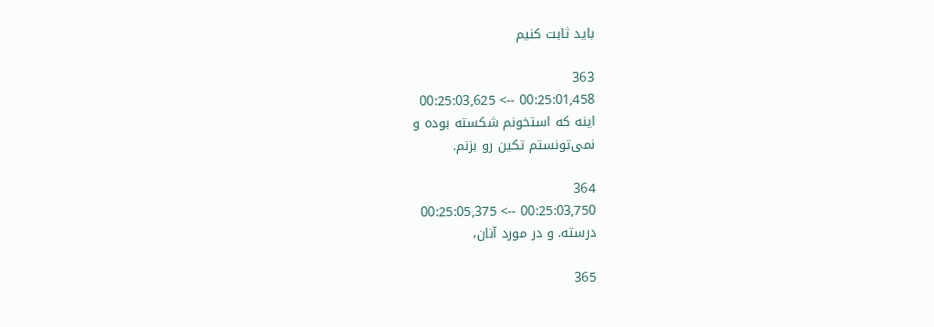باید ثابت کنیم

363
00:25:01,458 --> 00:25:03,625
اینه که استخونم شکسته بوده و
نمی‌تونستم تکین رو بزنم.

364
00:25:03,750 --> 00:25:05,375
درسته. و در مورد آنان،

365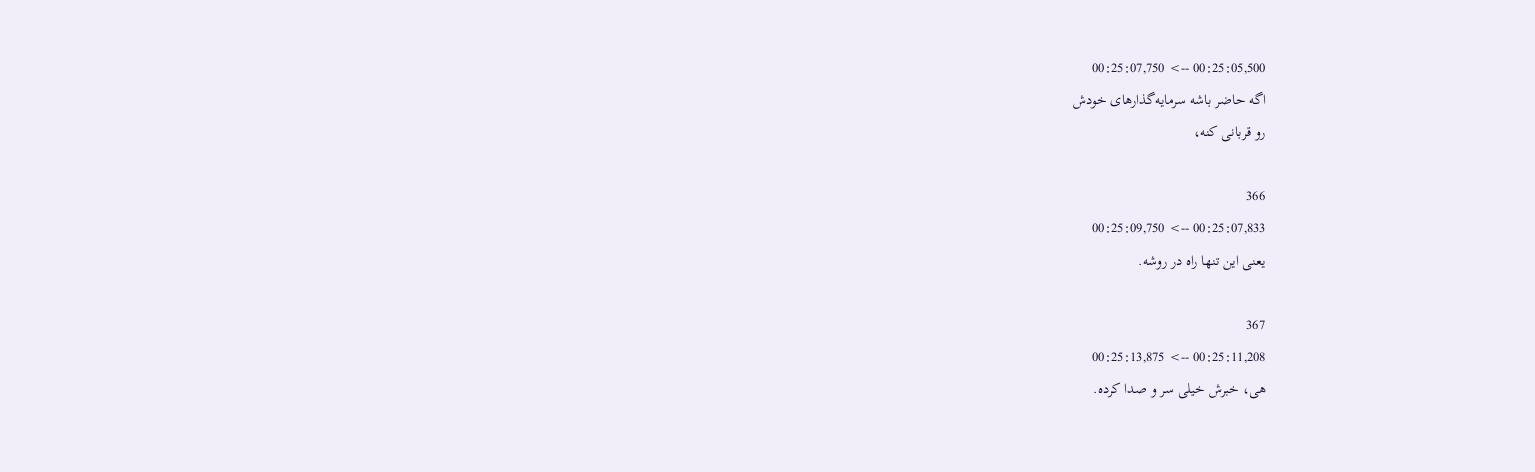00:25:05,500 --> 00:25:07,750
اگه حاضر باشه سرمایه‌گذارهای خودش
رو قربانی کنه،

366
00:25:07,833 --> 00:25:09,750
یعنی این تنها راه در روشه.

367
00:25:11,208 --> 00:25:13,875
هی، خبرش خیلی سر و صدا کرده.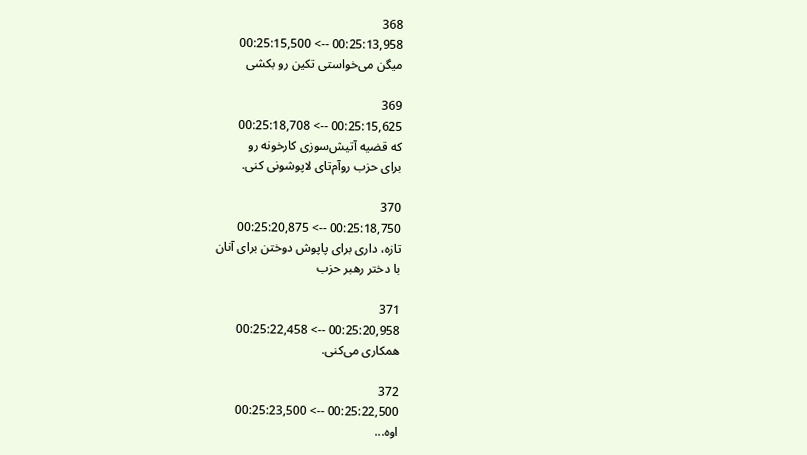368
00:25:13,958 --> 00:25:15,500
میگن می‌خواستی تکین رو بکشی

369
00:25:15,625 --> 00:25:18,708
که قضیه آتیش‌سوزی کارخونه رو
برای حزب روآم‌تای لاپوشونی کنی.

370
00:25:18,750 --> 00:25:20,875
تازه، داری برای پاپوش دوختن برای آنان
با دختر رهبر حزب

371
00:25:20,958 --> 00:25:22,458
همکاری می‌کنی.

372
00:25:22,500 --> 00:25:23,500
اوه...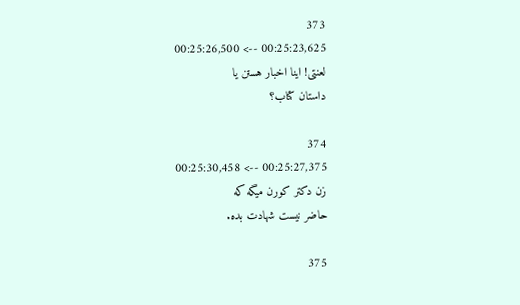373
00:25:23,625 --> 00:25:26,500
لعنتی! اینا اخبار هستن یا
داستان کتاب؟

374
00:25:27,375 --> 00:25:30,458
زن دکتر کورن میگه که
حاضر نیست شهادت بده.

375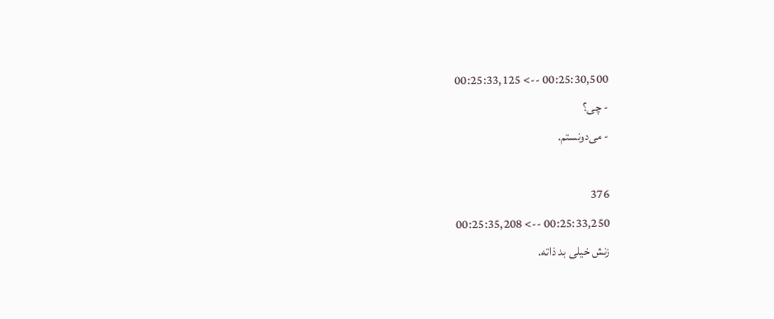00:25:30,500 --> 00:25:33,125
- چی؟
- می‌دونستم.

376
00:25:33,250 --> 00:25:35,208
زنش خیلی بد ذاته.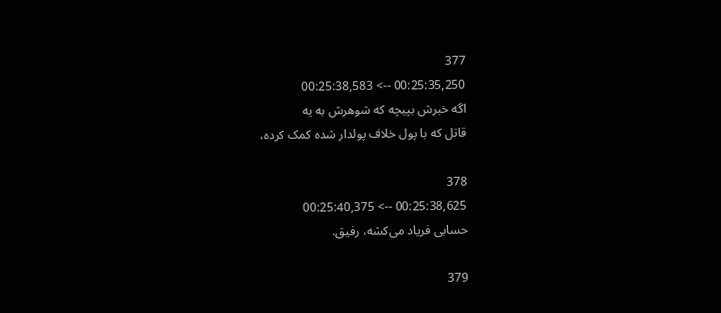377
00:25:35,250 --> 00:25:38,583
اگه خبرش بپیچه که شوهرش به یه
قاتل که با پول خلاف پولدار شده کمک کرده،

378
00:25:38,625 --> 00:25:40,375
حسابی فریاد می‌کشه، رفیق.

379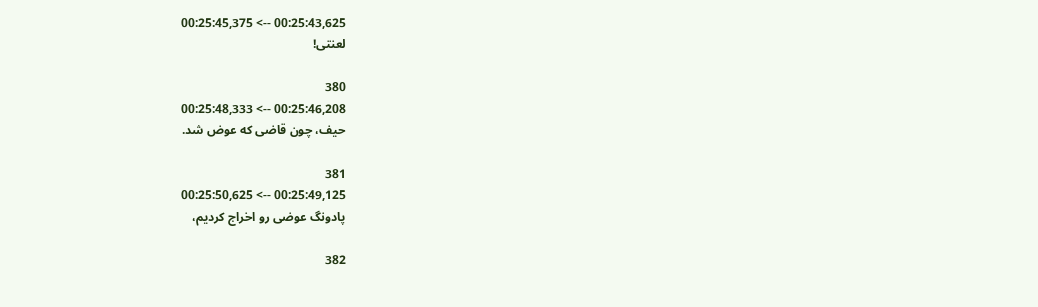00:25:43,625 --> 00:25:45,375
لعنتی!

380
00:25:46,208 --> 00:25:48,333
حیف، چون قاضی که عوض شد.

381
00:25:49,125 --> 00:25:50,625
پادونگ عوضی رو اخراج کردیم،

382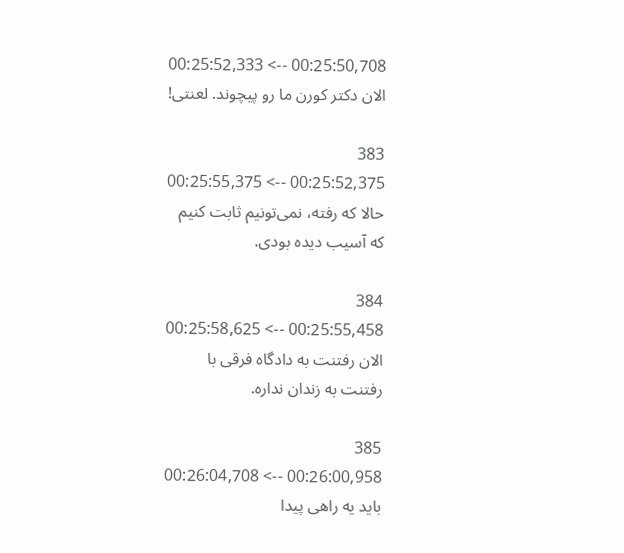00:25:50,708 --> 00:25:52,333
الان دکتر کورن ما رو پیچوند. لعنتی!

383
00:25:52,375 --> 00:25:55,375
حالا که رفته، نمی‌تونیم ثابت کنیم
که آسیب دیده بودی.

384
00:25:55,458 --> 00:25:58,625
الان رفتنت به دادگاه فرقی با
رفتنت به زندان نداره.

385
00:26:00,958 --> 00:26:04,708
باید یه راهی پیدا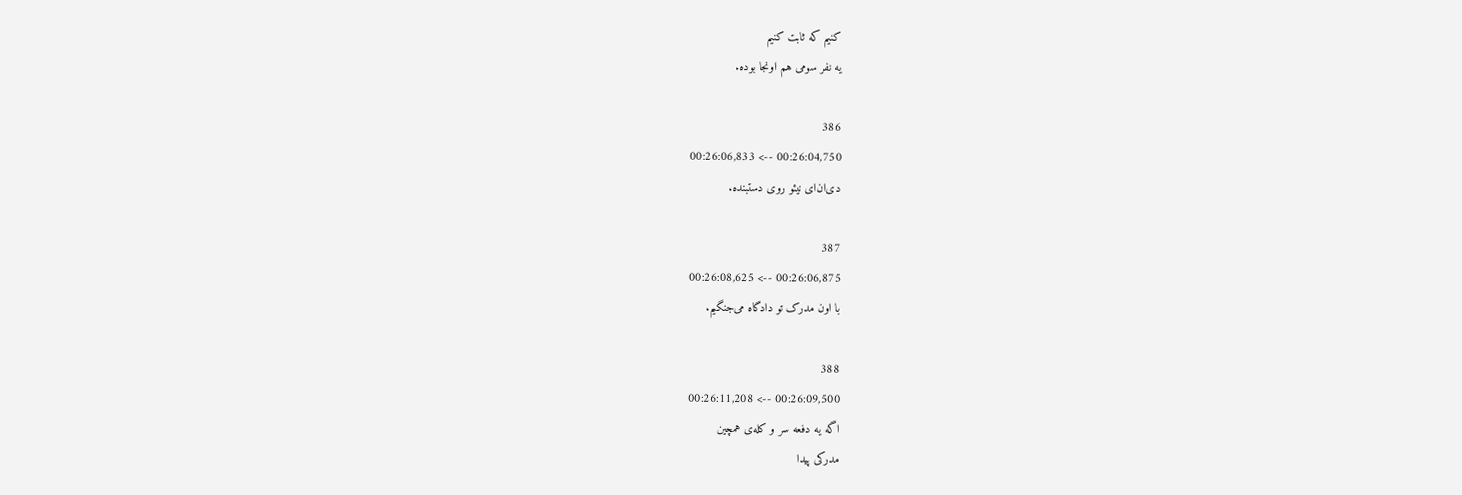کنیم که ثابت کنیم
یه نفر سومی هم اونجا بوده.

386
00:26:04,750 --> 00:26:06,833
دی‌ان‌ای نیئو روی دستبنده.

387
00:26:06,875 --> 00:26:08,625
با اون مدرک تو دادگاه می‌جنگیم.

388
00:26:09,500 --> 00:26:11,208
اگه یه دفعه سر و کله‌ی همچین
مدرکی پیدا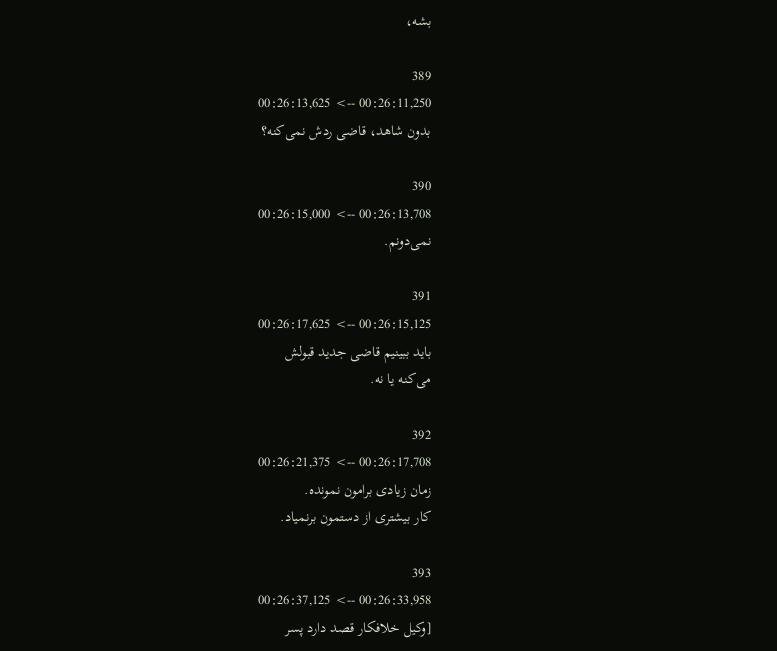بشه،

389
00:26:11,250 --> 00:26:13,625
بدون شاهد، قاضی ردش نمی‌کنه؟

390
00:26:13,708 --> 00:26:15,000
نمی‌دونم.

391
00:26:15,125 --> 00:26:17,625
باید ببینیم قاضی جدید قبولش
می‌کنه یا نه.

392
00:26:17,708 --> 00:26:21,375
زمان زیادی برامون نمونده.
کار بیشتری از دستمون برنمیاد.

393
00:26:33,958 --> 00:26:37,125
[وکیل خلافکار قصد دارد پسر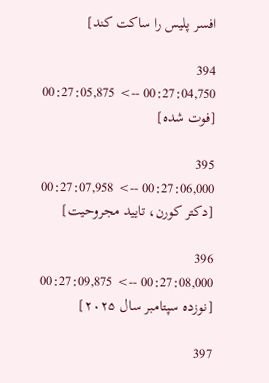افسر پلیس را ساکت کند]

394
00:27:04,750 --> 00:27:05,875
[فوت شده]

395
00:27:06,000 --> 00:27:07,958
[دکتر کورن، تایید مجروحیت]

396
00:27:08,000 --> 00:27:09,875
[نوزده سپتامبر سال ۲۰۲۵]

397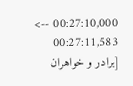00:27:10,000 --> 00:27:11,583
[برادر و خواهران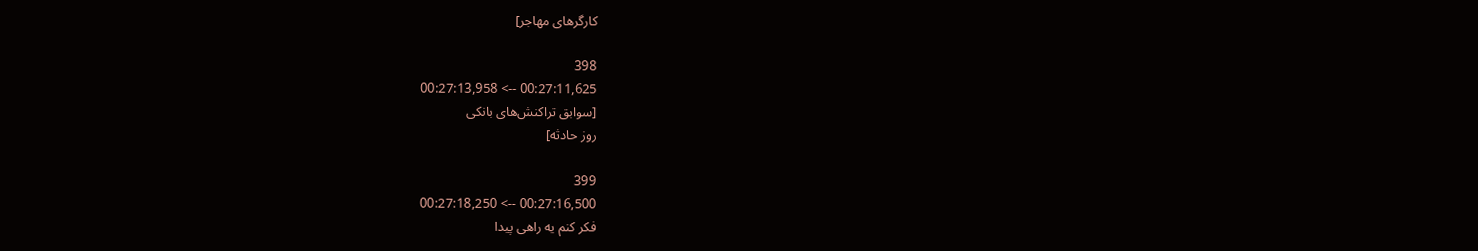کارگرهای مهاجر]

398
00:27:11,625 --> 00:27:13,958
[سوابق تراکنش‌های بانکی
روز حادثه]

399
00:27:16,500 --> 00:27:18,250
فکر کنم یه راهی پیدا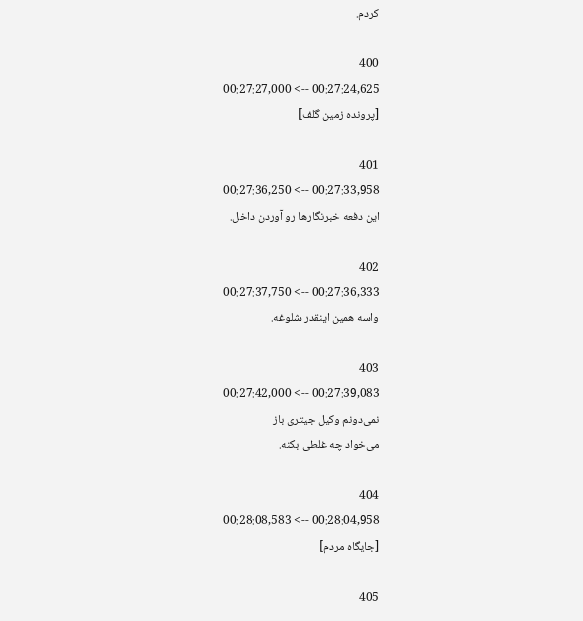کردم.

400
00:27:24,625 --> 00:27:27,000
[پرونده زمین گلف]

401
00:27:33,958 --> 00:27:36,250
این دفعه خبرنگارها رو آوردن داخل.

402
00:27:36,333 --> 00:27:37,750
واسه همین اینقدر شلوغه.

403
00:27:39,083 --> 00:27:42,000
نمی‌دونم وکیل جیتری باز
می‌خواد چه غلطی بکنه.

404
00:28:04,958 --> 00:28:08,583
[جایگاه مردم]

405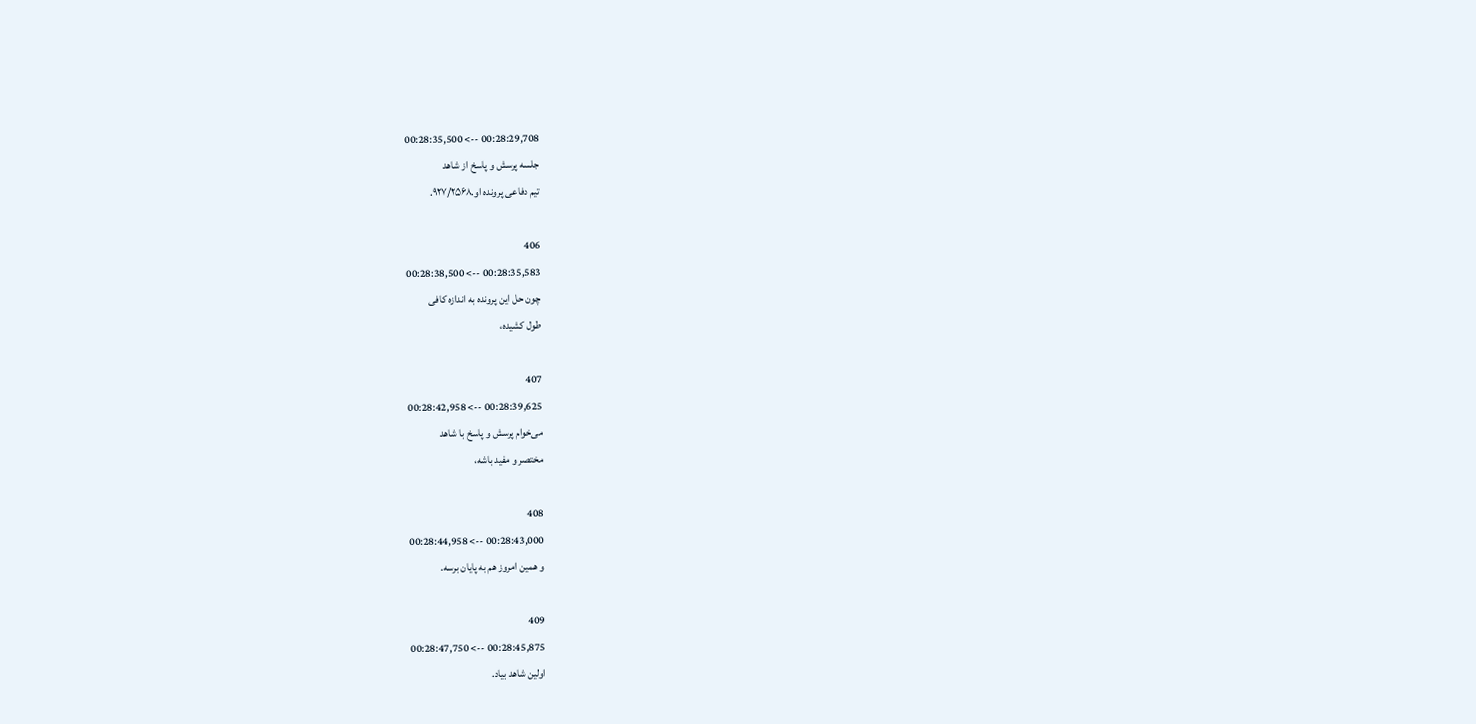00:28:29,708 --> 00:28:35,500
جلسه پرسش و پاسخ از شاهد
تیم دفاعی پرونده او.۹۲۷/۲۵۶۸.

406
00:28:35,583 --> 00:28:38,500
چون حل این پرونده به اندازه کافی
طول کشیده،

407
00:28:39,625 --> 00:28:42,958
می‌خوام پرسش و پاسخ با شاهد
مختصر و مفید باشه،

408
00:28:43,000 --> 00:28:44,958
و همین امروز هم به پایان برسه.

409
00:28:45,875 --> 00:28:47,750
اولین شاهد بیاد.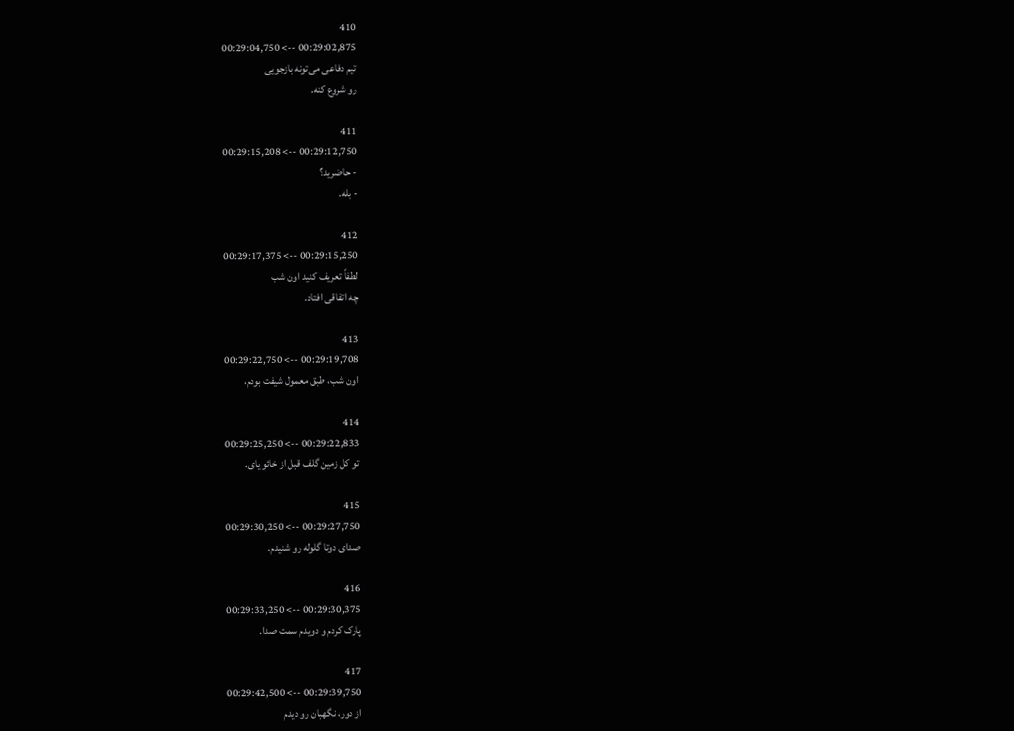410
00:29:02,875 --> 00:29:04,750
تیم دفاعی می‌تونه بازجویی
رو شروع کنه.

411
00:29:12,750 --> 00:29:15,208
- حاضرید؟
- بله.

412
00:29:15,250 --> 00:29:17,375
لطفاً تعریف کنید اون شب
چه اتفاقی افتاد.

413
00:29:19,708 --> 00:29:22,750
اون شب، طبق معمول شیفت بودم،

414
00:29:22,833 --> 00:29:25,250
تو کل زمین گلف قبل از خائو یای.

415
00:29:27,750 --> 00:29:30,250
صدای دوتا گلوله رو شنیدم.

416
00:29:30,375 --> 00:29:33,250
پارک کردم و دویدم سمت صدا.

417
00:29:39,750 --> 00:29:42,500
از دور، نگهبان رو دیدم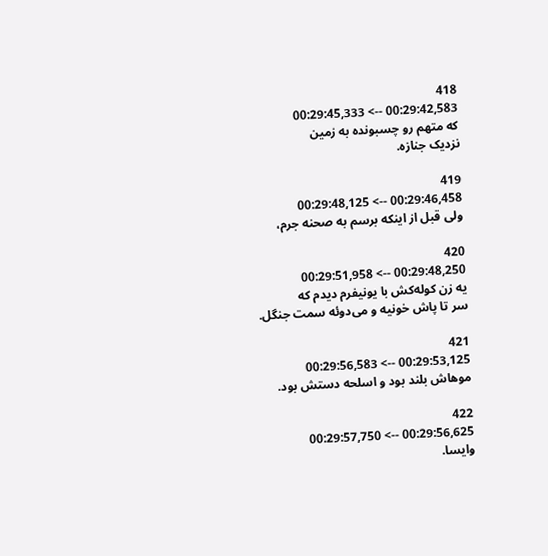418
00:29:42,583 --> 00:29:45,333
که متهم رو چسبونده به زمین
نزدیک جنازه.

419
00:29:46,458 --> 00:29:48,125
ولی قبل از اینکه برسم به صحنه جرم،

420
00:29:48,250 --> 00:29:51,958
یه زن کوله‌کش با یونیفرم دیدم که
سر تا پاش خونیه و می‌دوئه سمت جنگل.

421
00:29:53,125 --> 00:29:56,583
موهاش بلند بود و اسلحه دستش بود.

422
00:29:56,625 --> 00:29:57,750
وایسا.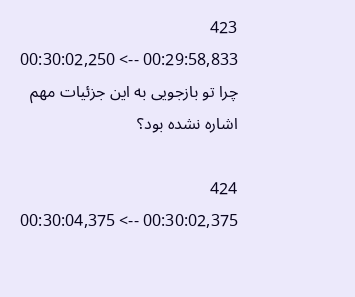423
00:29:58,833 --> 00:30:02,250
چرا تو بازجویی به این جزئیات مهم
اشاره نشده بود؟

424
00:30:02,375 --> 00:30:04,375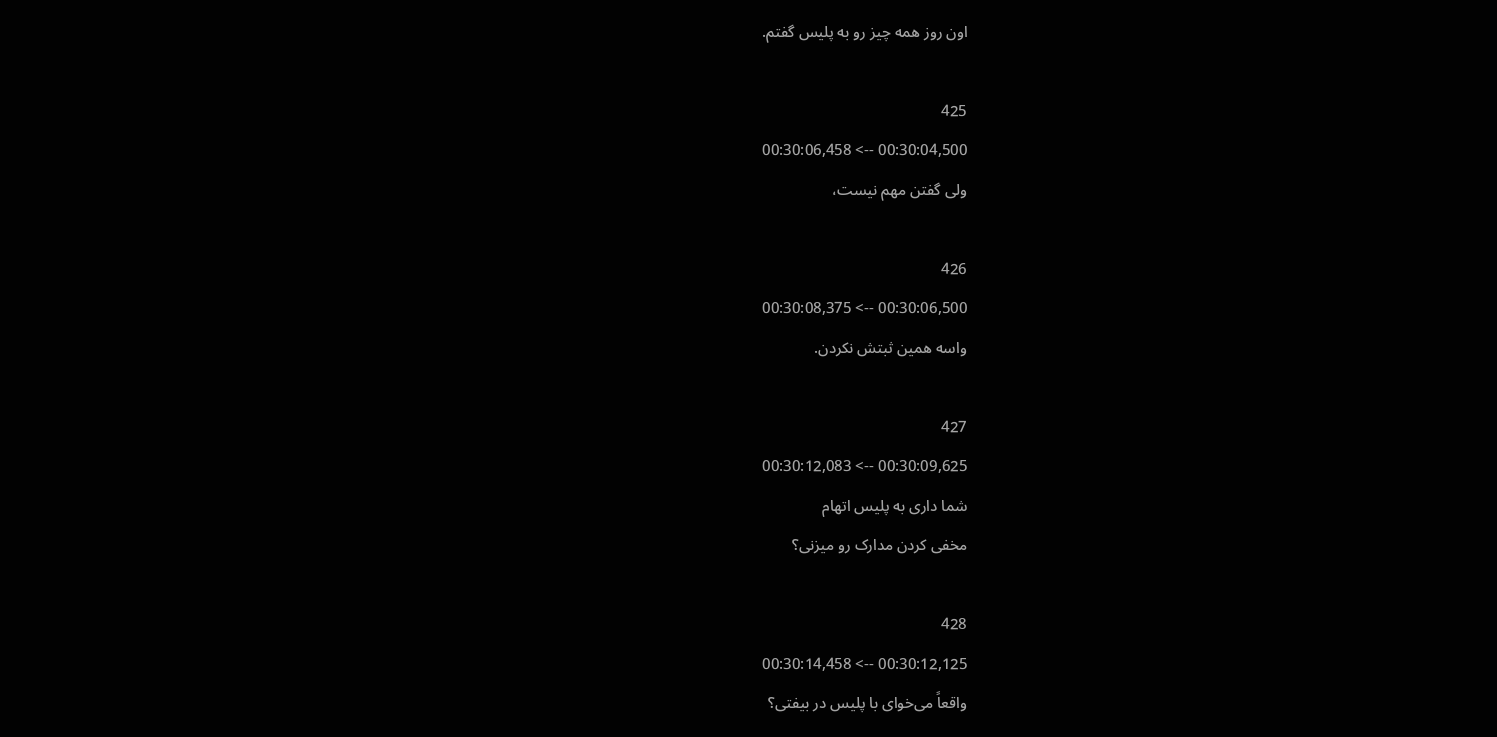اون روز همه چیز رو به پلیس گفتم.

425
00:30:04,500 --> 00:30:06,458
ولی گفتن مهم نیست،

426
00:30:06,500 --> 00:30:08,375
واسه همین ثبتش نکردن.

427
00:30:09,625 --> 00:30:12,083
شما داری به پلیس اتهام
مخفی کردن مدارک رو میزنی؟

428
00:30:12,125 --> 00:30:14,458
واقعاً می‌خوای با پلیس در بیفتی؟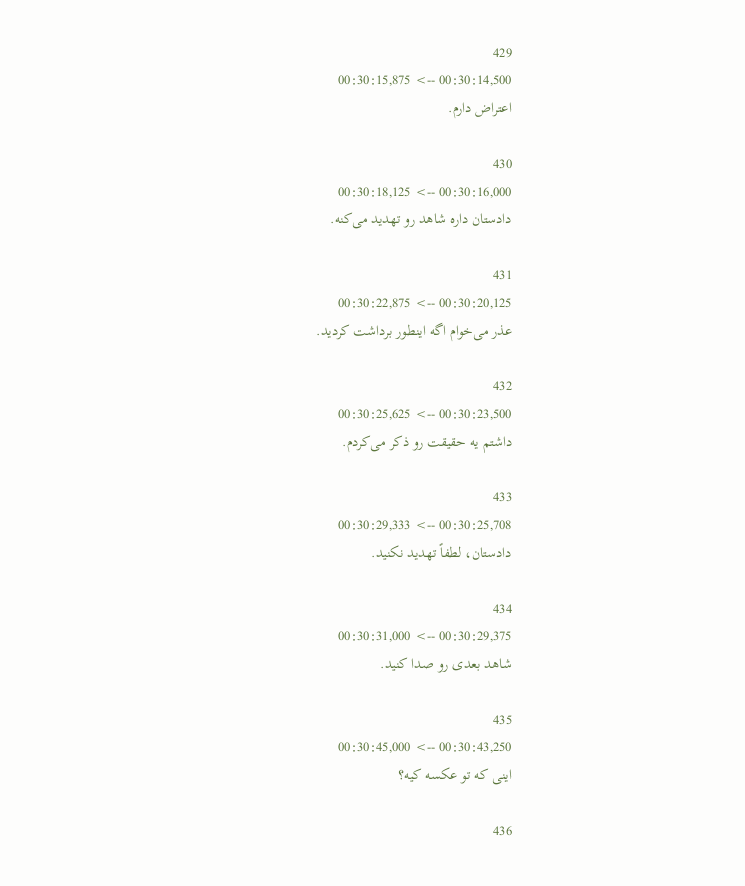429
00:30:14,500 --> 00:30:15,875
اعتراض دارم.

430
00:30:16,000 --> 00:30:18,125
دادستان داره شاهد رو تهدید می‌کنه.

431
00:30:20,125 --> 00:30:22,875
عذر می‌خوام اگه اینطور برداشت کردید.

432
00:30:23,500 --> 00:30:25,625
داشتم یه حقیقت رو ذکر می‌کردم.

433
00:30:25,708 --> 00:30:29,333
دادستان، لطفاً تهدید نکنید.

434
00:30:29,375 --> 00:30:31,000
شاهد بعدی رو صدا کنید.

435
00:30:43,250 --> 00:30:45,000
اینی که تو عکسه کیه؟

436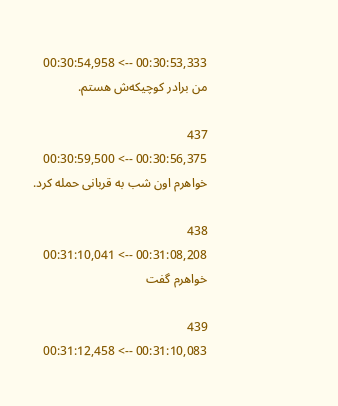00:30:53,333 --> 00:30:54,958
من برادر کوچیکه‌ش هستم.

437
00:30:56,375 --> 00:30:59,500
خواهرم اون شب به قربانی حمله کرد.

438
00:31:08,208 --> 00:31:10,041
خواهرم گفت

439
00:31:10,083 --> 00:31:12,458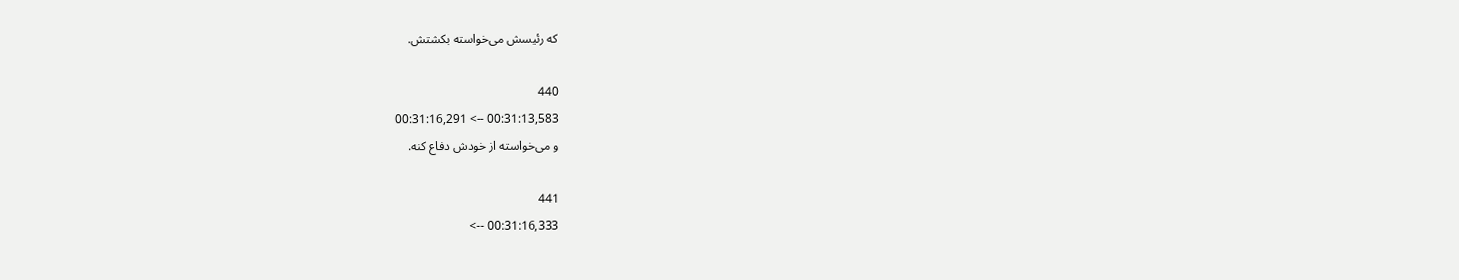که رئیسش می‌خواسته بکشتش.

440
00:31:13,583 --> 00:31:16,291
و می‌خواسته از خودش دفاع کنه.

441
00:31:16,333 -->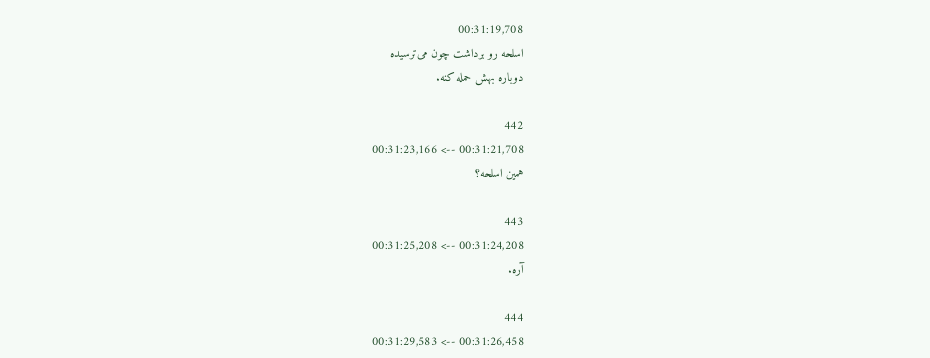00:31:19,708
اسلحه رو برداشت چون می‌ترسیده
دوباره بهش حمله کنه.

442
00:31:21,708 --> 00:31:23,166
همین اسلحه؟

443
00:31:24,208 --> 00:31:25,208
آره.

444
00:31:26,458 --> 00:31:29,583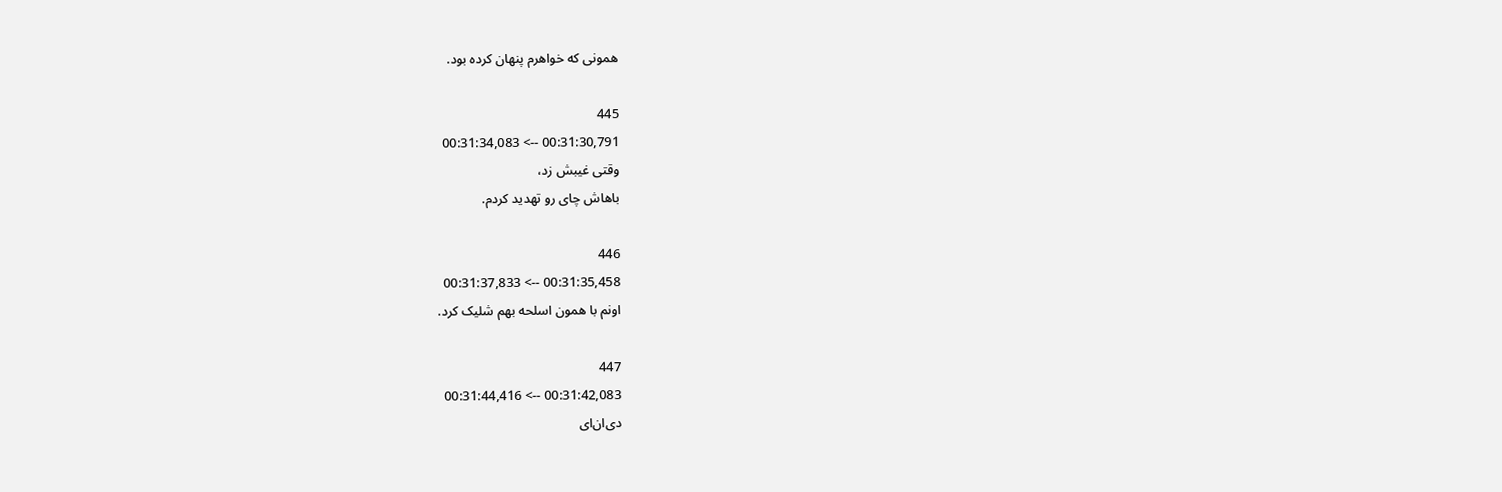همونی که خواهرم پنهان کرده بود.

445
00:31:30,791 --> 00:31:34,083
وقتی غیبش زد،
باهاش چای رو تهدید کردم.

446
00:31:35,458 --> 00:31:37,833
اونم با همون اسلحه بهم شلیک کرد.

447
00:31:42,083 --> 00:31:44,416
دی‌ان‌ای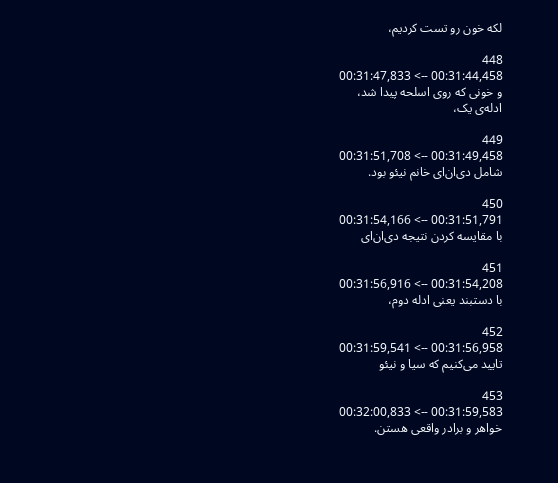لکه خون رو تست کردیم،

448
00:31:44,458 --> 00:31:47,833
و خونی که روی اسلحه پیدا شد،
ادله‌ی یک،

449
00:31:49,458 --> 00:31:51,708
شامل دی‌ان‌ای خانم نیئو بود.

450
00:31:51,791 --> 00:31:54,166
با مقایسه کردن نتیجه دی‌ان‌ای

451
00:31:54,208 --> 00:31:56,916
با دستبند یعنی ادله دوم،

452
00:31:56,958 --> 00:31:59,541
تایید می‌کنیم که سیا و نیئو

453
00:31:59,583 --> 00:32:00,833
خواهر و برادر واقعی هستن.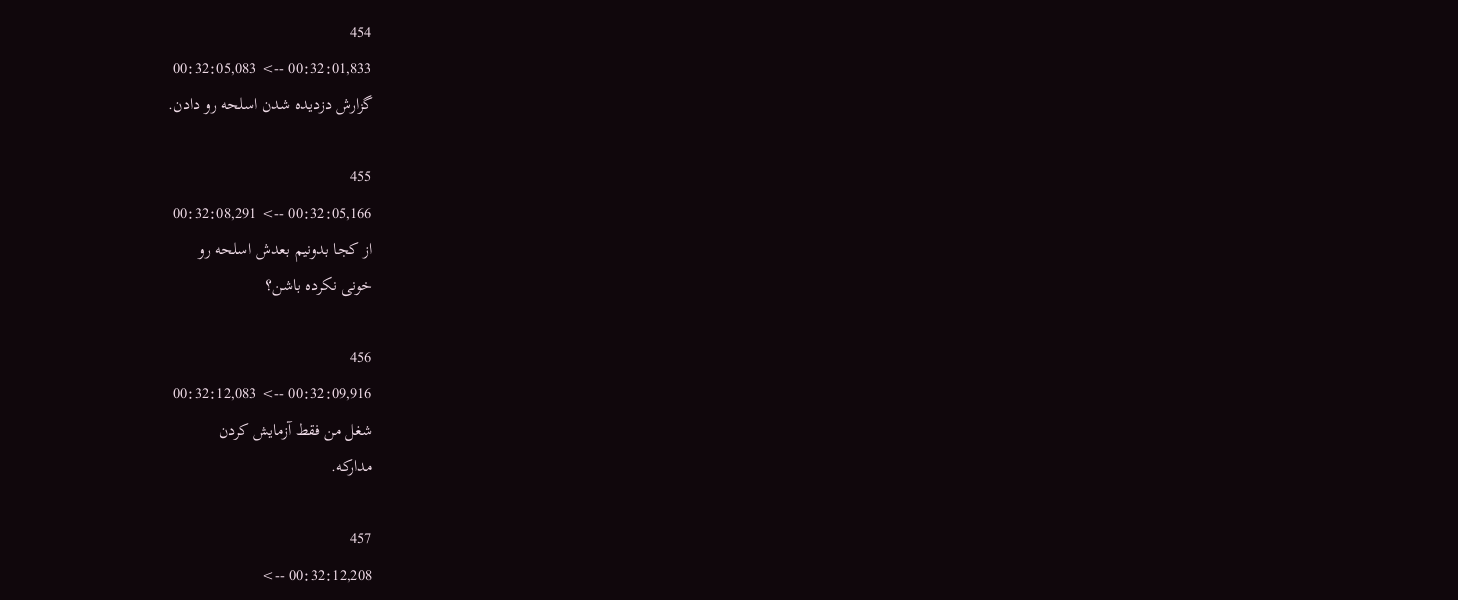454
00:32:01,833 --> 00:32:05,083
گزارش دزدیده شدن اسلحه رو دادن.

455
00:32:05,166 --> 00:32:08,291
از کجا بدونیم بعدش اسلحه رو
خونی نکرده باشن؟

456
00:32:09,916 --> 00:32:12,083
شغل من فقط آزمایش کردن
مدارکه.

457
00:32:12,208 -->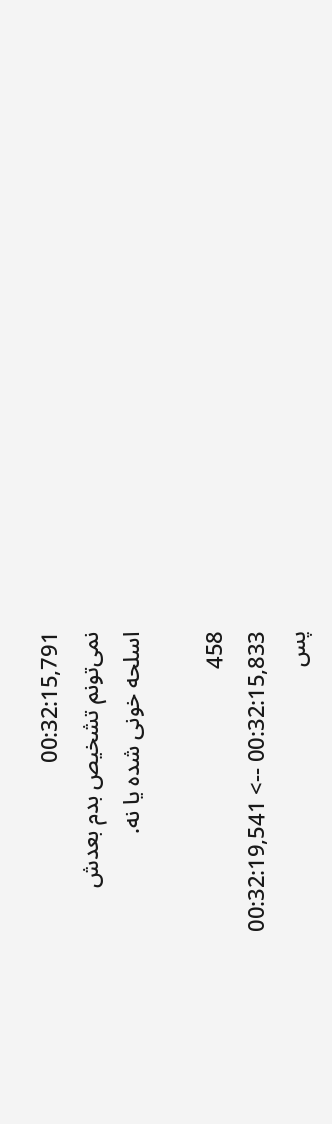00:32:15,791
نمی‌تونم تشخیص بدم بعدش
اسلحه خونی شده یا نه.

458
00:32:15,833 --> 00:32:19,541
پس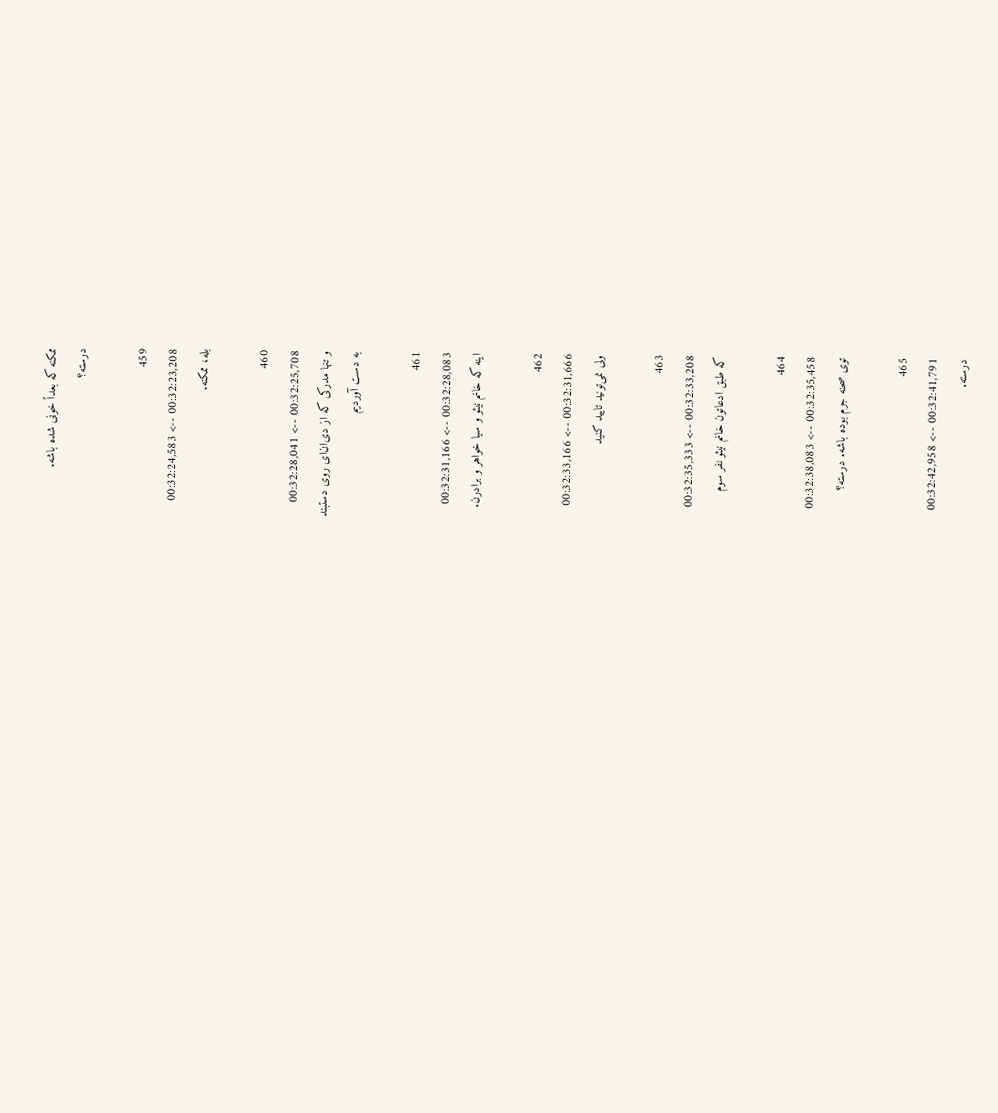ممکنه که بعداً خونی شده باشه.
درسته؟

459
00:32:23,208 --> 00:32:24,583
بله، ممکنه.

460
00:32:25,708 --> 00:32:28,041
و تنها مدرکی که از دی‌ان‌ای روی دستبند
به دست آوردیم

461
00:32:28,083 --> 00:32:31,166
اینه که خانم نیئو و سیا خواهر و برادرن.

462
00:32:31,666 --> 00:32:33,166
ولی نمی‌تونید تایید کنید

463
00:32:33,208 --> 00:32:35,333
که طبق ادعاتون خانم نیئو نفر سوم

464
00:32:35,458 --> 00:32:38,083
توی صحنه جرم بوده باشه. درسته؟

465
00:32:41,791 --> 00:32:42,958
درسته.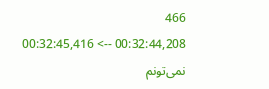466
00:32:44,208 --> 00:32:45,416
نمی‌تونم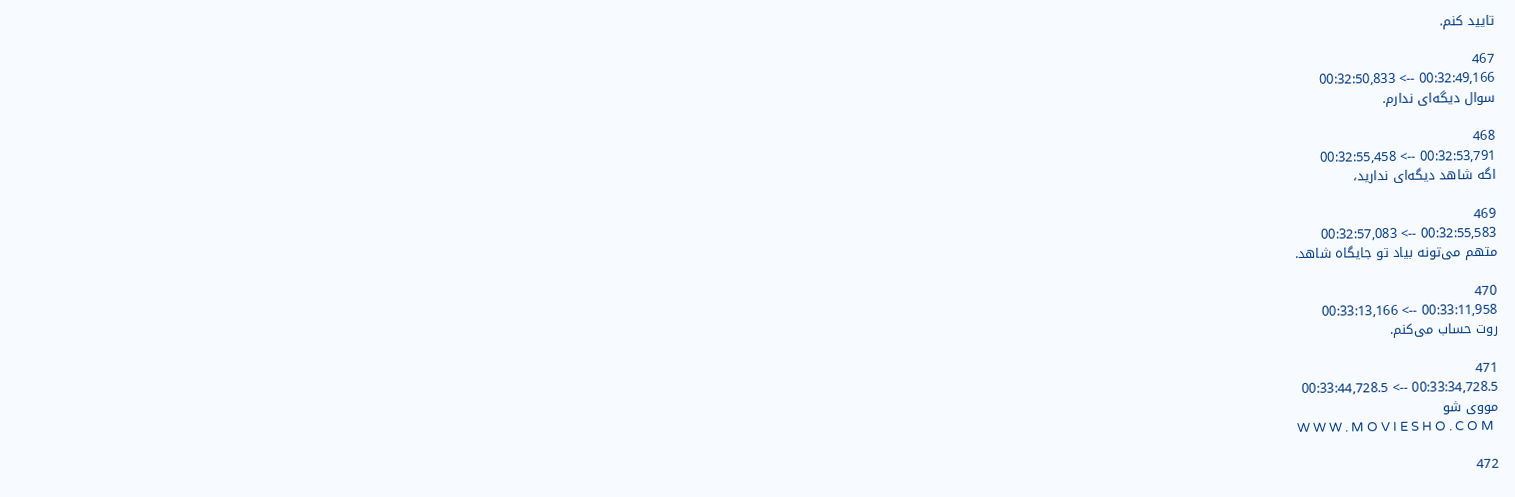تایید کنم.

467
00:32:49,166 --> 00:32:50,833
سوال دیگه‌ای ندارم.

468
00:32:53,791 --> 00:32:55,458
اگه شاهد دیگه‌ای ندارید،

469
00:32:55,583 --> 00:32:57,083
متهم می‌تونه بیاد تو جایگاه شاهد.

470
00:33:11,958 --> 00:33:13,166
روت حساب می‌کنم.

471
00:33:34,728.5 --> 00:33:44,728.5
مووی شو
W W W . M O V I E S H O . C O M

472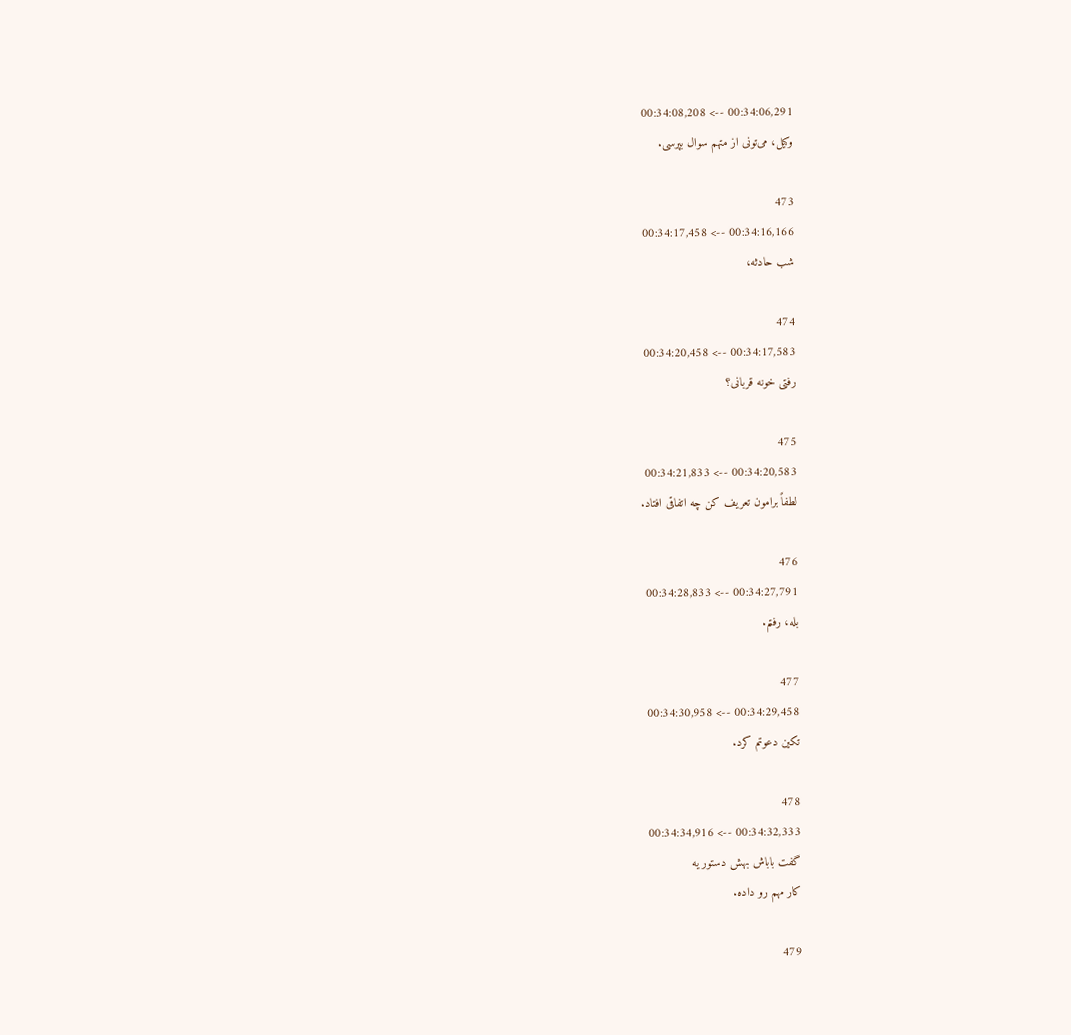00:34:06,291 --> 00:34:08,208
وکیل، می‌تونی از متهم سوال بپرسی.

473
00:34:16,166 --> 00:34:17,458
شب حادثه،

474
00:34:17,583 --> 00:34:20,458
رفتی خونه قربانی؟

475
00:34:20,583 --> 00:34:21,833
لطفاً برامون تعریف کن چه اتفاقی افتاد.

476
00:34:27,791 --> 00:34:28,833
بله، رفتم.

477
00:34:29,458 --> 00:34:30,958
تکین دعوتم کرد.

478
00:34:32,333 --> 00:34:34,916
گفت باباش بهش دستور یه
کار مهم رو داده.

479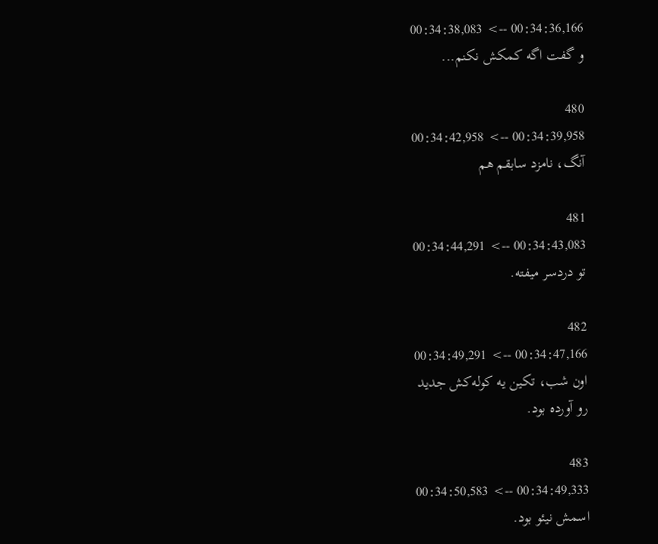00:34:36,166 --> 00:34:38,083
و گفت اگه کمکش نکنم...

480
00:34:39,958 --> 00:34:42,958
آنگ، نامزد سابقم هم

481
00:34:43,083 --> 00:34:44,291
تو دردسر میفته.

482
00:34:47,166 --> 00:34:49,291
اون شب، تکین یه کوله‌کش جدید
رو آورده بود.

483
00:34:49,333 --> 00:34:50,583
اسمش نیئو بود.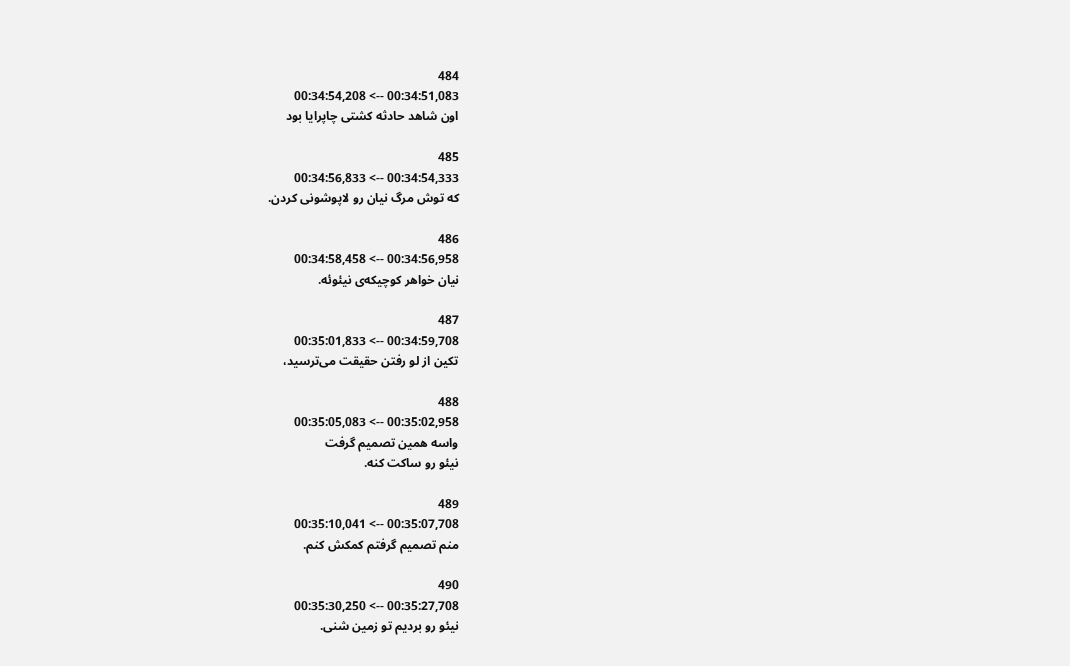484
00:34:51,083 --> 00:34:54,208
اون شاهد حادثه کشتی چاپرایا بود

485
00:34:54,333 --> 00:34:56,833
که توش مرگ نیان رو لاپوشونی کردن.

486
00:34:56,958 --> 00:34:58,458
نیان خواهر کوچیکه‌ی نیئوئه.

487
00:34:59,708 --> 00:35:01,833
تکین از لو رفتن حقیقت می‌ترسید،

488
00:35:02,958 --> 00:35:05,083
واسه همین تصمیم گرفت
نیئو رو ساکت کنه.

489
00:35:07,708 --> 00:35:10,041
منم تصمیم گرفتم کمکش کنم.

490
00:35:27,708 --> 00:35:30,250
نیئو رو بردیم تو زمین شنی.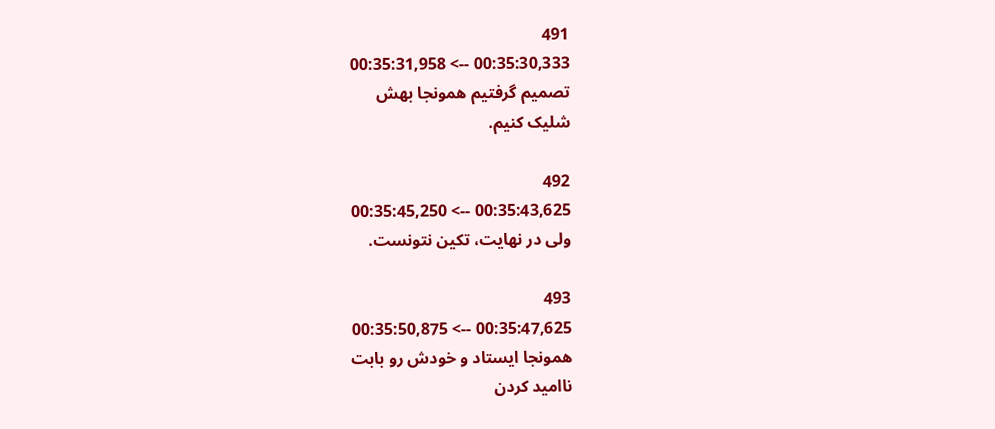491
00:35:30,333 --> 00:35:31,958
تصمیم گرفتیم همونجا بهش
شلیک کنیم.

492
00:35:43,625 --> 00:35:45,250
ولی در نهایت، تکین نتونست.

493
00:35:47,625 --> 00:35:50,875
همونجا ایستاد و خودش رو بابت
ناامید کردن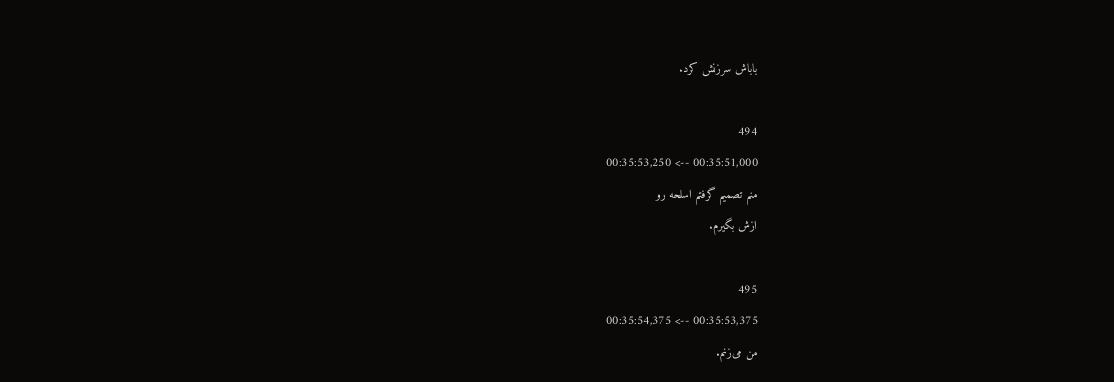باباش سرزنش کرد.

494
00:35:51,000 --> 00:35:53,250
منم تصمیم گرفتم اسلحه رو
ازش بگیرم.

495
00:35:53,375 --> 00:35:54,375
من می‌زنم.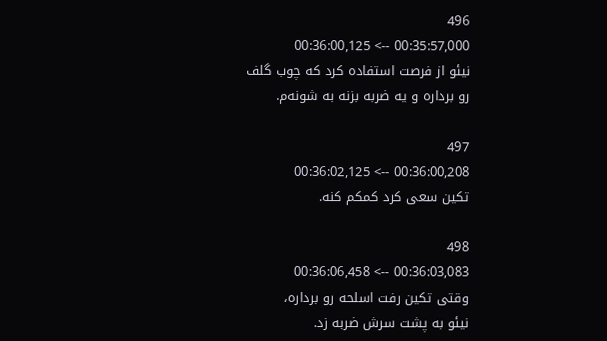496
00:35:57,000 --> 00:36:00,125
نیئو از فرصت استفاده کرد که چوب گلف
رو برداره و یه ضربه بزنه به شونه‌م.

497
00:36:00,208 --> 00:36:02,125
تکین سعی کرد کمکم کنه.

498
00:36:03,083 --> 00:36:06,458
وقتی تکین رفت اسلحه رو برداره،
نیئو به پشت سرش ضربه زد.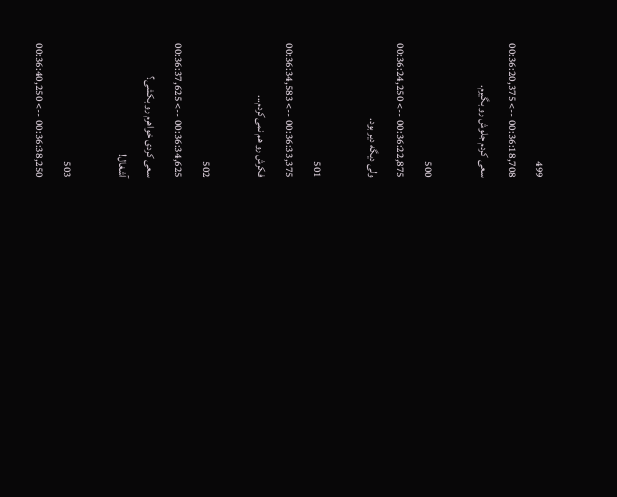499
00:36:18,708 --> 00:36:20,375
سعی کردم جلوش رو بگیرم.

500
00:36:22,875 --> 00:36:24,250
ولی دیگه دیر بود.

501
00:36:33,375 --> 00:36:34,583
فکرش رو هم نمی‌کردم...

502
00:36:34,625 --> 00:36:37,625
سعی کردی خواهرم رو بکشی؟
آشغال!

503
00:36:38,250 --> 00:36:40,250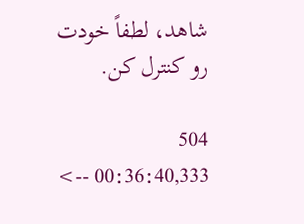شاهد، لطفاً خودت رو کنترل کن.

504
00:36:40,333 -->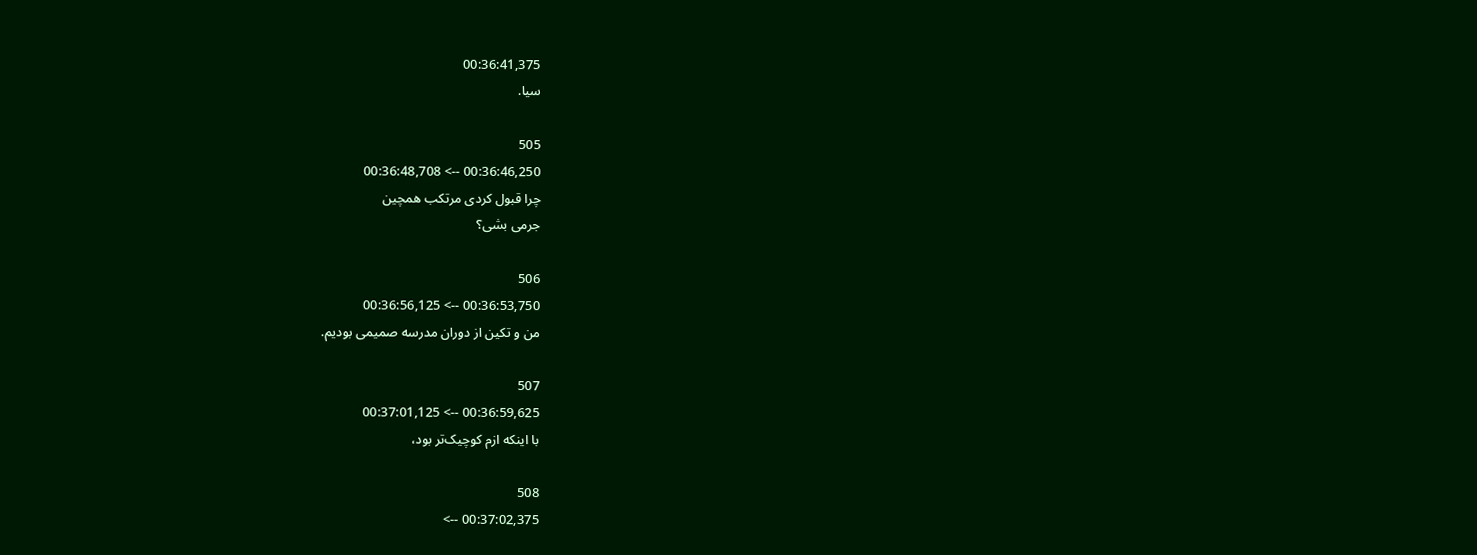00:36:41,375
سیا.

505
00:36:46,250 --> 00:36:48,708
چرا قبول کردی مرتکب همچین
جرمی بشی؟

506
00:36:53,750 --> 00:36:56,125
من و تکین از دوران مدرسه صمیمی بودیم.

507
00:36:59,625 --> 00:37:01,125
با اینکه ازم کوچیک‌تر بود،

508
00:37:02,375 -->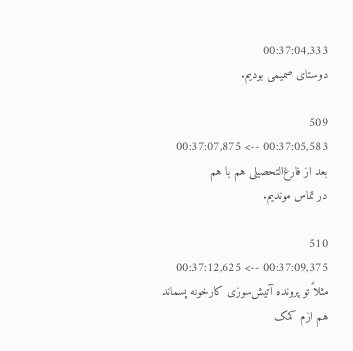00:37:04,333
دوستای صمیمی بودیم.

509
00:37:05,583 --> 00:37:07,875
بعد از فارغ‌التحصیلی هم با هم
در تماس موندیم.

510
00:37:09,375 --> 00:37:12,625
مثلاً تو پرونده آتیش‌سوزی کارخونه پسماند
هم ازم کمک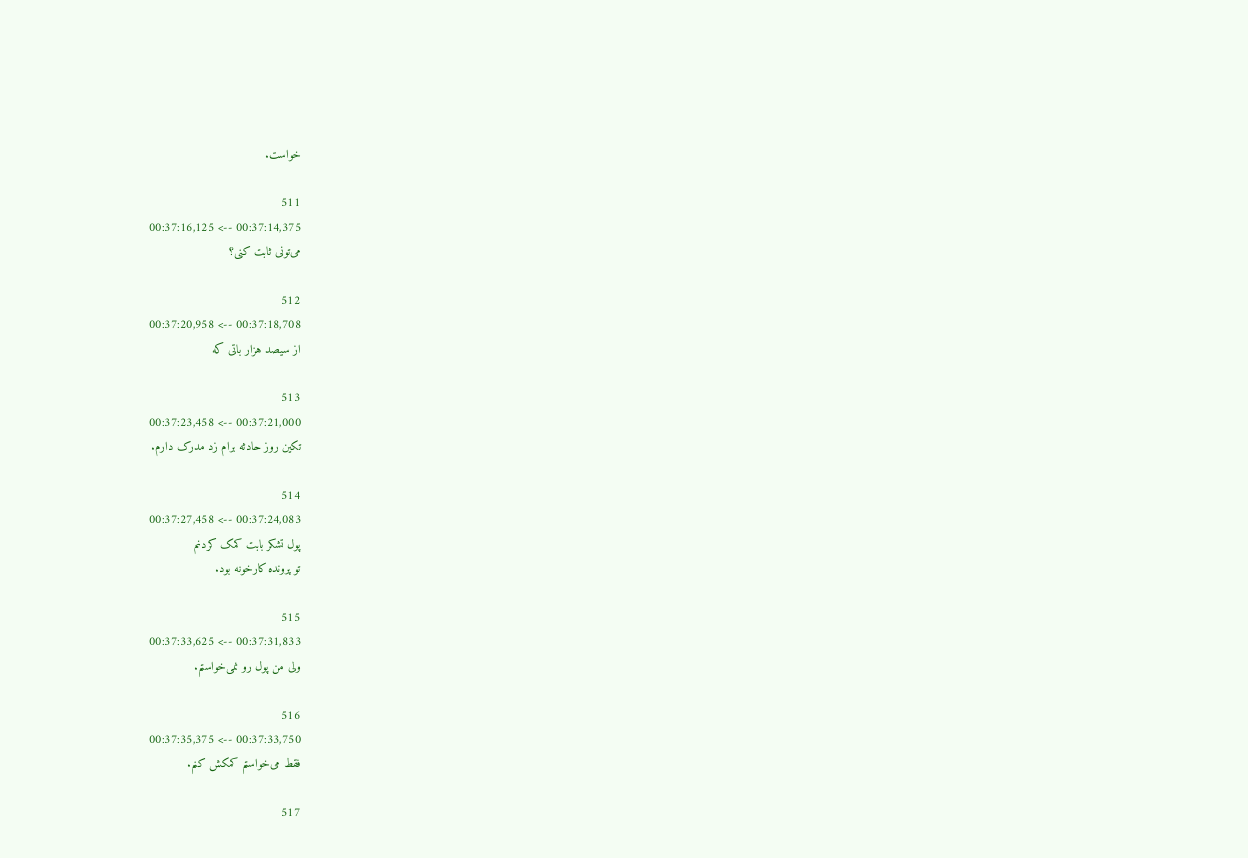خواست.

511
00:37:14,375 --> 00:37:16,125
می‌تونی ثابت کنی؟

512
00:37:18,708 --> 00:37:20,958
از سیصد هزار باتی که

513
00:37:21,000 --> 00:37:23,458
تکین روز حادثه برام زد مدرک دارم.

514
00:37:24,083 --> 00:37:27,458
پول تشکر بابت کمک کردنم
تو پرونده کارخونه بود.

515
00:37:31,833 --> 00:37:33,625
ولی من پول رو نمی‌خواستم.

516
00:37:33,750 --> 00:37:35,375
فقط می‌خواستم کمکش کنم.

517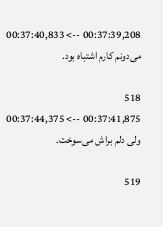00:37:39,208 --> 00:37:40,833
می‌دونم کارم اشتباه بود.

518
00:37:41,875 --> 00:37:44,375
ولی دلم براش می‌سوخت.

519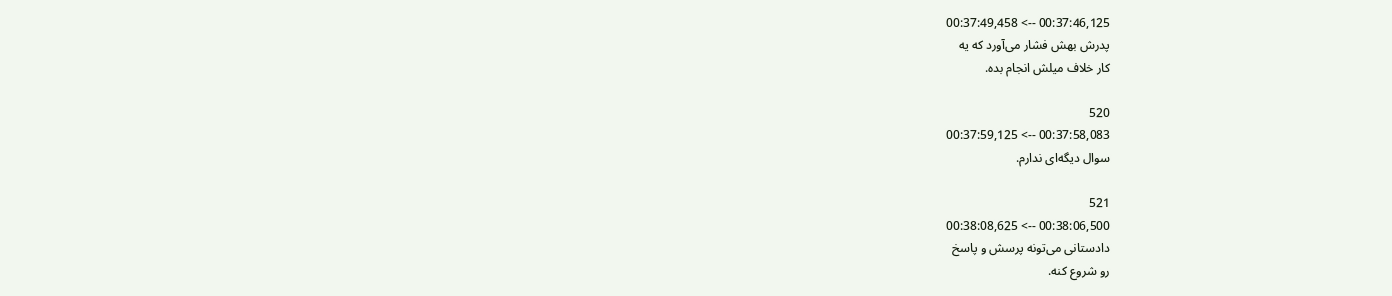00:37:46,125 --> 00:37:49,458
پدرش بهش فشار می‌آورد که یه
کار خلاف میلش انجام بده.

520
00:37:58,083 --> 00:37:59,125
سوال دیگه‌ای ندارم.

521
00:38:06,500 --> 00:38:08,625
دادستانی می‌تونه پرسش و پاسخ
رو شروع کنه.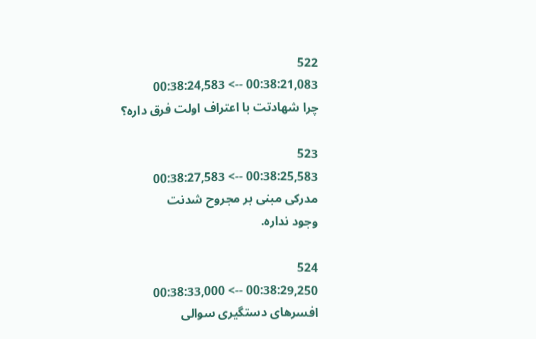522
00:38:21,083 --> 00:38:24,583
چرا شهادتت با اعتراف اولت فرق داره؟

523
00:38:25,583 --> 00:38:27,583
مدرکی مبنی بر مجروح شدنت
وجود نداره.

524
00:38:29,250 --> 00:38:33,000
افسرهای دستگیری سوالی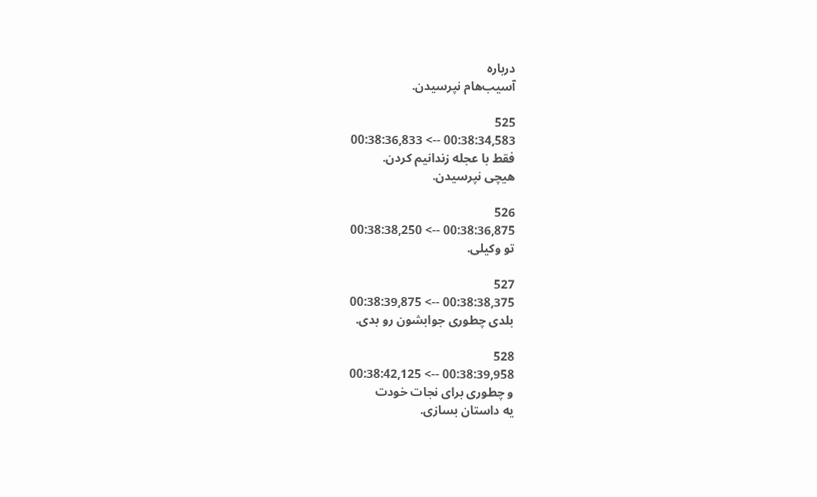درباره
آسیب‌هام نپرسیدن.

525
00:38:34,583 --> 00:38:36,833
فقط با عجله زندانیم کردن.
هیچی نپرسیدن.

526
00:38:36,875 --> 00:38:38,250
تو وکیلی.

527
00:38:38,375 --> 00:38:39,875
بلدی چطوری جوابشون رو بدی.

528
00:38:39,958 --> 00:38:42,125
و چطوری برای نجات خودت
یه داستان بسازی.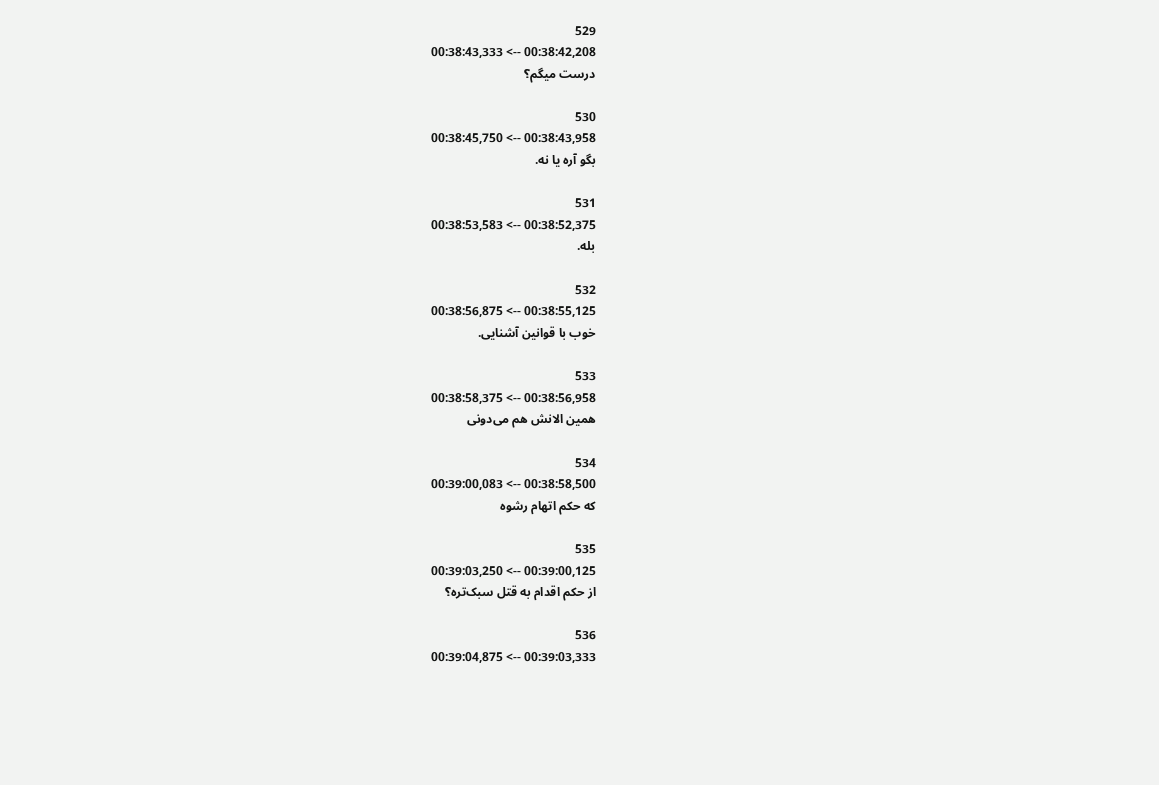529
00:38:42,208 --> 00:38:43,333
درست میگم؟

530
00:38:43,958 --> 00:38:45,750
بگو آره یا نه.

531
00:38:52,375 --> 00:38:53,583
بله.

532
00:38:55,125 --> 00:38:56,875
خوب با قوانین آشنایی.

533
00:38:56,958 --> 00:38:58,375
همین الانش هم می‌دونی

534
00:38:58,500 --> 00:39:00,083
که حکم اتهام رشوه

535
00:39:00,125 --> 00:39:03,250
از حکم اقدام به قتل سبک‌تره؟

536
00:39:03,333 --> 00:39:04,875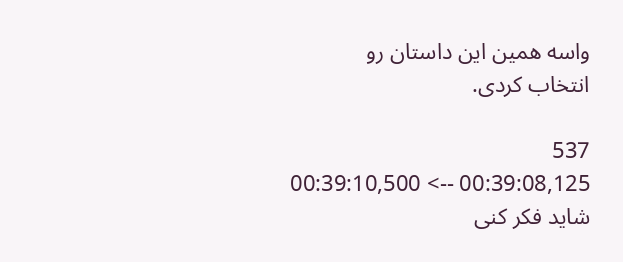واسه همین این داستان رو
انتخاب کردی.

537
00:39:08,125 --> 00:39:10,500
شاید فکر کنی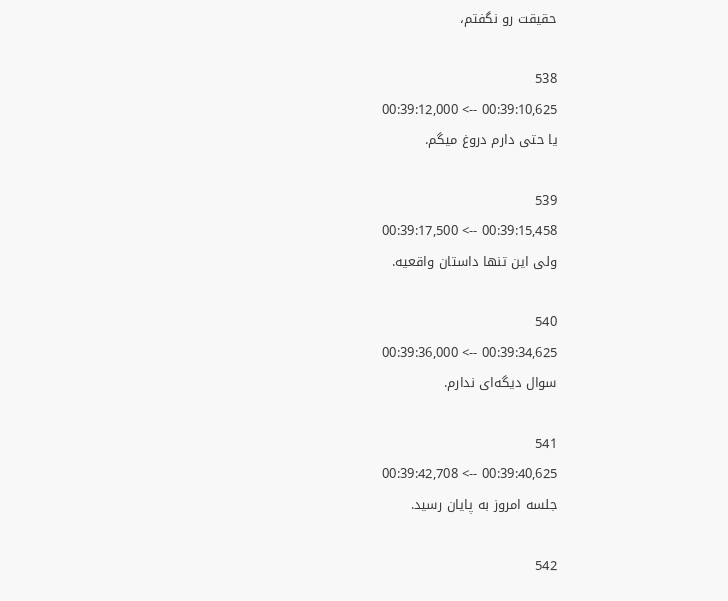حقیقت رو نگفتم،

538
00:39:10,625 --> 00:39:12,000
یا حتی دارم دروغ میگم.

539
00:39:15,458 --> 00:39:17,500
ولی این تنها داستان واقعیه.

540
00:39:34,625 --> 00:39:36,000
سوال دیگه‌ای ندارم.

541
00:39:40,625 --> 00:39:42,708
جلسه امروز به پایان رسید.

542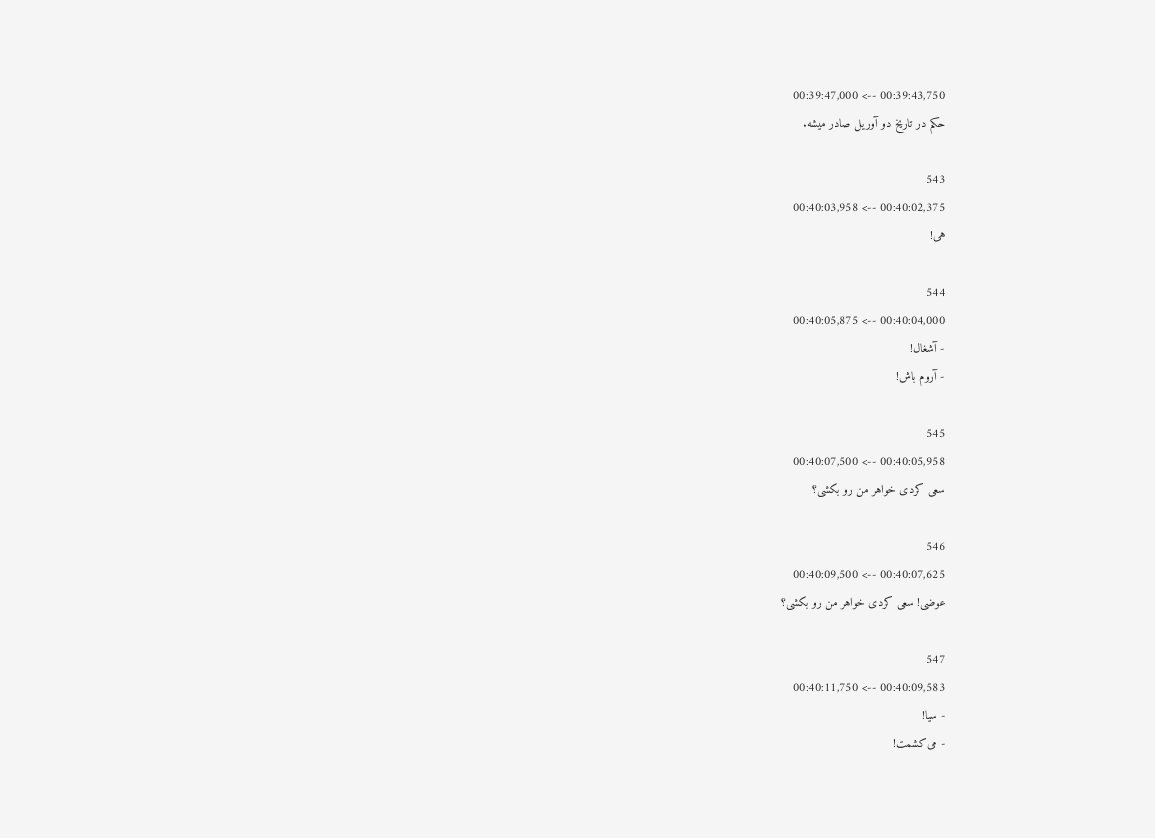00:39:43,750 --> 00:39:47,000
حکم در تاریخ دو آوریل صادر میشه.

543
00:40:02,375 --> 00:40:03,958
هی!

544
00:40:04,000 --> 00:40:05,875
- آشغال!
- آروم باش!

545
00:40:05,958 --> 00:40:07,500
سعی کردی خواهر من رو بکشی؟

546
00:40:07,625 --> 00:40:09,500
عوضی! سعی کردی خواهر من رو بکشی؟

547
00:40:09,583 --> 00:40:11,750
- سیا!
- می‌کشمت!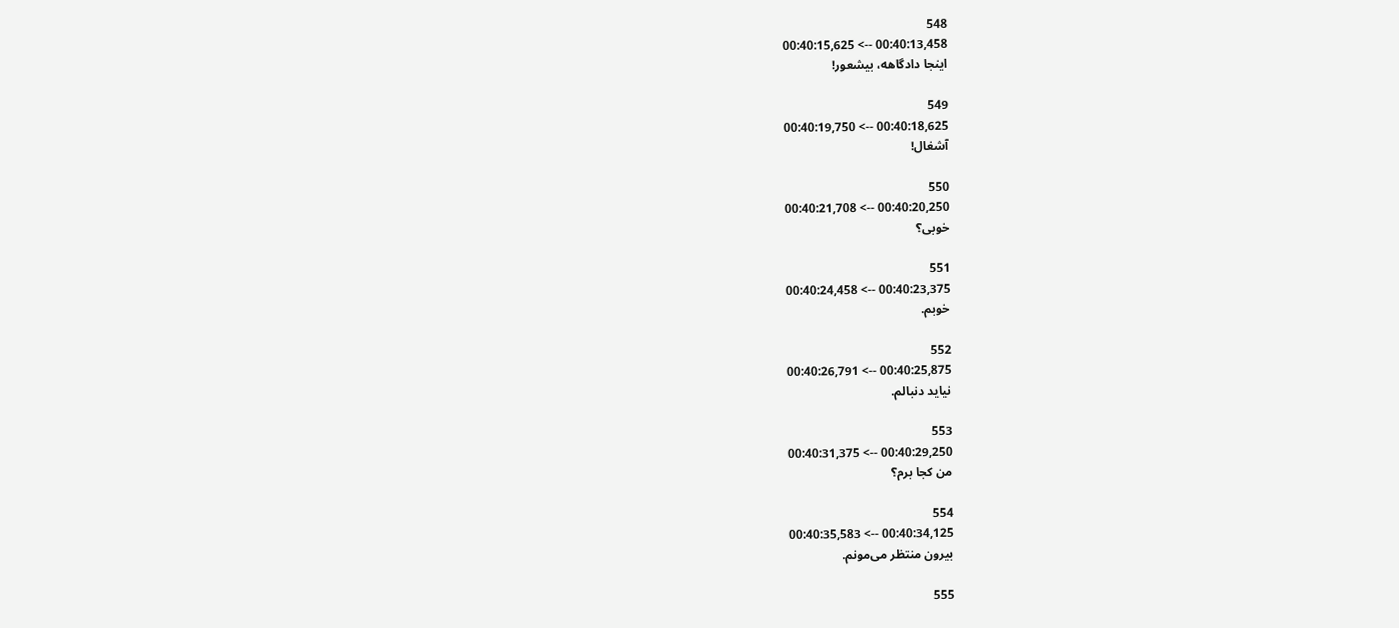548
00:40:13,458 --> 00:40:15,625
اینجا دادگاهه، بیشعور!

549
00:40:18,625 --> 00:40:19,750
آشغال!

550
00:40:20,250 --> 00:40:21,708
خوبی؟

551
00:40:23,375 --> 00:40:24,458
خوبم.

552
00:40:25,875 --> 00:40:26,791
نیاید دنبالم.

553
00:40:29,250 --> 00:40:31,375
من کجا برم؟

554
00:40:34,125 --> 00:40:35,583
بیرون منتظر می‌مونم.

555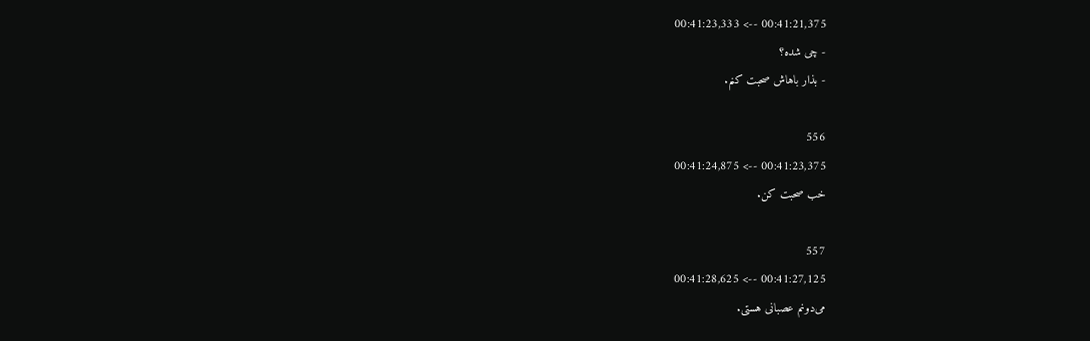00:41:21,375 --> 00:41:23,333
- چی شده؟
- بذار باهاش صحبت کنم.

556
00:41:23,375 --> 00:41:24,875
خب صحبت کن.

557
00:41:27,125 --> 00:41:28,625
می‌دونم عصبانی هستی.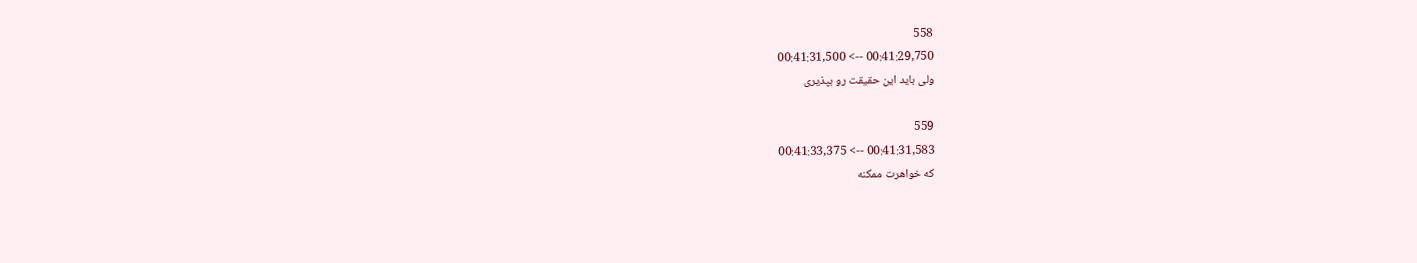558
00:41:29,750 --> 00:41:31,500
ولی باید این حقیقت رو بپذیری

559
00:41:31,583 --> 00:41:33,375
که خواهرت ممکنه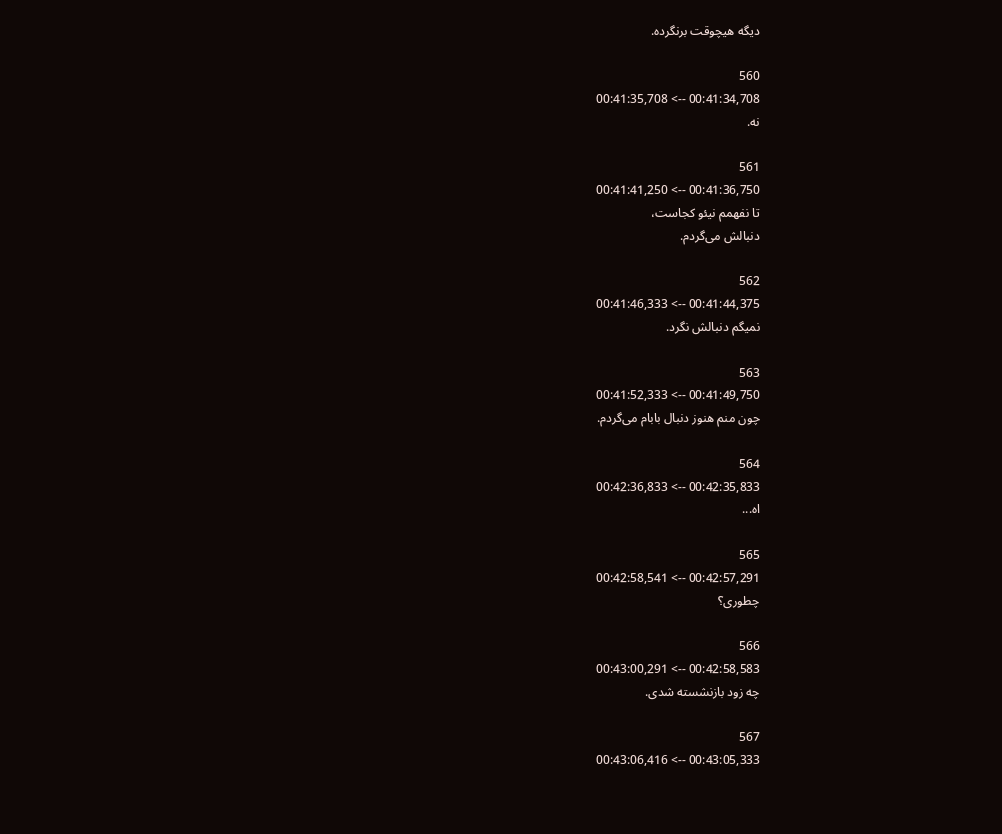دیگه هیچوقت برنگرده.

560
00:41:34,708 --> 00:41:35,708
نه.

561
00:41:36,750 --> 00:41:41,250
تا نفهمم نیئو کجاست،
دنبالش می‌گردم.

562
00:41:44,375 --> 00:41:46,333
نمیگم دنبالش نگرد.

563
00:41:49,750 --> 00:41:52,333
چون منم هنوز دنبال بابام می‌گردم.

564
00:42:35,833 --> 00:42:36,833
اه...

565
00:42:57,291 --> 00:42:58,541
چطوری؟

566
00:42:58,583 --> 00:43:00,291
چه زود بازنشسته شدی.

567
00:43:05,333 --> 00:43:06,416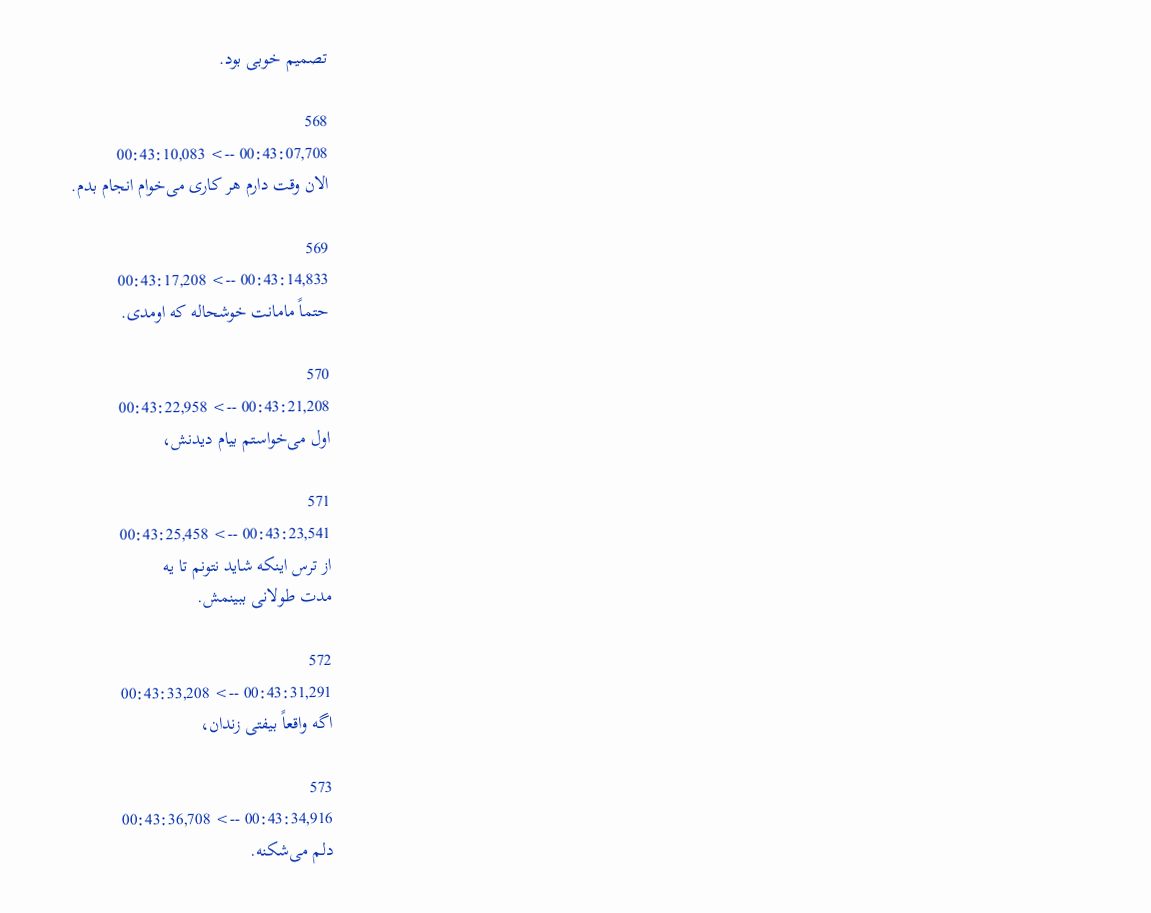تصمیم خوبی بود.

568
00:43:07,708 --> 00:43:10,083
الان وقت دارم هر کاری می‌خوام انجام بدم.

569
00:43:14,833 --> 00:43:17,208
حتماً مامانت خوشحاله که اومدی.

570
00:43:21,208 --> 00:43:22,958
اول می‌خواستم بیام دیدنش،

571
00:43:23,541 --> 00:43:25,458
از ترس اینکه شاید نتونم تا یه
مدت طولانی ببینمش.

572
00:43:31,291 --> 00:43:33,208
اگه واقعاً بیفتی زندان،

573
00:43:34,916 --> 00:43:36,708
دلم می‌شکنه.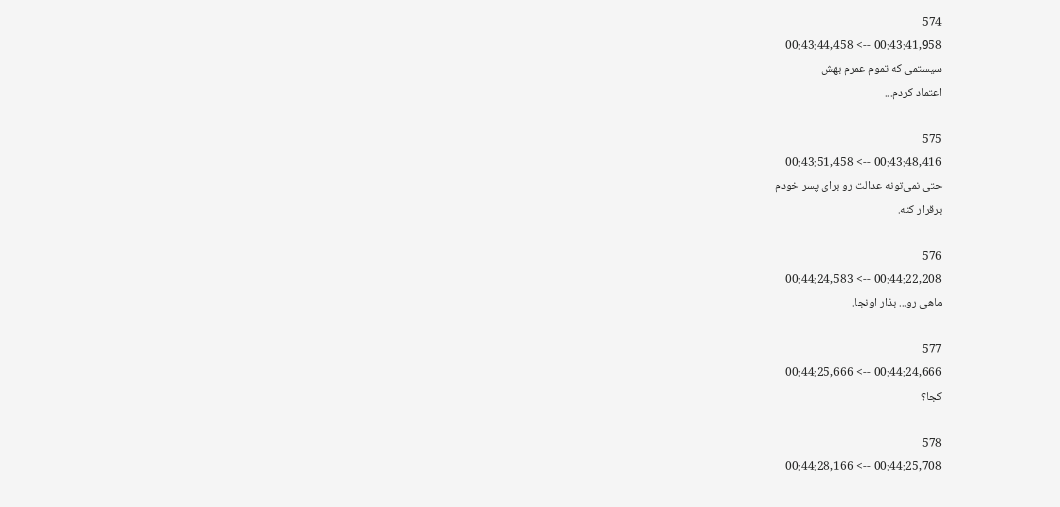574
00:43:41,958 --> 00:43:44,458
سیستمی که تموم عمرم بهش
اعتماد کردم...

575
00:43:48,416 --> 00:43:51,458
حتی نمی‌تونه عدالت رو برای پسر خودم
برقرار کنه.

576
00:44:22,208 --> 00:44:24,583
ماهی رو... بذار اونجا.

577
00:44:24,666 --> 00:44:25,666
کجا؟

578
00:44:25,708 --> 00:44:28,166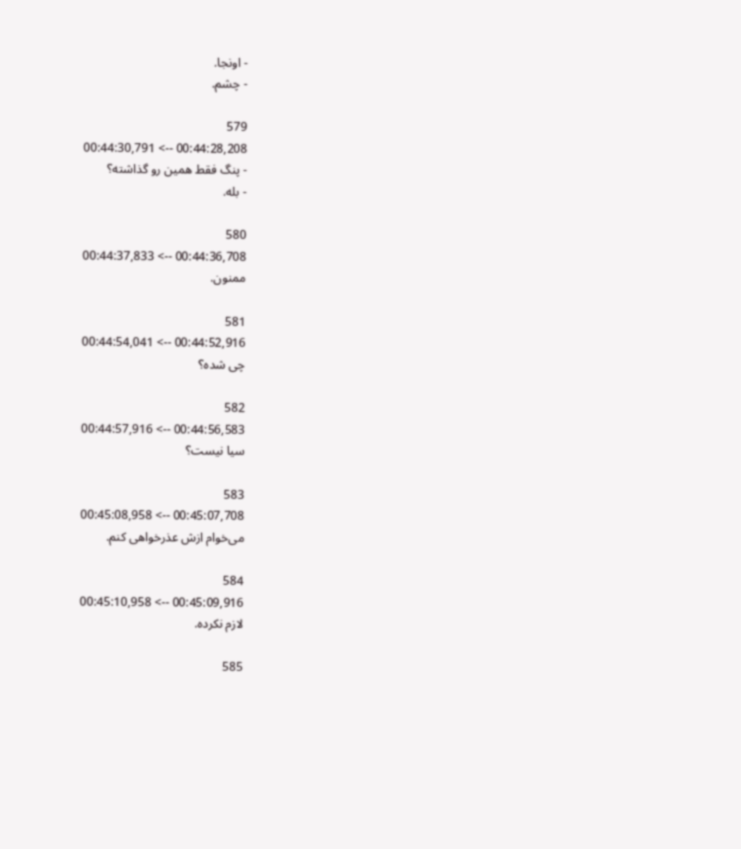- اونجا.
- چشم.

579
00:44:28,208 --> 00:44:30,791
- پنگ فقط همین رو گذاشته؟
- بله.

580
00:44:36,708 --> 00:44:37,833
ممنون.

581
00:44:52,916 --> 00:44:54,041
چی شده؟

582
00:44:56,583 --> 00:44:57,916
سیا نیست؟

583
00:45:07,708 --> 00:45:08,958
می‌خوام ازش عذرخواهی کنم.

584
00:45:09,916 --> 00:45:10,958
لازم نکرده.

585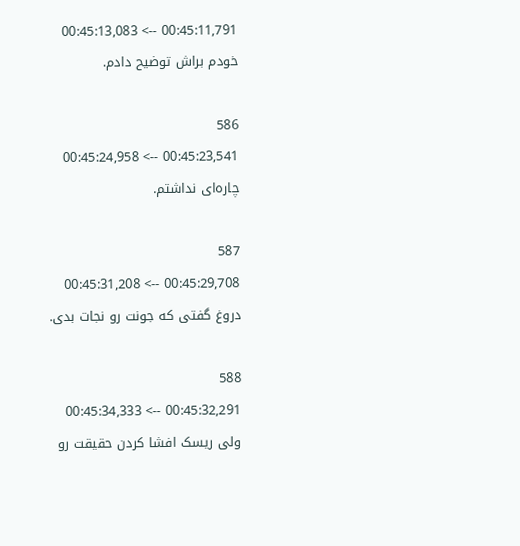00:45:11,791 --> 00:45:13,083
خودم براش توضیح دادم.

586
00:45:23,541 --> 00:45:24,958
چاره‌ای نداشتم.

587
00:45:29,708 --> 00:45:31,208
دروغ گفتی که جونت رو نجات بدی.

588
00:45:32,291 --> 00:45:34,333
ولی ریسک افشا کردن حقیقت رو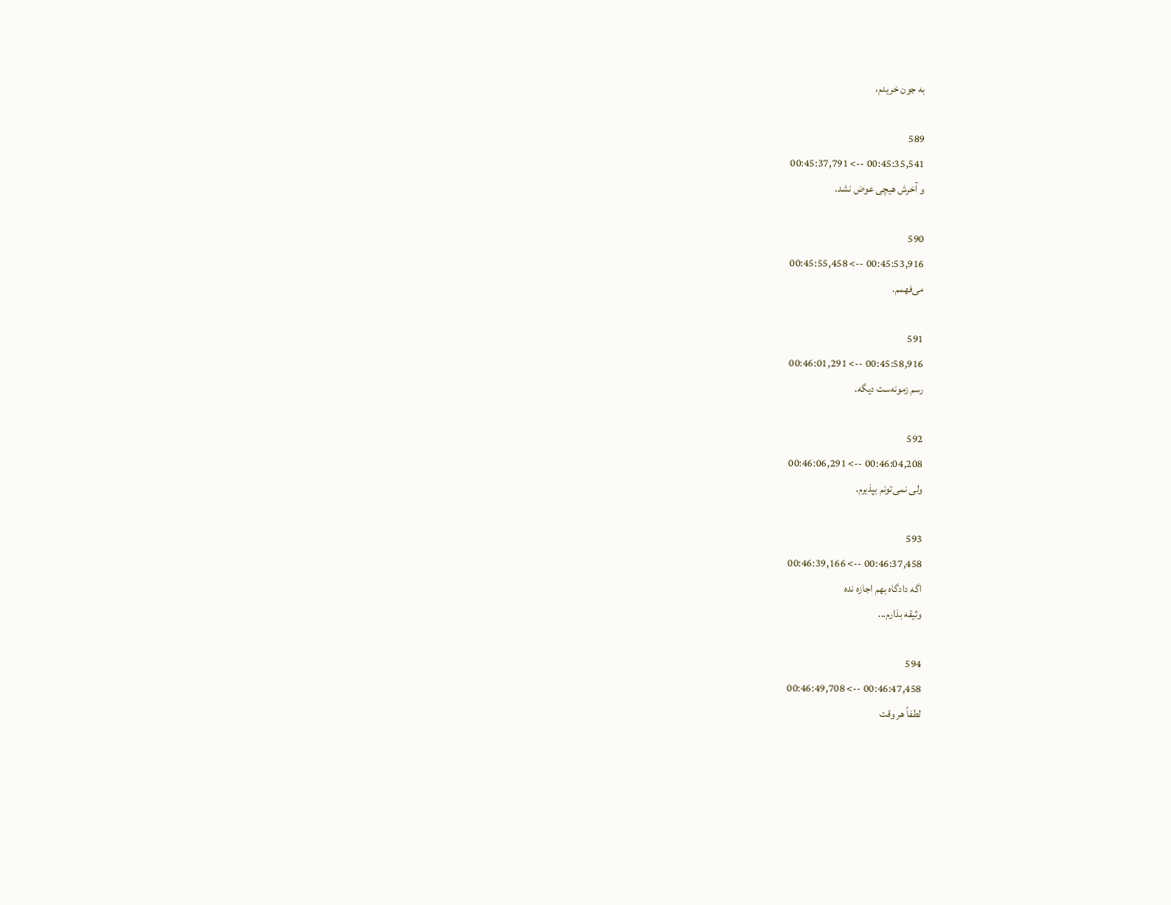به جون خریدم،

589
00:45:35,541 --> 00:45:37,791
و آخرش هیچی عوض نشد.

590
00:45:53,916 --> 00:45:55,458
می‌فهمم.

591
00:45:58,916 --> 00:46:01,291
رسم زمونه‌ست دیگه.

592
00:46:04,208 --> 00:46:06,291
ولی نمی‌تونم بپذیرم.

593
00:46:37,458 --> 00:46:39,166
اگه دادگاه بهم اجازه نده
وثیقه بذارم...

594
00:46:47,458 --> 00:46:49,708
لطفاً هر وقت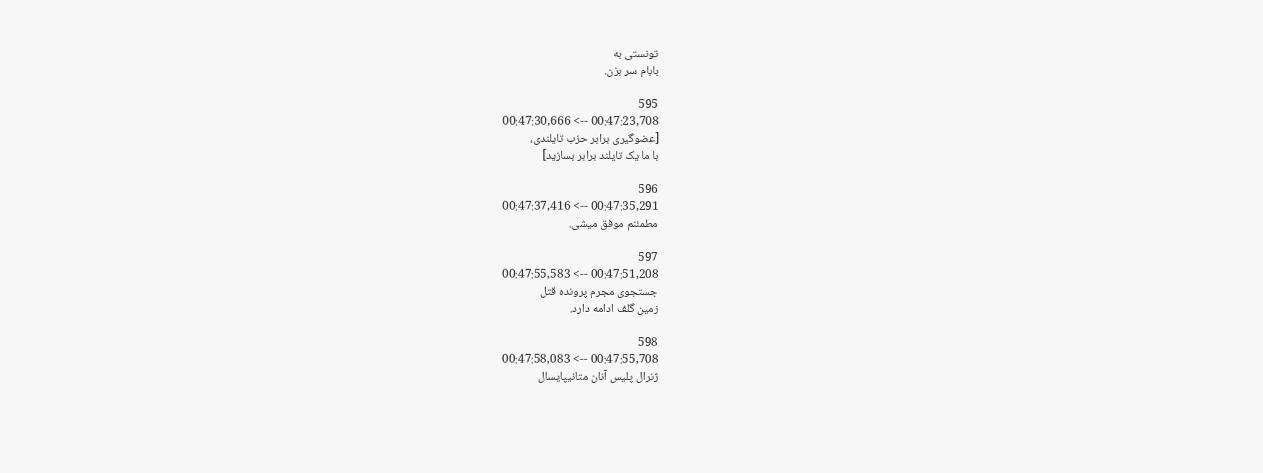تونستی به
بابام سر بزن.

595
00:47:23,708 --> 00:47:30,666
[عضوگیری برابر حزب تایلندی،
با ما یک تایلند برابر بسازید]

596
00:47:35,291 --> 00:47:37,416
مطمئنم موفق میشی.

597
00:47:51,208 --> 00:47:55,583
جستجوی مجرم پرونده قتل
زمین گلف ادامه دارد.

598
00:47:55,708 --> 00:47:58,083
ژنرال پلیس آنان متانیپایسال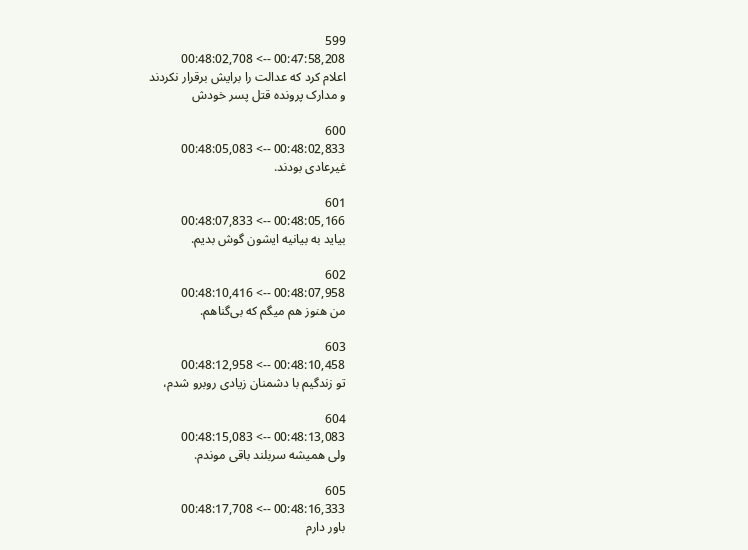599
00:47:58,208 --> 00:48:02,708
اعلام کرد که عدالت را برایش برقرار نکردند
و مدارک پرونده قتل پسر خودش

600
00:48:02,833 --> 00:48:05,083
غیرعادی بودند.

601
00:48:05,166 --> 00:48:07,833
بیاید به بیانیه ایشون گوش بدیم.

602
00:48:07,958 --> 00:48:10,416
من هنوز هم میگم که بی‌گناهم.

603
00:48:10,458 --> 00:48:12,958
تو زندگیم با دشمنان زیادی روبرو شدم،

604
00:48:13,083 --> 00:48:15,083
ولی همیشه سربلند باقی موندم.

605
00:48:16,333 --> 00:48:17,708
باور دارم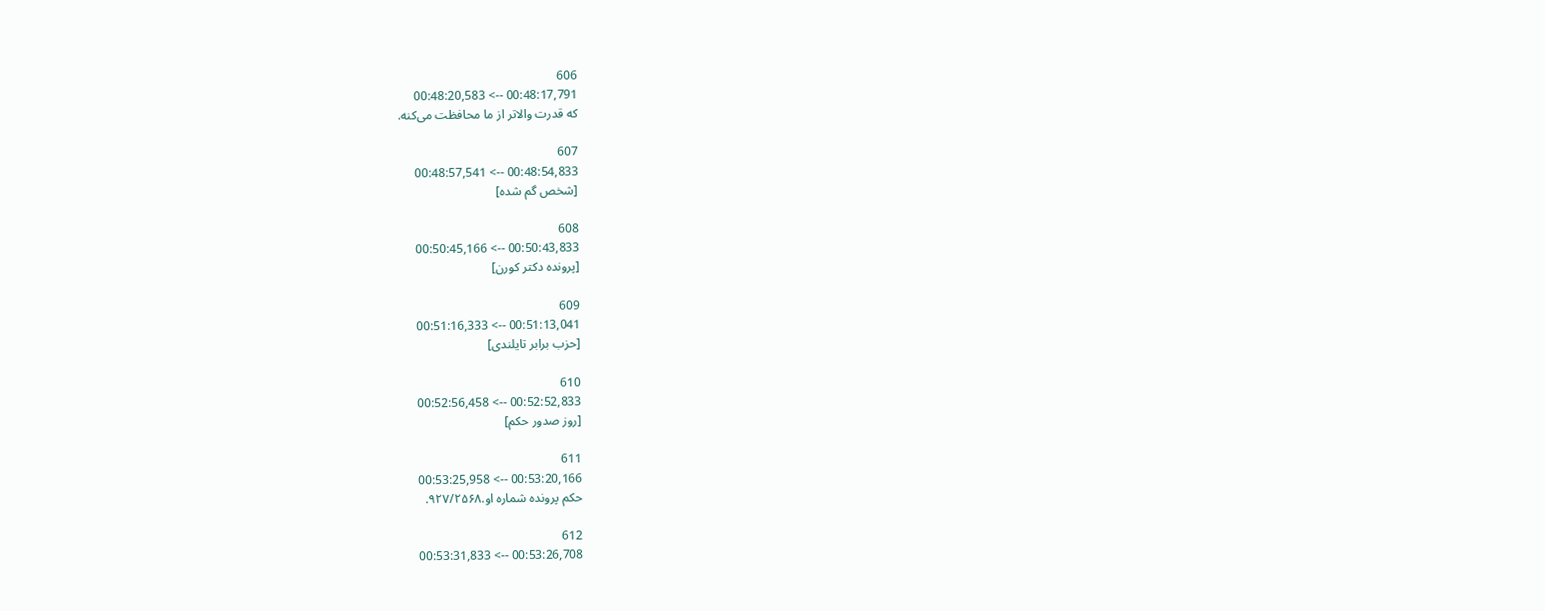606
00:48:17,791 --> 00:48:20,583
که قدرت والاتر از ما محافظت می‌کنه.

607
00:48:54,833 --> 00:48:57,541
[شخص گم شده]

608
00:50:43,833 --> 00:50:45,166
[پرونده دکتر کورن]

609
00:51:13,041 --> 00:51:16,333
[حزب برابر تایلندی]

610
00:52:52,833 --> 00:52:56,458
[روز صدور حکم]

611
00:53:20,166 --> 00:53:25,958
حکم پرونده شماره او.۹۲۷/۲۵۶۸.

612
00:53:26,708 --> 00:53:31,833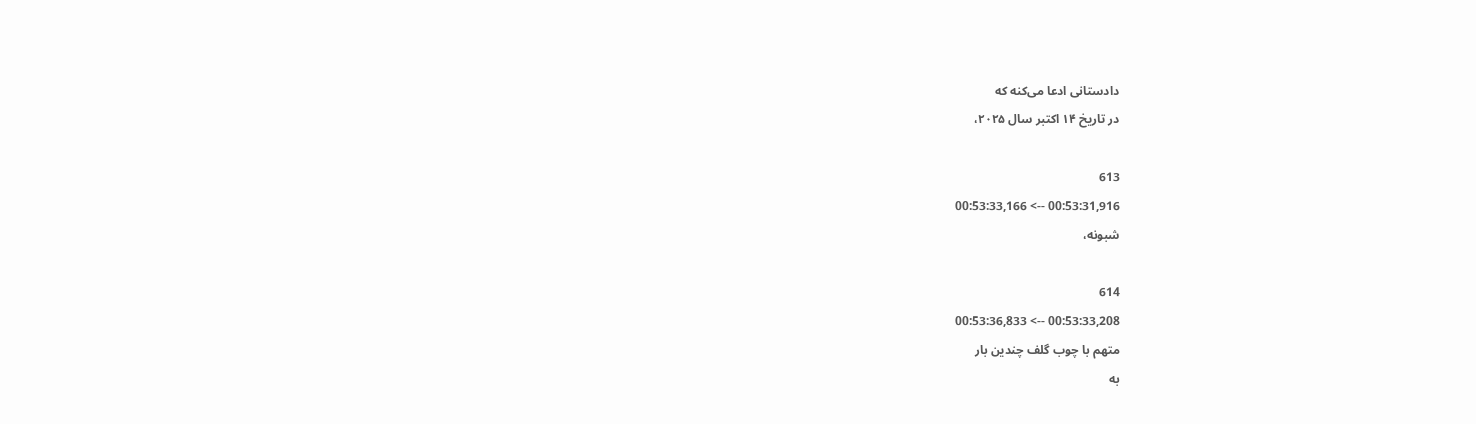دادستانی ادعا می‌کنه که
در تاریخ ۱۴ اکتبر سال ۲۰۲۵،

613
00:53:31,916 --> 00:53:33,166
شبونه،

614
00:53:33,208 --> 00:53:36,833
متهم با چوب گلف چندین بار
به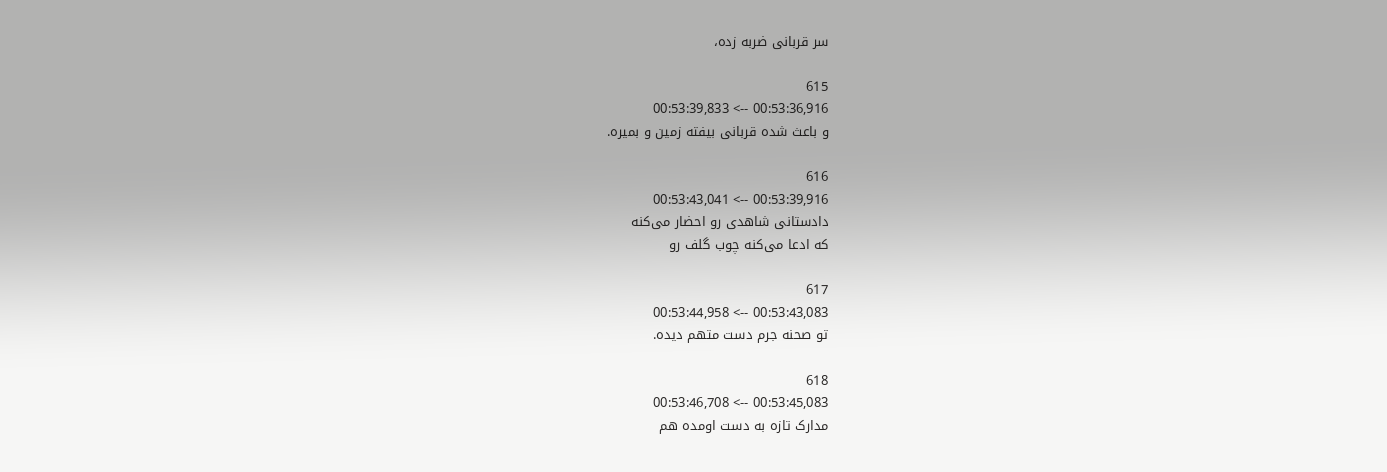سر قربانی ضربه زده،

615
00:53:36,916 --> 00:53:39,833
و باعث شده قربانی بیفته زمین و بمیره.

616
00:53:39,916 --> 00:53:43,041
دادستانی شاهدی رو احضار می‌کنه
که ادعا می‌کنه چوب گلف رو

617
00:53:43,083 --> 00:53:44,958
تو صحنه جرم دست متهم دیده.

618
00:53:45,083 --> 00:53:46,708
مدارک تازه به دست اومده هم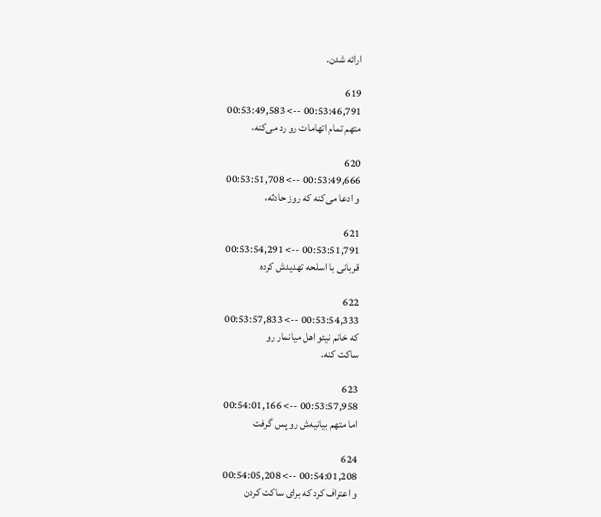ارائه شدن.

619
00:53:46,791 --> 00:53:49,583
متهم تمام اتهامات رو رد می‌کنه،

620
00:53:49,666 --> 00:53:51,708
و ادعا می‌کنه که روز حادثه،

621
00:53:51,791 --> 00:53:54,291
قربانی با اسلحه تهدیدش کرده

622
00:53:54,333 --> 00:53:57,833
که خانم نیئو اهل میانمار رو
ساکت کنه.

623
00:53:57,958 --> 00:54:01,166
اما متهم بیانیه‌ش رو پس گرفت

624
00:54:01,208 --> 00:54:05,208
و اعتراف کرد که برای ساکت کردن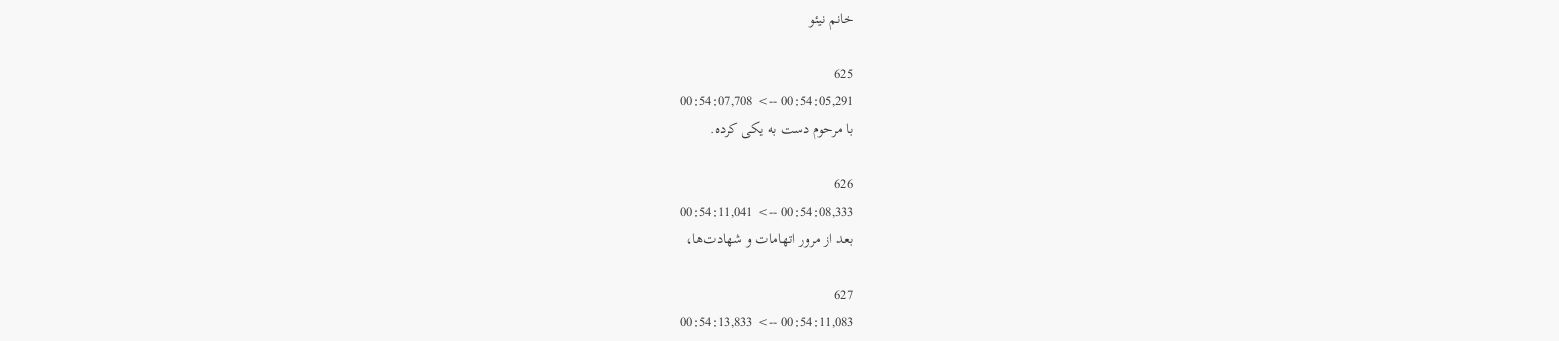خانم نیئو

625
00:54:05,291 --> 00:54:07,708
با مرحوم دست به یکی کرده.

626
00:54:08,333 --> 00:54:11,041
بعد از مرور اتهامات و شهادت‌ها،

627
00:54:11,083 --> 00:54:13,833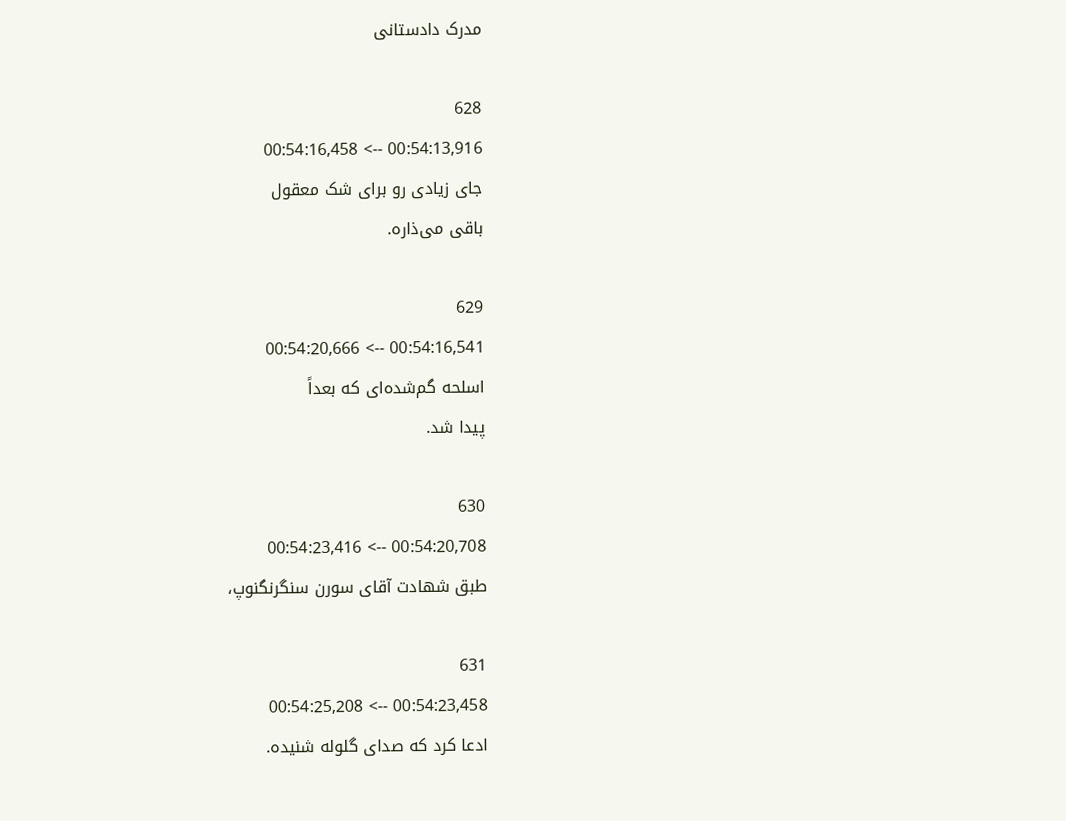مدرک دادستانی

628
00:54:13,916 --> 00:54:16,458
جای زیادی رو برای شک معقول
باقی می‌ذاره.

629
00:54:16,541 --> 00:54:20,666
اسلحه گم‌شده‌ای که بعداً
پیدا شد.

630
00:54:20,708 --> 00:54:23,416
طبق شهادت آقای سورن سنگرنگنوپ،

631
00:54:23,458 --> 00:54:25,208
ادعا کرد که صدای گلوله شنیده.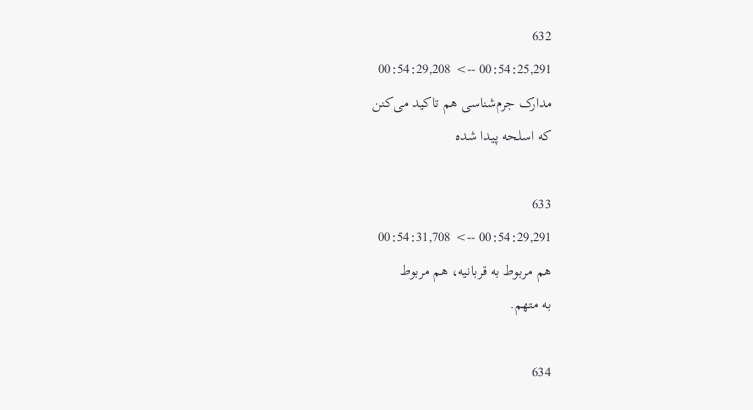632
00:54:25,291 --> 00:54:29,208
مدارک جرم‌شناسی هم تاکید می‌کنن
که اسلحه پیدا شده

633
00:54:29,291 --> 00:54:31,708
هم مربوط به قربانیه، هم مربوط
به متهم.

634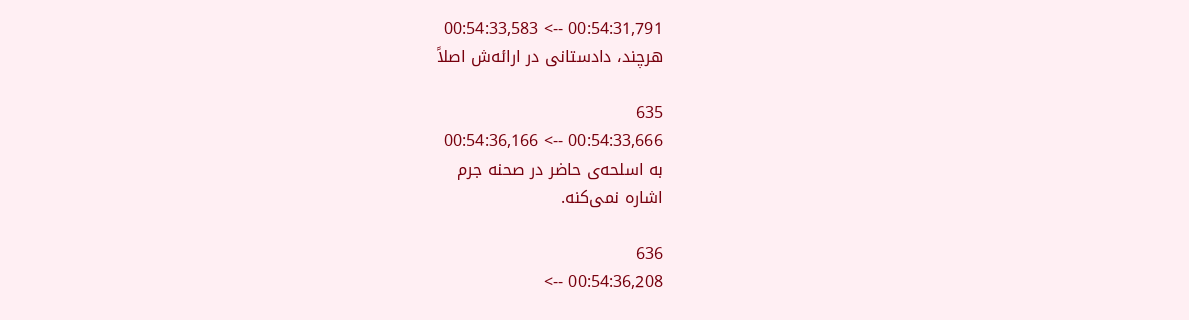00:54:31,791 --> 00:54:33,583
هرچند، دادستانی در ارائه‌ش اصلاً

635
00:54:33,666 --> 00:54:36,166
به اسلحه‌ی حاضر در صحنه جرم
اشاره نمی‌کنه.

636
00:54:36,208 -->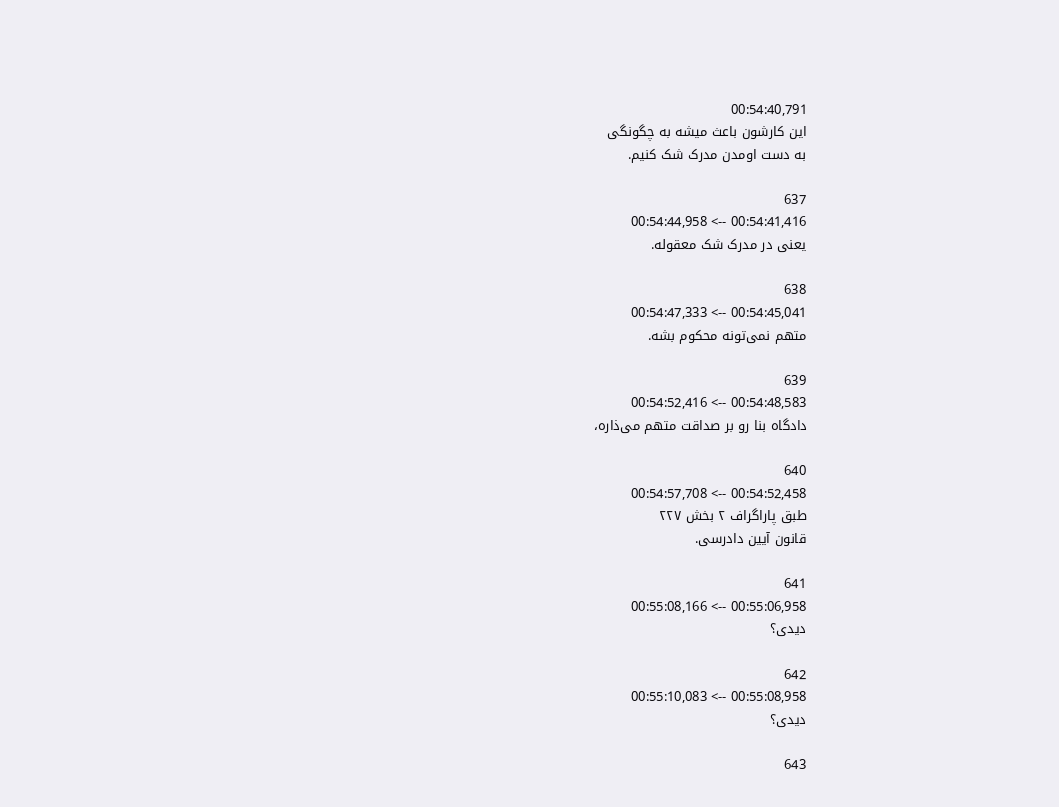00:54:40,791
این کارشون باعث میشه به چگونگی
به دست اومدن مدرک شک کنیم.

637
00:54:41,416 --> 00:54:44,958
یعنی در مدرک شک معقوله.

638
00:54:45,041 --> 00:54:47,333
متهم نمی‌تونه محکوم بشه.

639
00:54:48,583 --> 00:54:52,416
دادگاه بنا رو بر صداقت متهم می‌ذاره،

640
00:54:52,458 --> 00:54:57,708
طبق پاراگراف ۲ بخش ۲۲۷
قانون آیین دادرسی.

641
00:55:06,958 --> 00:55:08,166
دیدی؟

642
00:55:08,958 --> 00:55:10,083
دیدی؟

643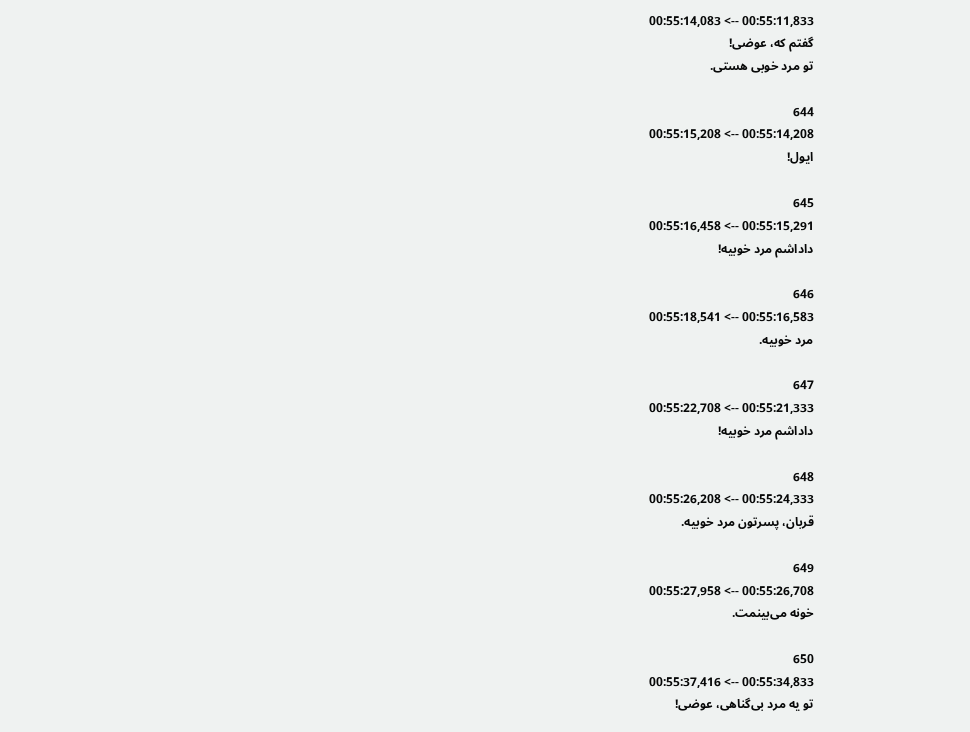00:55:11,833 --> 00:55:14,083
گفتم که، عوضی!
تو مرد خوبی هستی.

644
00:55:14,208 --> 00:55:15,208
ایول!

645
00:55:15,291 --> 00:55:16,458
داداشم مرد خوبیه!

646
00:55:16,583 --> 00:55:18,541
مرد خوبیه.

647
00:55:21,333 --> 00:55:22,708
داداشم مرد خوبیه!

648
00:55:24,333 --> 00:55:26,208
قربان، پسرتون مرد خوبیه.

649
00:55:26,708 --> 00:55:27,958
خونه می‌بینمت.

650
00:55:34,833 --> 00:55:37,416
تو یه مرد بی‌گناهی، عوضی!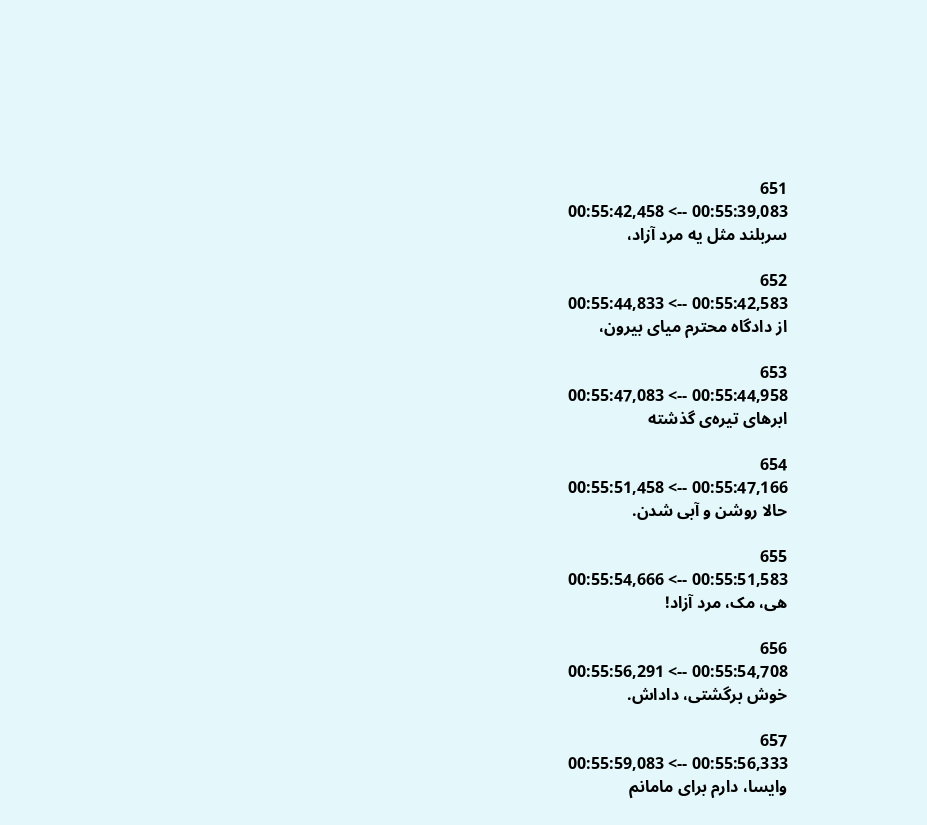651
00:55:39,083 --> 00:55:42,458
سربلند مثل یه مرد آزاد،

652
00:55:42,583 --> 00:55:44,833
از دادگاه محترم میای بیرون،

653
00:55:44,958 --> 00:55:47,083
ابرهای تیره‌ی گذشته

654
00:55:47,166 --> 00:55:51,458
حالا روشن و آبی شدن.

655
00:55:51,583 --> 00:55:54,666
هی، مک، مرد آزاد!

656
00:55:54,708 --> 00:55:56,291
خوش برگشتی، داداش.

657
00:55:56,333 --> 00:55:59,083
وایسا، دارم برای مامانم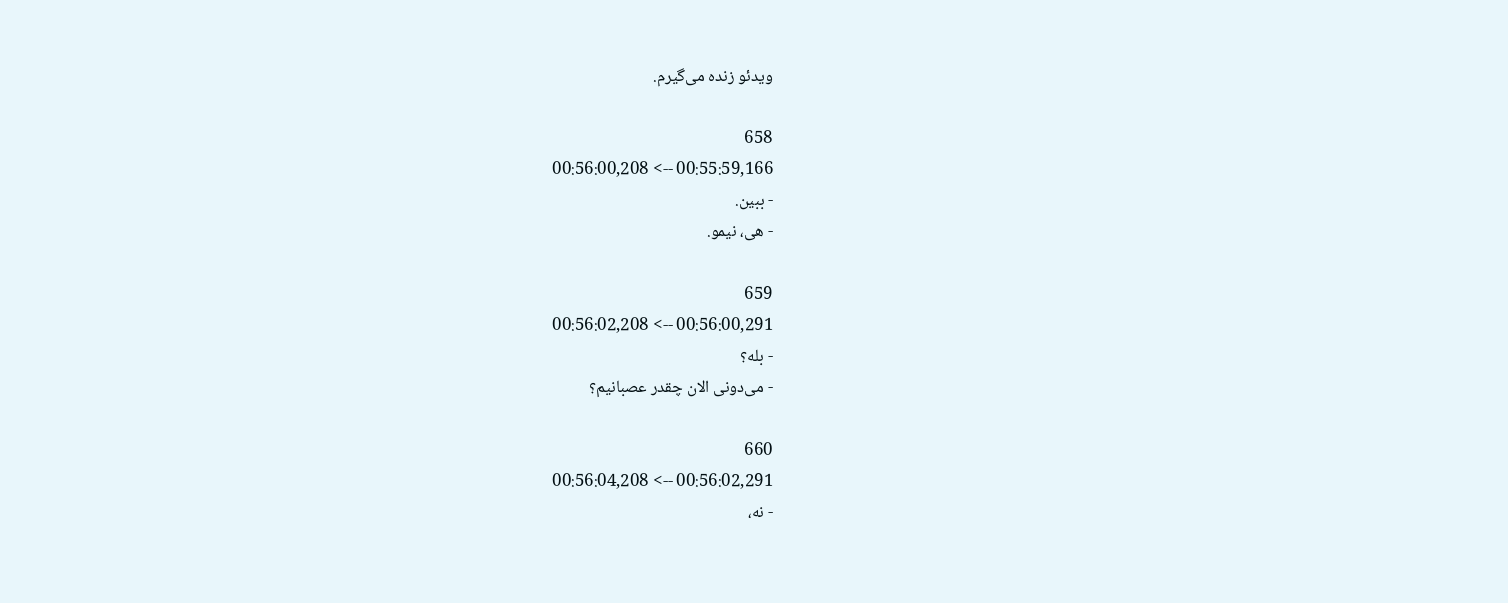ویدئو زنده می‌گیرم.

658
00:55:59,166 --> 00:56:00,208
- ببین.
- هی، نیمو.

659
00:56:00,291 --> 00:56:02,208
- بله؟
- می‌دونی الان چقدر عصبانیم؟

660
00:56:02,291 --> 00:56:04,208
- نه،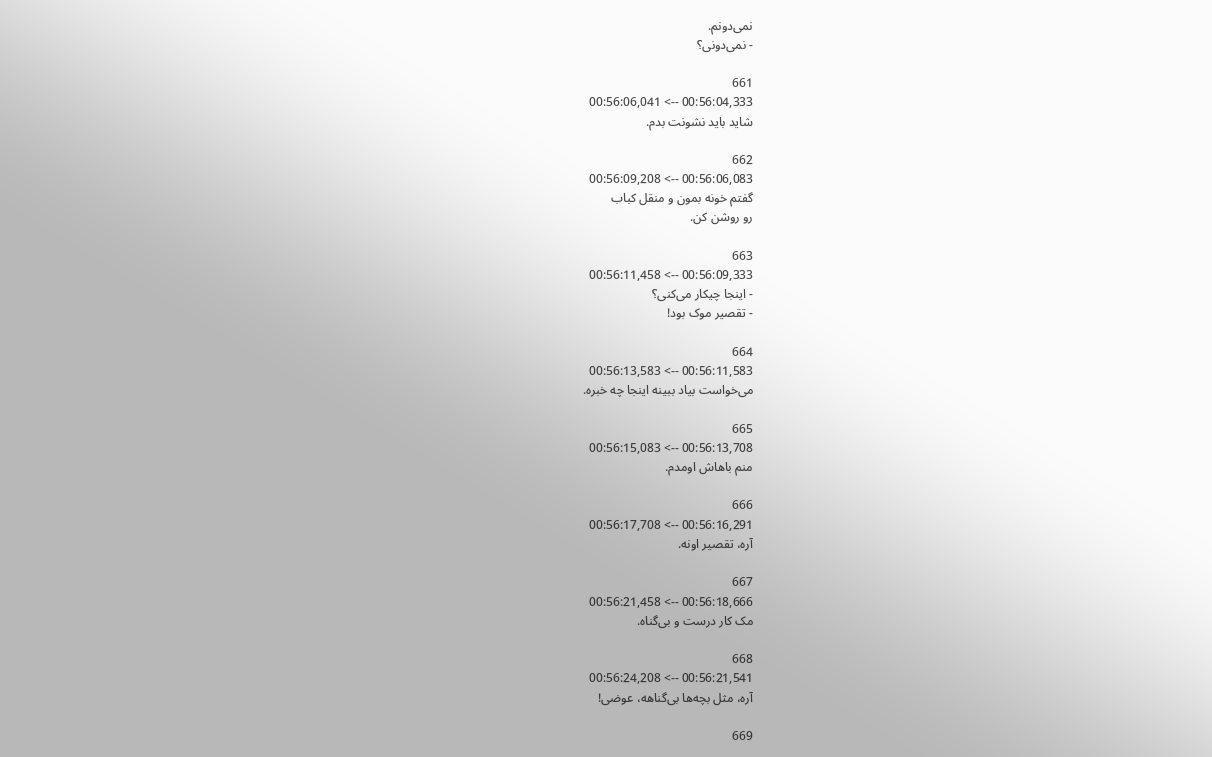نمی‌دونم.
- نمی‌دونی؟

661
00:56:04,333 --> 00:56:06,041
شاید باید نشونت بدم.

662
00:56:06,083 --> 00:56:09,208
گفتم خونه بمون و منقل کباب
رو روشن کن.

663
00:56:09,333 --> 00:56:11,458
- اینجا چیکار می‌کنی؟
- تقصیر موک بود!

664
00:56:11,583 --> 00:56:13,583
می‌خواست بیاد ببینه اینجا چه خبره.

665
00:56:13,708 --> 00:56:15,083
منم باهاش اومدم.

666
00:56:16,291 --> 00:56:17,708
آره، تقصیر اونه.

667
00:56:18,666 --> 00:56:21,458
مک کار درست و بی‌گناه.

668
00:56:21,541 --> 00:56:24,208
آره، مثل بچه‌ها بی‌گناهه، عوضی!

669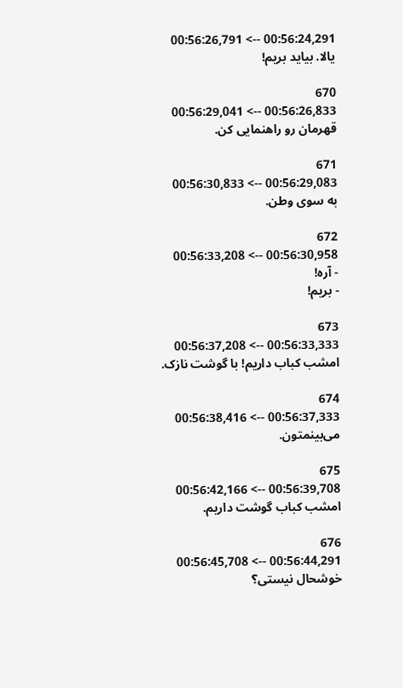00:56:24,291 --> 00:56:26,791
یالا. بیاید بریم!

670
00:56:26,833 --> 00:56:29,041
قهرمان رو راهنمایی کن.

671
00:56:29,083 --> 00:56:30,833
به سوی وطن.

672
00:56:30,958 --> 00:56:33,208
- آره!
- بریم!

673
00:56:33,333 --> 00:56:37,208
امشب کباب داریم! با گوشت نازک.

674
00:56:37,333 --> 00:56:38,416
می‌بینمتون.

675
00:56:39,708 --> 00:56:42,166
امشب کباب گوشت داریم.

676
00:56:44,291 --> 00:56:45,708
خوشحال نیستی؟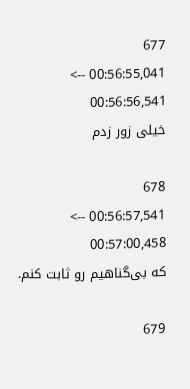677
00:56:55,041 --> 00:56:56,541
خیلی زور زدم

678
00:56:57,541 --> 00:57:00,458
که بی‌گناهیم رو ثابت کنم.

679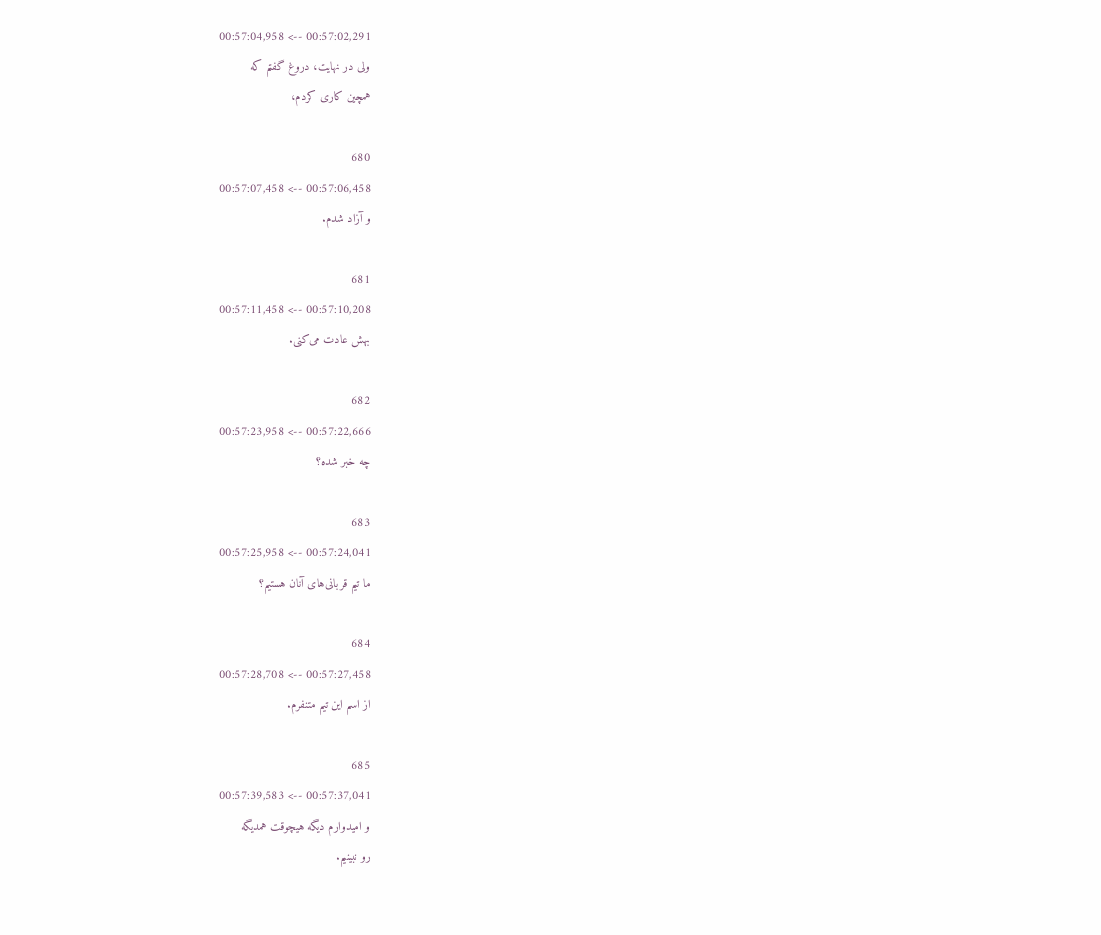00:57:02,291 --> 00:57:04,958
ولی در نهایت، دروغ گفتم که
همچین کاری کردم،

680
00:57:06,458 --> 00:57:07,458
و آزاد شدم.

681
00:57:10,208 --> 00:57:11,458
بهش عادت می‌کنی.

682
00:57:22,666 --> 00:57:23,958
چه خبر شده؟

683
00:57:24,041 --> 00:57:25,958
ما تیم قربانی‌های آنان هستیم؟

684
00:57:27,458 --> 00:57:28,708
از اسم این تیم متنفرم.

685
00:57:37,041 --> 00:57:39,583
و امیدوارم دیگه هیچوقت همدیگه
رو نبینیم.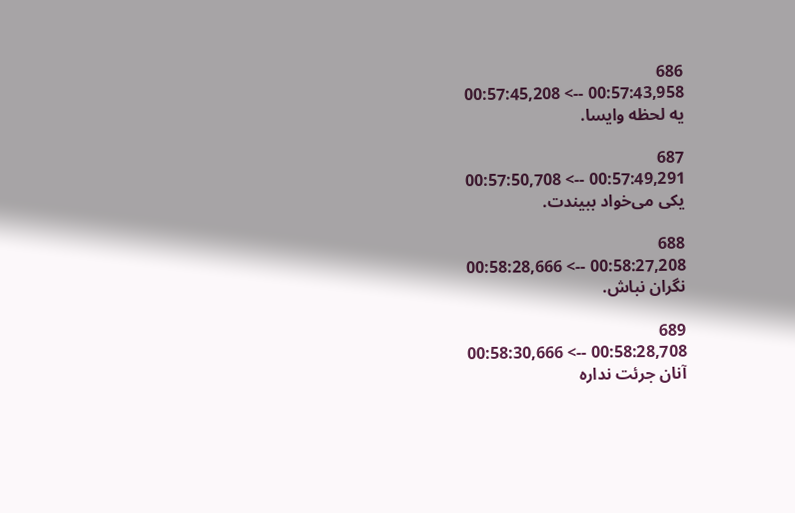686
00:57:43,958 --> 00:57:45,208
یه لحظه وایسا.

687
00:57:49,291 --> 00:57:50,708
یکی می‌خواد ببیندت.

688
00:58:27,208 --> 00:58:28,666
نگران نباش.

689
00:58:28,708 --> 00:58:30,666
آنان جرئت نداره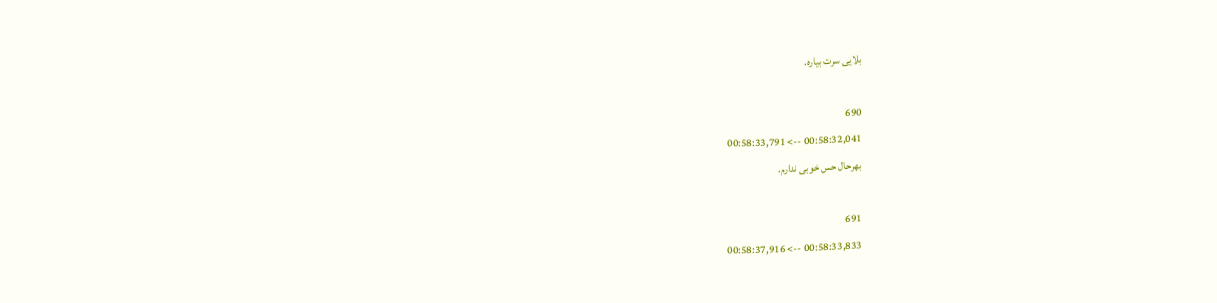بلایی سرت بیاره.

690
00:58:32,041 --> 00:58:33,791
بهرحال حس خوبی ندارم.

691
00:58:33,833 --> 00:58:37,916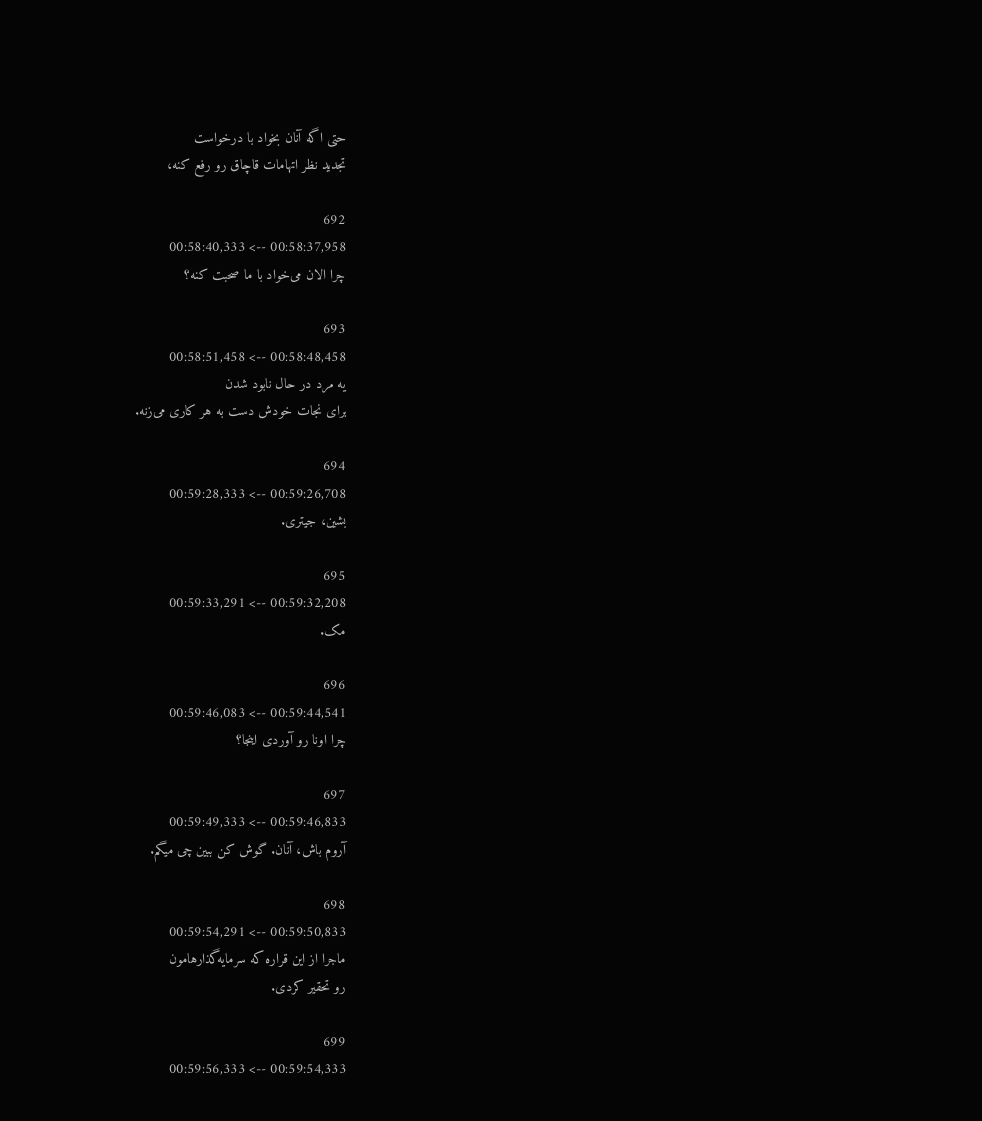حتی اگه آنان بخواد با درخواست
تجدید نظر اتهامات قاچاق رو رفع کنه،

692
00:58:37,958 --> 00:58:40,333
چرا الان می‌خواد با ما صحبت کنه؟

693
00:58:48,458 --> 00:58:51,458
یه مرد در حال نابود شدن
برای نجات خودش دست به هر کاری می‌زنه.

694
00:59:26,708 --> 00:59:28,333
بشین، جیتری.

695
00:59:32,208 --> 00:59:33,291
مک.

696
00:59:44,541 --> 00:59:46,083
چرا اونا رو آوردی اینجا؟

697
00:59:46,833 --> 00:59:49,333
آروم باش، آنان. گوش کن ببین چی میگم.

698
00:59:50,833 --> 00:59:54,291
ماجرا از این قراره که سرمایه‌گذارهامون
رو تحقیر کردی.

699
00:59:54,333 --> 00:59:56,333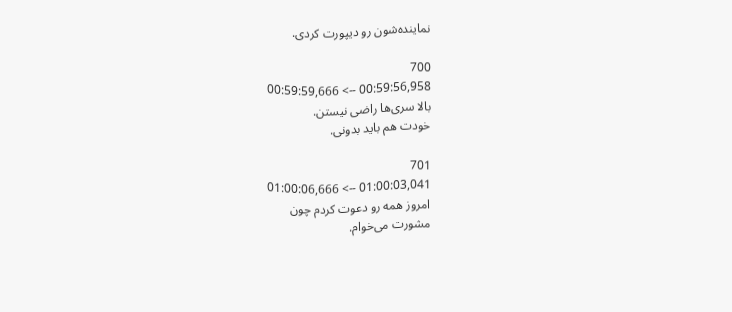نماینده‌شون رو دیپورت کردی.

700
00:59:56,958 --> 00:59:59,666
بالا سری‌ها راضی نیستن.
خودت هم باید بدونی.

701
01:00:03,041 --> 01:00:06,666
امروز همه رو دعوت کردم چون
مشورت می‌خوام.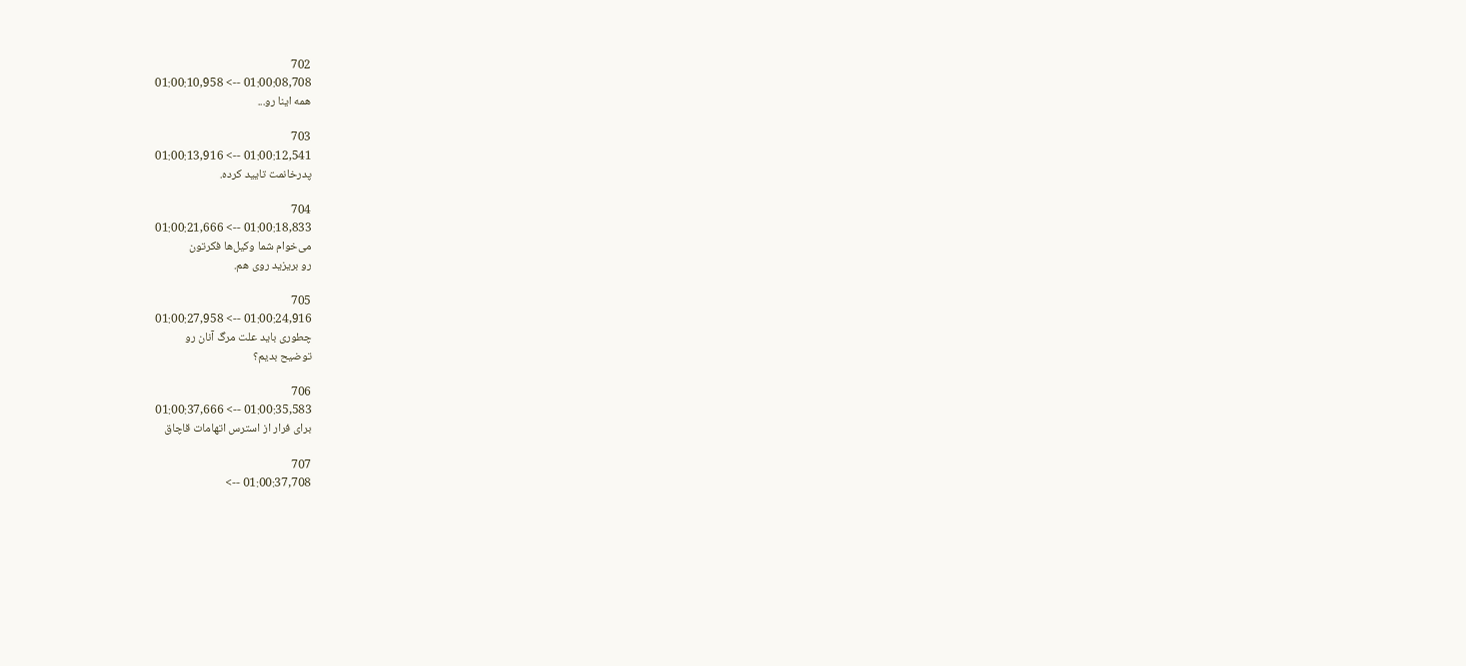702
01:00:08,708 --> 01:00:10,958
همه اینا رو...

703
01:00:12,541 --> 01:00:13,916
پدرخانمت تایید کرده.

704
01:00:18,833 --> 01:00:21,666
می‌خوام شما وکیل‌ها فکرتون
رو بریزید روی هم.

705
01:00:24,916 --> 01:00:27,958
چطوری باید علت مرگ آنان رو
توضیح بدیم؟

706
01:00:35,583 --> 01:00:37,666
برای فرار از استرس اتهامات قاچاق

707
01:00:37,708 -->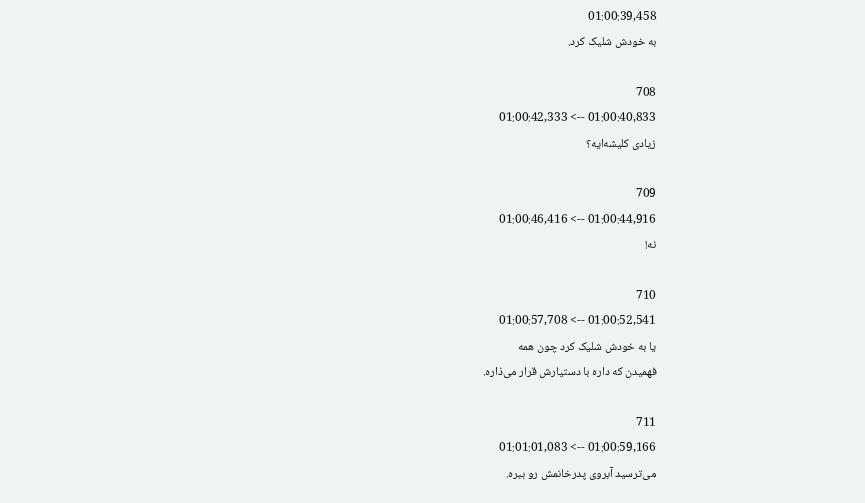01:00:39,458
به خودش شلیک کرد.

708
01:00:40,833 --> 01:00:42,333
زیادی کلیشه‌ایه؟

709
01:00:44,916 --> 01:00:46,416
نه!

710
01:00:52,541 --> 01:00:57,708
یا به خودش شلیک کرد چون همه
فهمیدن که داره با دستیارش قرار می‌ذاره.

711
01:00:59,166 --> 01:01:01,083
می‌ترسید آبروی پدرخانمش رو ببره.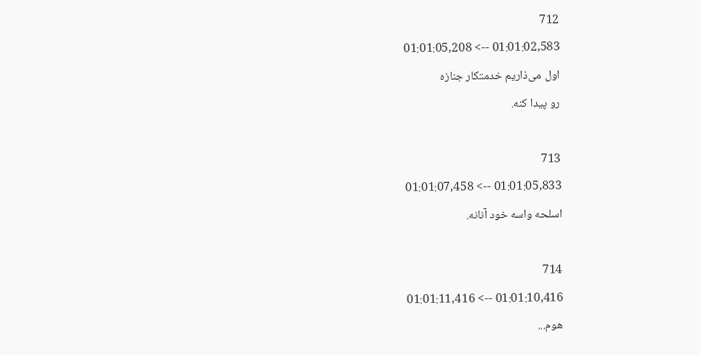712
01:01:02,583 --> 01:01:05,208
اول می‌ذاریم خدمتکار جنازه
رو پیدا کنه.

713
01:01:05,833 --> 01:01:07,458
اسلحه واسه خود آنانه.

714
01:01:10,416 --> 01:01:11,416
هوم...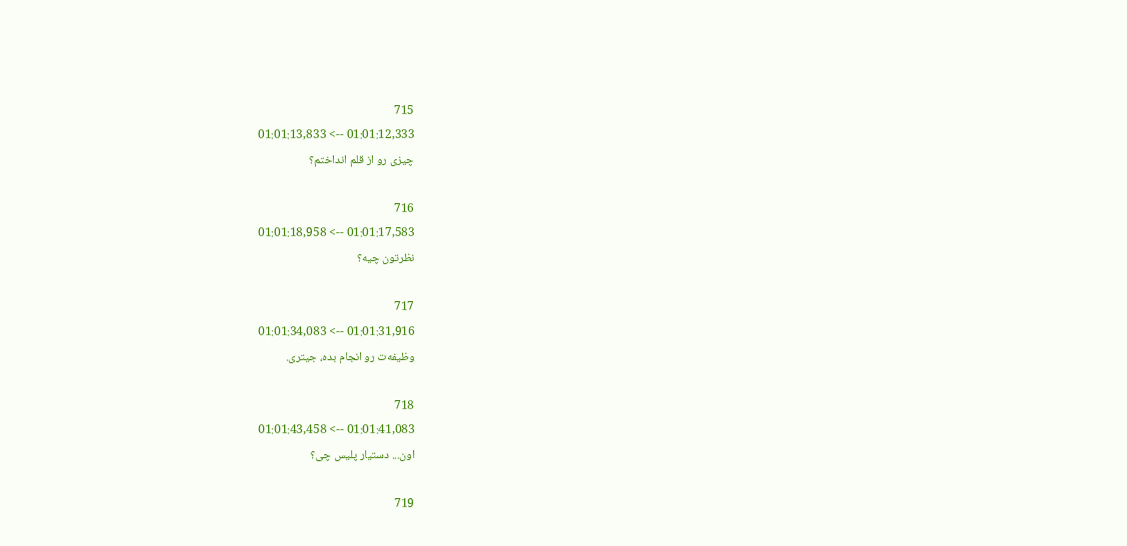715
01:01:12,333 --> 01:01:13,833
چیزی رو از قلم انداختم؟

716
01:01:17,583 --> 01:01:18,958
نظرتون چیه؟

717
01:01:31,916 --> 01:01:34,083
وظیفه‌ت رو انجام بده، جیتری.

718
01:01:41,083 --> 01:01:43,458
اون... دستیار پلیس چی؟

719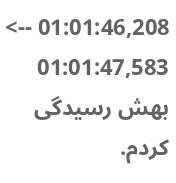01:01:46,208 --> 01:01:47,583
بهش رسیدگی کردم.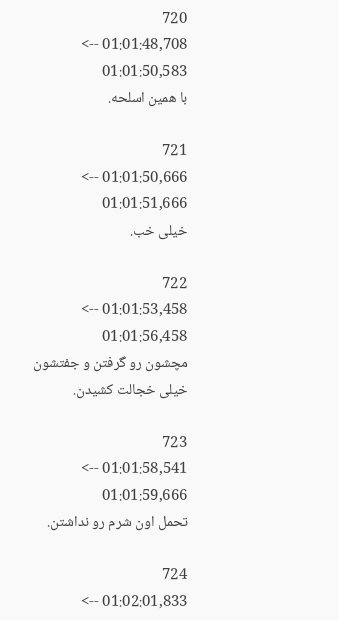720
01:01:48,708 --> 01:01:50,583
با همین اسلحه.

721
01:01:50,666 --> 01:01:51,666
خیلی خب.

722
01:01:53,458 --> 01:01:56,458
مچشون رو گرفتن و جفتشون
خیلی خجالت کشیدن.

723
01:01:58,541 --> 01:01:59,666
تحمل اون شرم رو نداشتن.

724
01:02:01,833 -->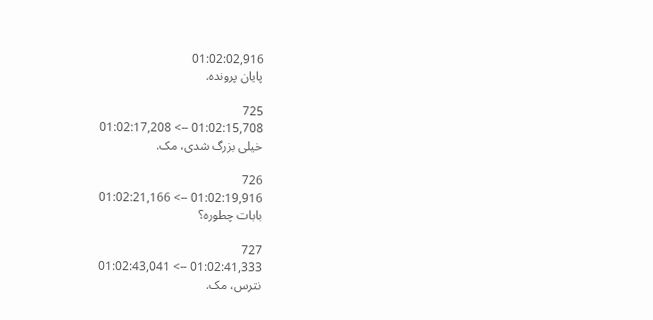01:02:02,916
پایان پرونده.

725
01:02:15,708 --> 01:02:17,208
خیلی بزرگ شدی، مک.

726
01:02:19,916 --> 01:02:21,166
بابات چطوره؟

727
01:02:41,333 --> 01:02:43,041
نترس، مک.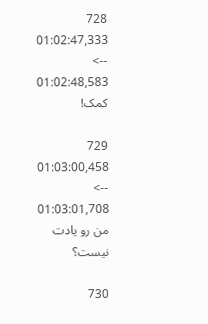728
01:02:47,333 --> 01:02:48,583
کمک!

729
01:03:00,458 --> 01:03:01,708
من رو یادت نیست؟

730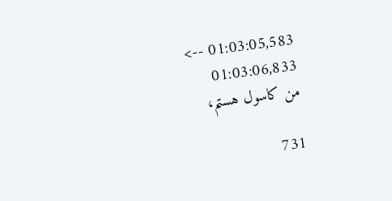01:03:05,583 --> 01:03:06,833
من کاسول هستم،

731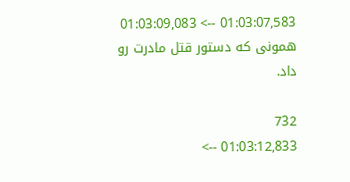01:03:07,583 --> 01:03:09,083
همونی که دستور قتل مادرت رو داد.

732
01:03:12,833 -->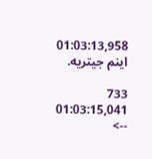01:03:13,958
اینم جیتریه.

733
01:03:15,041 -->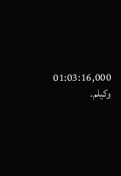01:03:16,000
وکیلم.